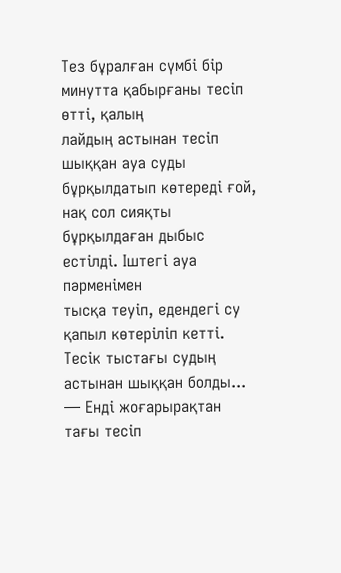Тез бұралған сүмбі бір минутта қабырғаны тесіп өтті, қалың
лайдың астынан тесіп шыққан ауа суды бұрқылдатып көтереді ғой,
нақ сол сияқты бұрқылдаған дыбыс естілді. Іштегі ауа пәрменімен
тысқа теуіп, едендегі су қапыл көтеріліп кетті.
Тесік тыстағы судың астынан шыққан болды...
— Енді жоғарырақтан тағы тесіп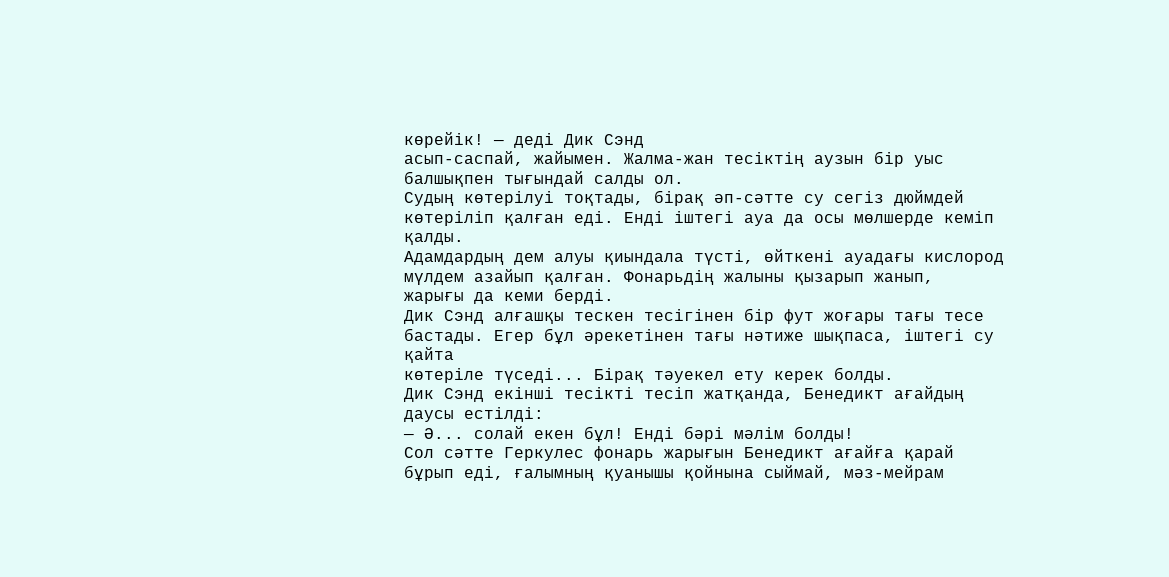көрейік! — деді Дик Сэнд
асып-саспай, жайымен. Жалма-жан тесіктің аузын бір уыс
балшықпен тығындай салды ол.
Судың көтерілуі тоқтады, бірақ әп-сәтте су сегіз дюймдей
көтеріліп қалған еді. Енді іштегі ауа да осы мөлшерде кеміп қалды.
Адамдардың дем алуы қиындала түсті, өйткені ауадағы кислород
мүлдем азайып қалған. Фонарьдің жалыны қызарып жанып,
жарығы да кеми берді.
Дик Сэнд алғашқы тескен тесігінен бір фут жоғары тағы тесе
бастады. Егер бұл әрекетінен тағы нәтиже шықпаса, іштегі су қайта
көтеріле түседі... Бірақ тәуекел ету керек болды.
Дик Сэнд екінші тесікті тесіп жатқанда, Бенедикт ағайдың
даусы естілді:
— Ә... солай екен бұл! Енді бәрі мәлім болды!
Сол сәтте Геркулес фонарь жарығын Бенедикт ағайға қарай
бұрып еді, ғалымның қуанышы қойнына сыймай, мәз-мейрам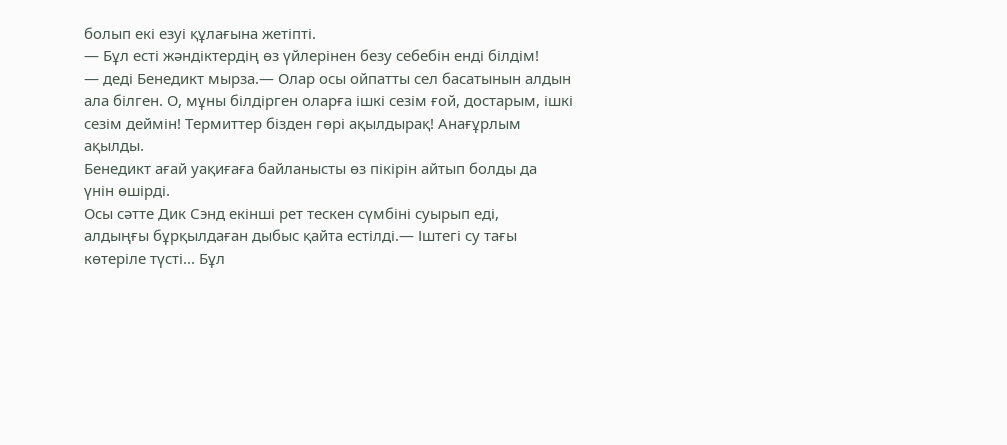болып екі езуі құлағына жетіпті.
— Бұл есті жәндіктердің өз үйлерінен безу себебін енді білдім!
— деді Бенедикт мырза.— Олар осы ойпатты сел басатынын алдын
ала білген. О, мұны білдірген оларға ішкі сезім ғой, достарым, ішкі
сезім деймін! Термиттер бізден гөрі ақылдырақ! Анағұрлым
ақылды.
Бенедикт ағай уақиғаға байланысты өз пікірін айтып болды да
үнін өшірді.
Осы сәтте Дик Сэнд екінші рет тескен сүмбіні суырып еді,
алдыңғы бұрқылдаған дыбыс қайта естілді.— Іштегі су тағы
көтеріле түсті... Бұл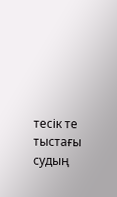тесік те тыстағы судың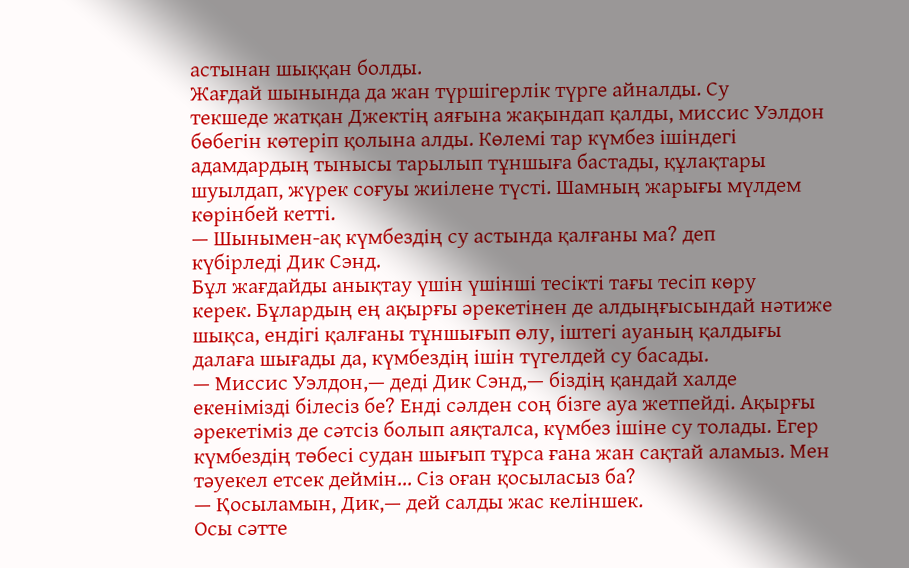астынан шыққан болды.
Жағдай шынында да жан түршігерлік түрге айналды. Су
текшеде жатқан Джектің аяғына жақындап қалды, миссис Уэлдон
бөбегін көтеріп қолына алды. Көлемі тар күмбез ішіндегі
адамдардың тынысы тарылып тұншыға бастады, құлақтары
шуылдап, жүрек соғуы жиілене түсті. Шамның жарығы мүлдем
көрінбей кетті.
— Шынымен-ақ күмбездің су астында қалғаны ма? деп
күбірледі Дик Сэнд.
Бұл жағдайды анықтау үшін үшінші тесікті тағы тесіп көру
керек. Бұлардың ең ақырғы әрекетінен де алдыңғысындай нәтиже
шықса, ендігі қалғаны тұншығып өлу, іштегі ауаның қалдығы
далаға шығады да, күмбездің ішін түгелдей су басады.
— Миссис Уэлдон,— деді Дик Сэнд,— біздің қандай халде
екенімізді білесіз бе? Енді сәлден соң бізге ауа жетпейді. Ақырғы
әрекетіміз де сәтсіз болып аяқталса, күмбез ішіне су толады. Егер
күмбездің төбесі судан шығып тұрса ғана жан сақтай аламыз. Мен
тәуекел етсек деймін... Сіз оған қосыласыз ба?
— Қосыламын, Дик,— дей салды жас келіншек.
Осы сәтте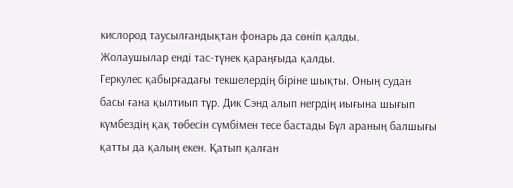кислород таусылғандықтан фонарь да сөніп қалды.
Жолаушылар енді тас-түнек қараңғыда қалды.
Геркулес қабырғадағы текшелердің біріне шықты. Оның судан
басы ғана қылтиып тұр. Дик Сэнд алып негрдің иығына шығып
күмбездің қақ төбесін сүмбімен тесе бастады Бұл араның балшығы
қатты да қалың екен. Қатып қалған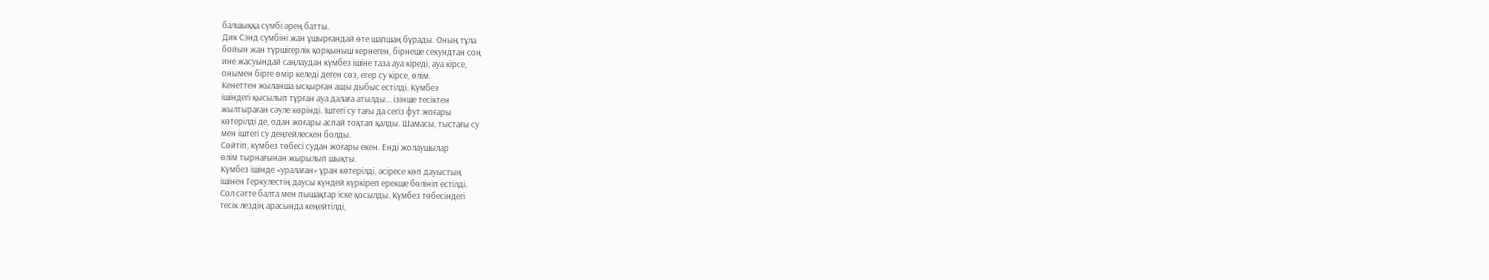балшыққа сүмбі әрең батты.
Дик Сэнд сүмбіні жан ұшырғандай өте шапшаң бұрады. Оның тұла
бойын жан түршігерлік қорқыныш кернеген, бірнеше секундтан соң
ине жасуындай саңлаудан күмбез ішіне таза ауа кіреді, ауа кірсе,
онымен бірге өмір келеді деген сөз, егер су кірсе, өлім.
Кенеттен жыланша ысқырған ащы дыбыс естілді. Күмбез
ішіндегі қысылып тұрған ауа далаға атылды... ізінше тесіктен
жылтыраған сәуле көрінді. Іштегі су тағы да сегіз фут жоғары
көтерілді де, одан жоғары аспай тоқтап қалды. Шамасы, тыстағы су
мен іштегі су деңгейлескен болды.
Сөйтіп, күмбез төбесі судан жоғары екен. Енді жолаушылар
өлім тырнағынан жырылып шықты.
Күмбез ішінде «уралаған» ұран көтерілді, әсіресе көп дауыстың
ішінен Геркулестің даусы күндей күркіреп epекше бөлініп естілді.
Сол сәтте балта мен пышақтар іске қосылды. Күмбез төбесіндегі
тесік лездің арасында кеңейтілді,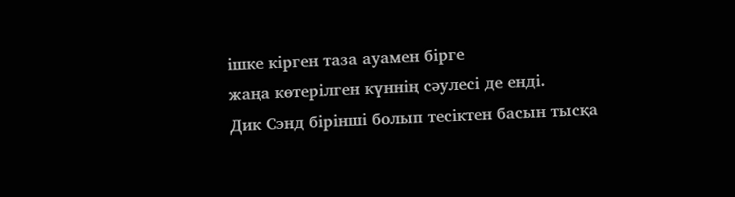ішке кірген таза ауамен бірге
жаңа көтерілген күннің сәулесі де енді.
Дик Сэнд бірінші болып тесіктен басын тысқа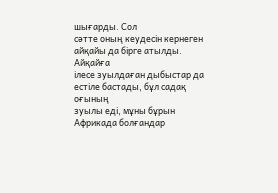шығарды. Сол
сәтте оның кеудесін кернеген айқайы да бірге атылды. Айқайға
ілесе зуылдаған дыбыстар да естіле бастады, бұл садақ оғының
зуылы еді, мұны бұрын Африкада болғандар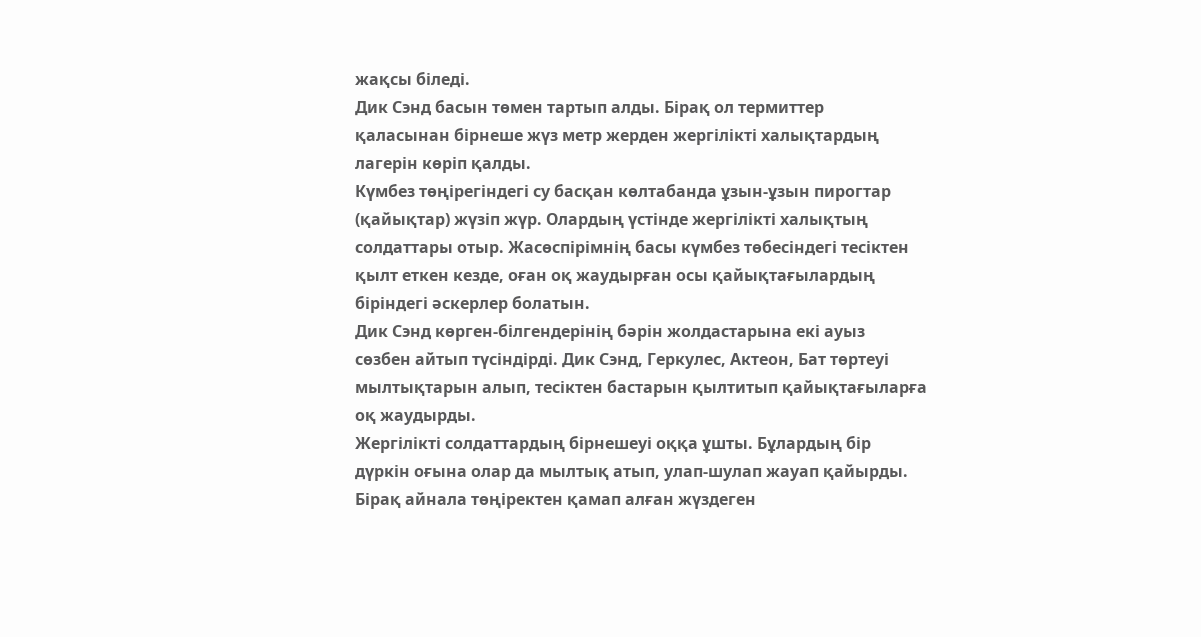жақсы біледі.
Дик Сэнд басын төмен тартып алды. Бірақ ол термиттер
қаласынан бірнеше жүз метр жерден жергілікті халықтардың
лагерін көріп қалды.
Күмбез төңірегіндегі су басқан көлтабанда ұзын-ұзын пирогтар
(қайықтар) жүзіп жүр. Олардың үстінде жергілікті халықтың
солдаттары отыр. Жасөспірімнің басы күмбез төбесіндегі тесіктен
қылт еткен кезде, оған оқ жаудырған осы қайықтағылардың
біріндегі әскерлер болатын.
Дик Сэнд көрген-білгендерінің бәрін жолдастарына екі ауыз
сөзбен айтып түсіндірді. Дик Сэнд, Геркулес, Актеон, Бат төртеуі
мылтықтарын алып, тесіктен бастарын қылтитып қайықтағыларға
оқ жаудырды.
Жергілікті солдаттардың бірнешеуі оққа ұшты. Бұлардың бір
дүркін оғына олар да мылтық атып, улап-шулап жауап қайырды.
Бірақ айнала төңіректен қамап алған жүздеген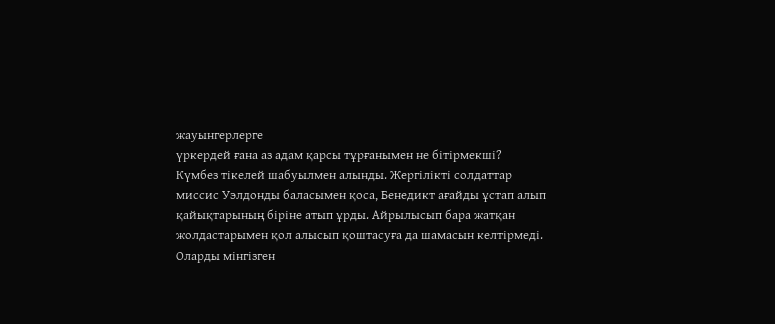жауынгерлерге
үркердей ғана аз адам қарсы тұрғанымен не бітірмекші?
Күмбез тікелей шабуылмен алынды. Жергілікті солдаттар
миссис Уэлдонды баласымен қоса, Бенедикт ағайды ұстап алып
қайықтарының біріне атып ұрды. Айрылысып бара жатқан
жолдастарымен қол алысып қоштасуға да шамасын келтірмеді.
Оларды мінгізген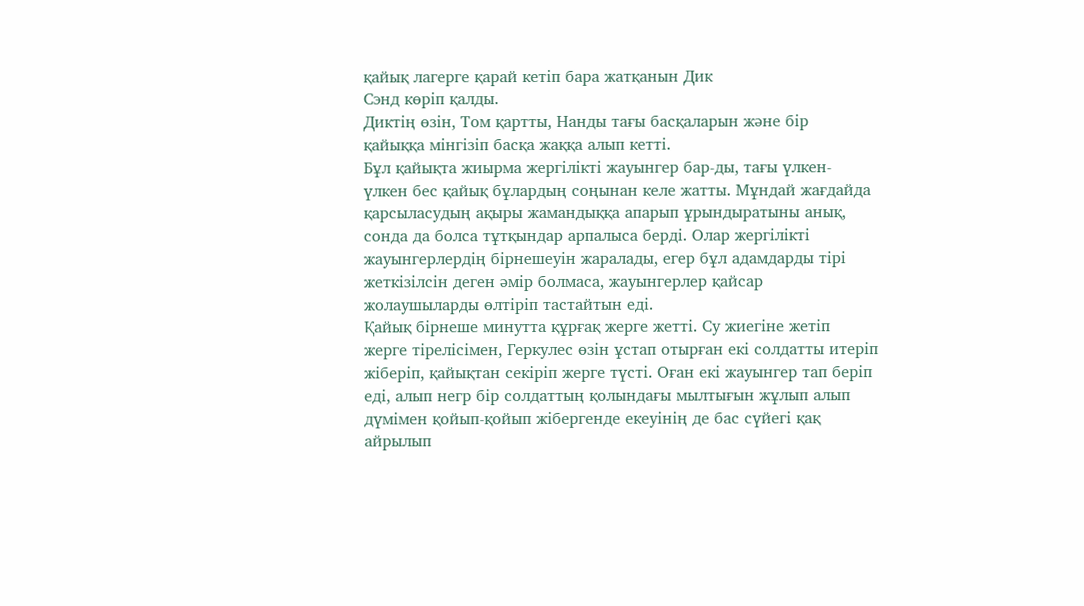қайық лагерге қарай кетіп бара жатқанын Дик
Сэнд көріп қалды.
Диктің өзін, Том қартты, Нанды тағы басқаларын және бір
қайыққа мінгізіп басқа жаққа алып кетті.
Бұл қайықта жиырма жергілікті жауынгер бар-ды, тағы үлкен-
үлкен бес қайық бұлардың соңынан келе жатты. Мұндай жағдайда
қарсыласудың ақыры жамандыққа апарып ұрындыратыны анық,
сонда да болса тұтқындар арпалыса берді. Олар жергілікті
жауынгерлердің бірнешеуін жаралады, егер бұл адамдарды тірі
жеткізілсін деген әмір болмаса, жауынгерлер қайсар
жолаушыларды өлтіріп тастайтын еді.
Қайық бірнеше минутта құрғақ жерге жетті. Су жиегіне жетіп
жерге тірелісімен, Геркулес өзін ұстап отырған екі солдатты итеріп
жіберіп, қайықтан секіріп жерге түсті. Оған екі жауынгер тап беріп
еді, алып негр бір солдаттың қолындағы мылтығын жұлып алып
дүмімен қойып-қойып жібергенде екеуінің де бас сүйегі қақ
айрылып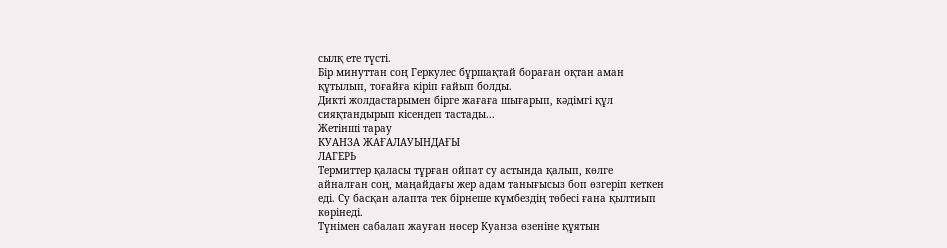сылқ ете түсті.
Бір минуттан соң Геркулес бұршақтай бораған оқтан аман
құтылып, тоғайға кіріп ғайып болды.
Дикті жолдастарымен бірге жағаға шығарып, кәдімгі құл
сияқтандырып кісендеп тастады...
Жетінші тарау
КУАНЗА ЖАҒАЛАУЫНДАҒЫ
ЛАГЕРЬ
Термиттер қаласы тұрған ойпат су астында қалып, көлге
айналған соң, маңайдағы жер адам танығысыз боп өзгеріп кеткен
еді. Су басқан алапта тек бірнеше күмбездің төбесі ғана қылтиып
көрінеді.
Түнімен сабалап жауған нөсер Куанза өзеніне құятын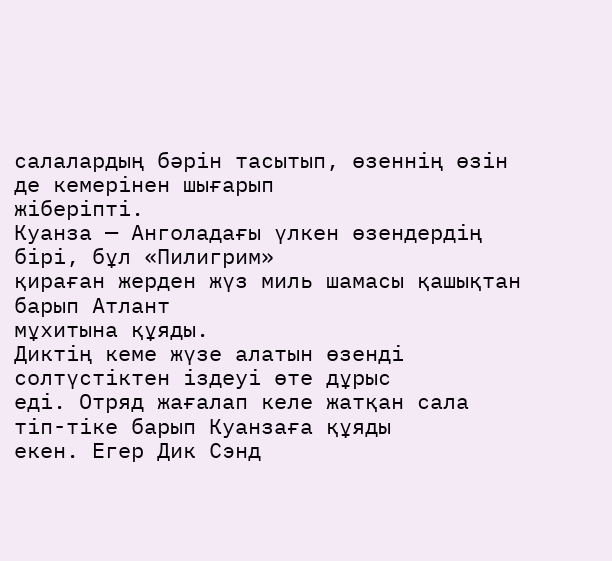салалардың бәрін тасытып, өзеннің өзін де кемерінен шығарып
жіберіпті.
Куанза — Анголадағы үлкен өзендердің бірі, бұл «Пилигрим»
қираған жерден жүз миль шамасы қашықтан барып Атлант
мұхитына құяды.
Диктің кеме жүзе алатын өзенді солтүстіктен іздеуі өте дұрыс
еді. Отряд жағалап келе жатқан сала тіп-тіке барып Куанзаға құяды
екен. Егер Дик Сэнд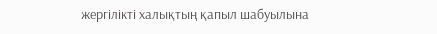жергілікті халықтың қапыл шабуылына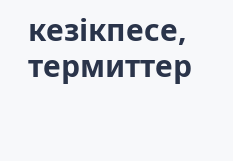кезікпесе, термиттер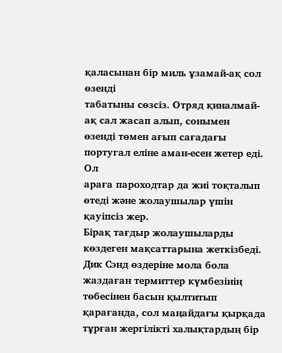қаласынан бір миль ұзамай-ақ сол өзенді
табатыны сөзсіз. Отряд қиналмай-ақ сал жасап алып, сонымен
өзенді төмен ағып сағадағы португал еліне аман-есен жетер еді. Ол
араға пароходтар да жиі тоқталып өтеді және жолаушылар үшін
қауіпсіз жер.
Бірақ тағдыр жолаушыларды көздеген мақсаттарына жеткізбеді.
Дик Сэнд өздеріне мола бола жаздаған термиттер күмбезінің
төбесінен басын қылтитып қарағанда, сол маңайдағы қырқада
тұрған жергілікті халықтардың бір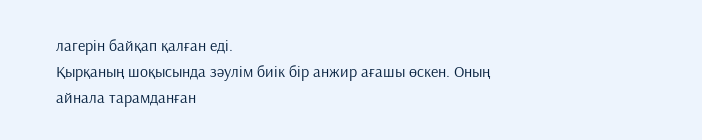лагерін байқап қалған еді.
Қырқаның шоқысында зәулім биік бір анжир ағашы өскен. Оның
айнала тарамданған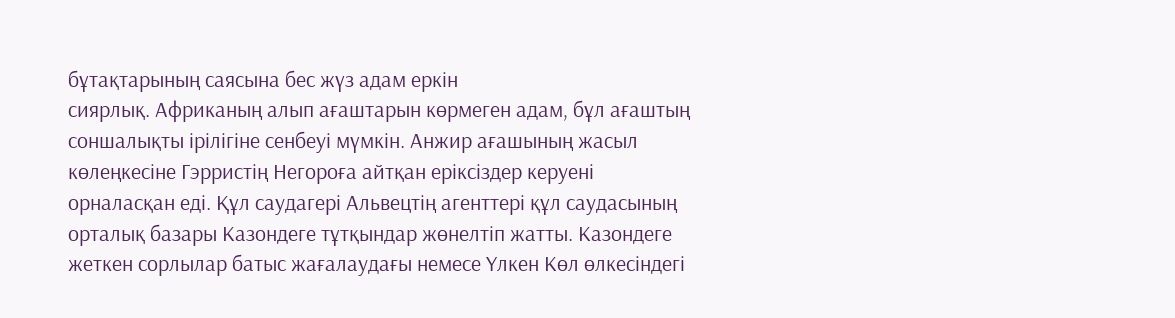бұтақтарының саясына бес жүз адам еркін
сиярлық. Африканың алып ағаштарын көрмеген адам, бұл ағаштың
соншалықты ірілігіне сенбеуі мүмкін. Анжир ағашының жасыл
көлеңкесіне Гэрристің Негороға айтқан еріксіздер керуені
орналасқан еді. Құл саудагері Альвецтің агенттері құл саудасының
орталық базары Казондеге тұтқындар жөнелтіп жатты. Казондеге
жеткен сорлылар батыс жағалаудағы немесе Үлкен Көл өлкесіндегі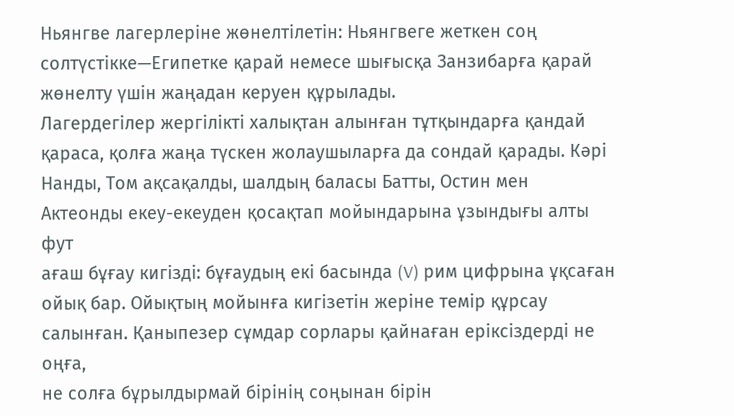Ньянгве лагерлеріне жөнелтілетін: Ньянгвеге жеткен соң
солтүстікке—Египетке қарай немесе шығысқа Занзибарға қарай
жөнелту үшін жаңадан керуен құрылады.
Лагердегілер жергілікті халықтан алынған тұтқындарға қандай
қараса, қолға жаңа түскен жолаушыларға да сондай қарады. Кәрі
Нанды, Том ақсақалды, шалдың баласы Батты, Остин мен
Актеонды екеу-екеуден қосақтап мойындарына ұзындығы алты фут
ағаш бұғау кигізді: бұғаудың екі басында (V) рим цифрына ұқсаған
ойық бар. Ойықтың мойынға кигізетін жеріне темір құрсау
салынған. Қаныпезер сұмдар сорлары қайнаған еріксіздерді не оңға,
не солға бұрылдырмай бірінің соңынан бірін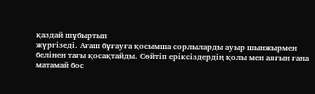қаздай шұбыртып
жүргізеді. Ағаш бұғауға қосымша сорлыларды ауыр шынжырмен
белінен тағы қосақтайды. Сөйтіп еріксіздердің қолы мен аяғын ғана
матамай бос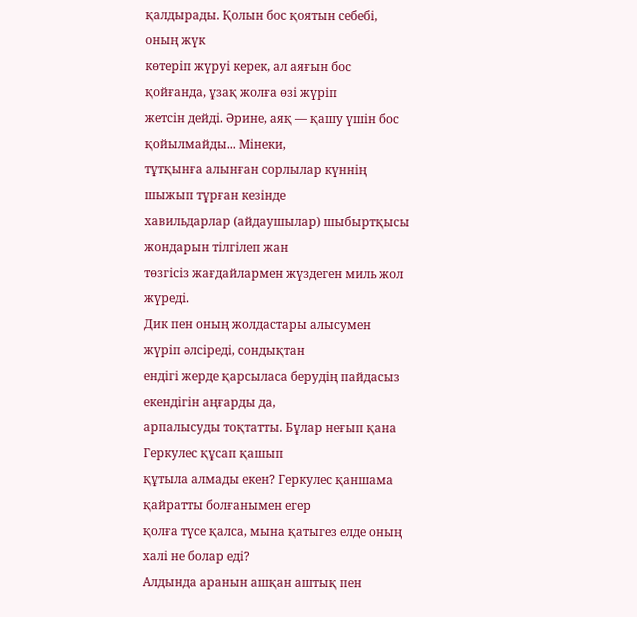қалдырады. Қолын бос қоятын себебі, оның жүк
көтеріп жүруі керек, ал аяғын бос қойғанда, ұзақ жолға өзі жүріп
жетсін дейді. Әрине, аяқ — қашу үшін бос қойылмайды... Мінеки,
тұтқынға алынған сорлылар күннің шыжып тұрған кезінде
хавильдарлар (айдаушылар) шыбыртқысы жондарын тілгілеп жан
төзгісіз жағдайлармен жүздеген миль жол жүреді.
Дик пен оның жолдастары алысумен жүріп әлсіреді, сондықтан
ендігі жерде қарсыласа берудің пайдасыз екендігін аңғарды да,
арпалысуды тоқтатты. Бұлар неғып қана Геркулес құсап қашып
құтыла алмады екен? Геркулес қаншама қайратты болғанымен егер
қолға түсе қалса, мына қатыгез елде оның халі не болар еді?
Алдында аранын ашқан аштық пен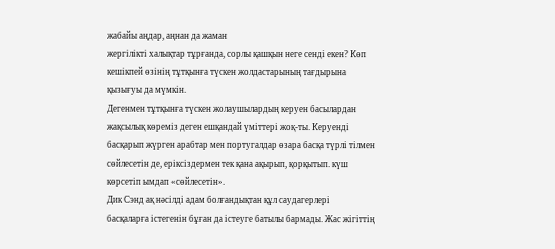жабайы аңдар, аңнан да жаман
жергілікті халықтар тұрғанда, сорлы қашқын неге сенді екен? Көп
кешікпей өзінің тұтқынға түскен жолдастарының тағдырына
қызығуы да мүмкін.
Дегенмен тұтқынға түскен жолаушылардың керуен басылардан
жақсылық көреміз деген ешқандай үміттері жоқ-ты. Керуенді
басқарып жүрген арабтар мен португалдар өзара басқа түрлі тілмен
сөйлесетін де, еріксіздермен тек қана ақырып, қорқытып. күш
көрсетіп ымдап «сөйлесетін».
Дик Сэнд ақ нәсілді адам болғандықтан құл саудагерлері
басқаларға істегенін бұған да істеуге батылы бармады. Жас жігіттің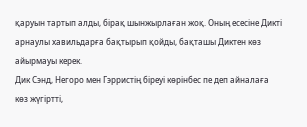қаруын тартып алды, бірақ шынжырлаған жоқ. Оның есесіне Дикті
арнаулы хавильдарға бақтырып қойды, бақташы Диктен көз
айырмауы керек.
Дик Сэнд, Негоро мен Гэрристің біреуі көрінбес пе деп айналаға
көз жүгіртті,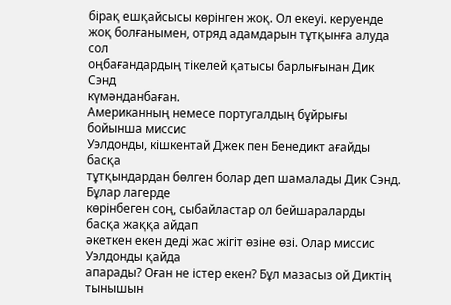бірақ ешқайсысы көрінген жоқ. Ол екеуі. керуенде
жоқ болғанымен, отряд адамдарын тұтқынға алуда сол
оңбағандардың тікелей қатысы барлығынан Дик Сэнд
күмәнданбаған.
Американның немесе португалдың бұйрығы бойынша миссис
Уэлдонды, кішкентай Джек пен Бенедикт ағайды басқа
тұтқындардан бөлген болар деп шамалады Дик Сэнд. Бұлар лагерде
көрінбеген соң, сыбайластар ол бейшараларды басқа жаққа айдап
әкеткен екен деді жас жігіт өзіне өзі. Олар миссис Уэлдонды қайда
апарады? Оған не істер екен? Бұл мазасыз ой Диктің тынышын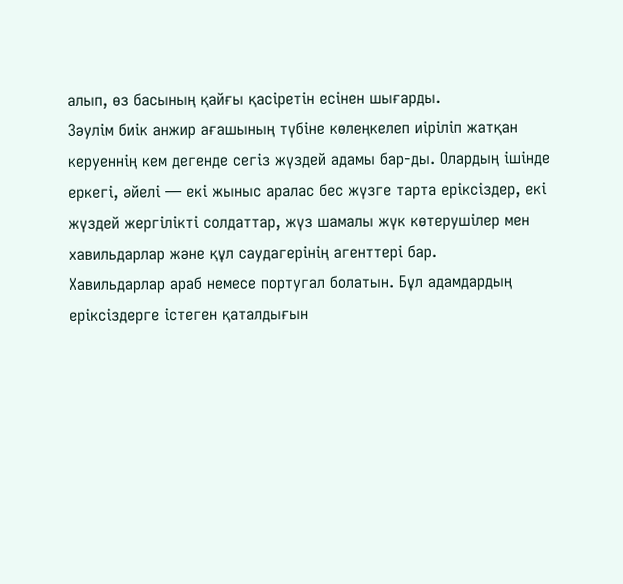алып, өз басының қайғы қасіретін есінен шығарды.
Зәулім биік анжир ағашының түбіне көлеңкелеп иіріліп жатқан
керуеннің кем дегенде сегіз жүздей адамы бар-ды. Олардың ішінде
еркегі, әйелі — екі жыныс аралас бес жүзге тарта еріксіздер, екі
жүздей жергілікті солдаттар, жүз шамалы жүк көтерушілер мен
хавильдарлар және құл саудагерінің агенттері бар.
Хавильдарлар араб немесе португал болатын. Бұл адамдардың
еріксіздерге істеген қаталдығын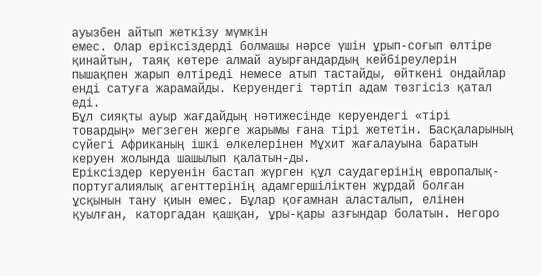ауызбен айтып жеткізу мүмкін
емес. Олар еріксіздерді болмашы нәрсе үшін ұрып-соғып өлтіре
қинайтын, таяқ көтере алмай ауырғандардың кейбіреулерін
пышақпен жарып өлтіреді немесе атып тастайды, өйткені ондайлар
енді сатуға жарамайды. Керуендегі тәртіп адам төзгісіз қатал еді.
Бұл сияқты ауыр жағдайдың нәтижесінде керуендегі «тірі
товардың» мегзеген жерге жарымы ғана тірі жететін. Басқаларының
сүйегі Африканың ішкі өлкелерінен Мұхит жағалауына баратын
керуен жолында шашылып қалатын-ды.
Еріксіздер керуенін бастап жүрген құл саудагерінің европалық-
португалиялық агенттерінің адамгершіліктен жұрдай болған
ұсқынын тану қиын емес. Бұлар қоғамнан аласталып, елінен
қуылған, каторгадан қашқан, ұры-қары азғындар болатын. Негоро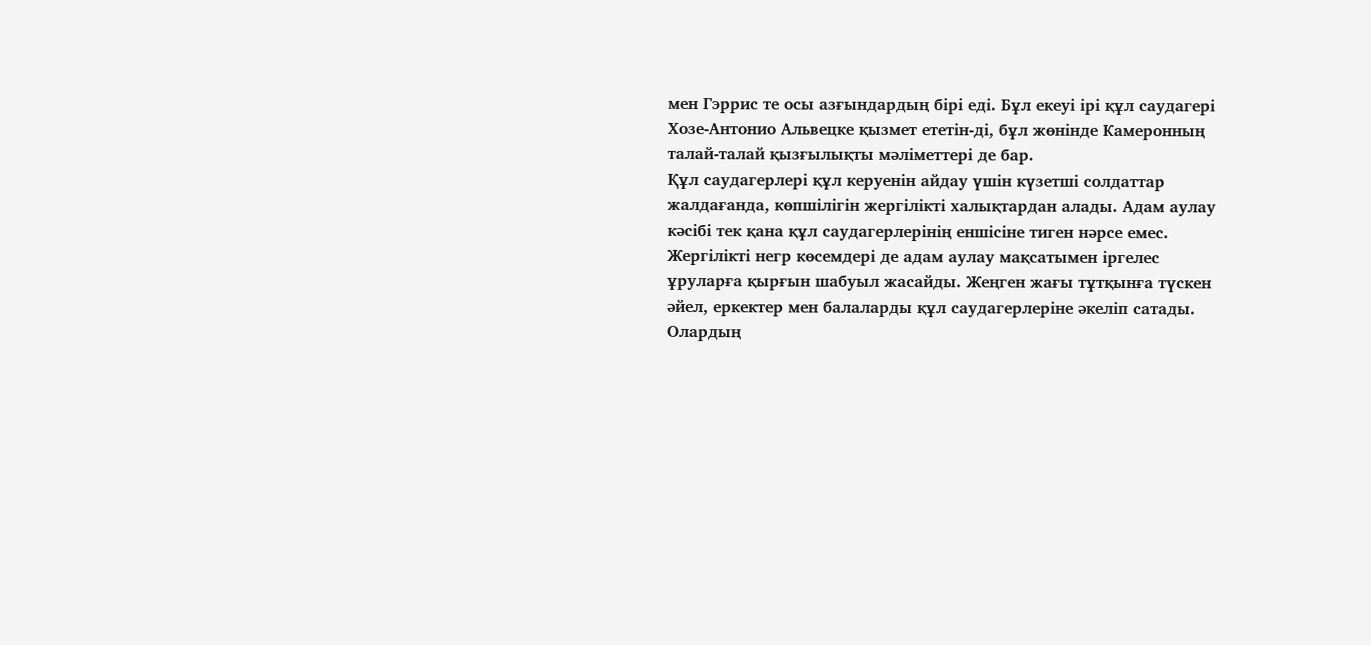мен Гэррис те осы азғындардың бірі еді. Бұл екеуі ірі құл саудагері
Хозе-Антонио Альвецке қызмет ететін-ді, бұл жөнінде Камеронның
талай-талай қызғылықты мәліметтері де бар.
Құл саудагерлері құл керуенін айдау үшін күзетші солдаттар
жалдағанда, көпшілігін жергілікті халықтардан алады. Адам аулау
кәсібі тек қана құл саудагерлерінің еншісіне тиген нәрсе емес.
Жергілікті негр көсемдері де адам аулау мақсатымен іргелес
ұруларға қырғын шабуыл жасайды. Жеңген жағы тұтқынға түскен
әйел, еркектер мен балаларды құл саудагерлеріне әкеліп сатады.
Олардың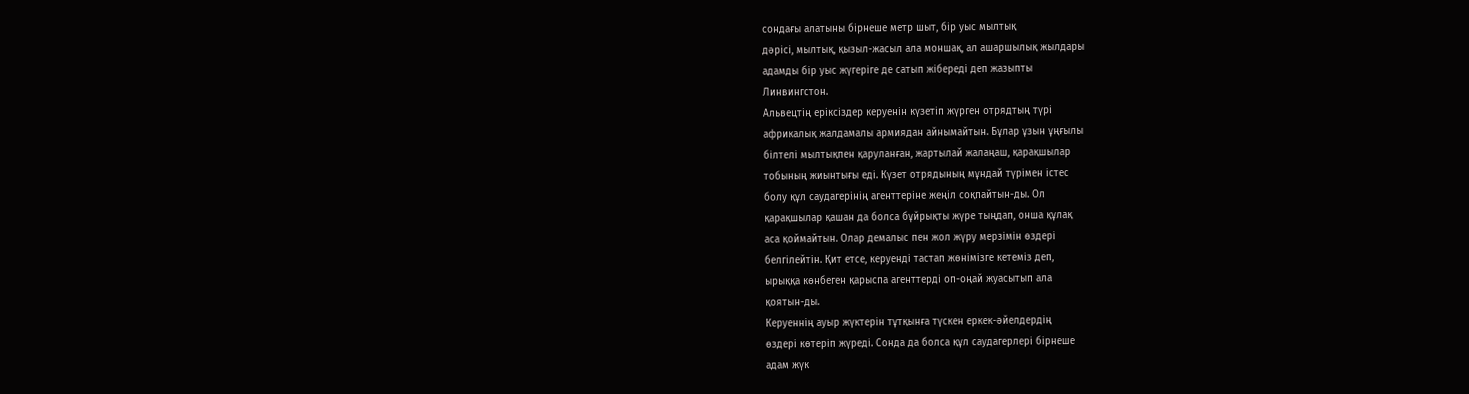сондағы алатыны бірнеше метр шыт, бір уыс мылтық
дәрісі, мылтық, қызыл-жасыл ала моншақ, ал ашаршылық жылдары
адамды бір уыс жүгеріге де сатып жібереді деп жазыпты
Линвингстон.
Альвецтің еріксіздер керуенін күзетіп жүрген отрядтың түрі
африкалық жалдамалы армиядан айнымайтын. Бұлар ұзын ұңғылы
білтелі мылтықпен қаруланған, жартылай жалаңаш, қарақшылар
тобының жиынтығы еді. Күзет отрядының мұндай түрімен істес
болу құл саудагерінің агенттеріне жеңіл соқпайтын-ды. Ол
қарақшылар қашан да болса бұйрықты жүре тыңдап, онша құлақ
аса қоймайтын. Олар демалыс пен жол жүру мерзімін өздері
белгілейтін. Қит етсе, керуенді тастап жөнімізге кетеміз деп,
ырыққа көнбеген қарыспа агенттерді оп-оңай жуасытып ала
қоятын-ды.
Керуеннің ауыр жүктерін тұтқынға түскен еркек-әйелдердің
өздері көтеріп жүреді. Сонда да болса құл саудагерлері бірнеше
адам жүк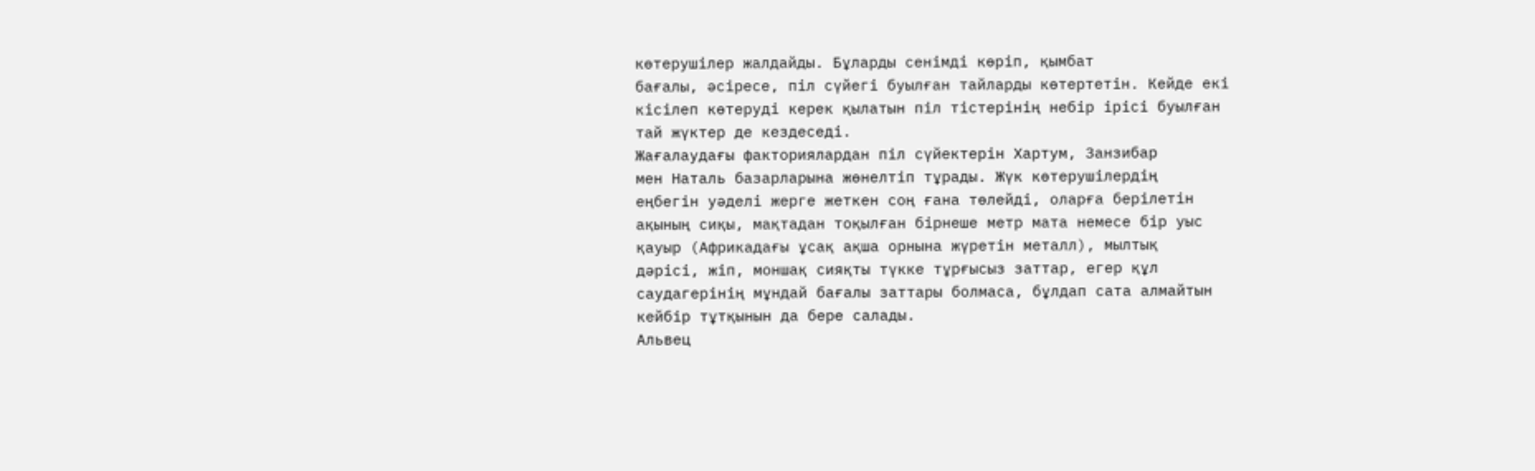көтерушілер жалдайды. Бұларды сенімді көріп, қымбат
бағалы, әсіресе, піл сүйегі буылған тайларды көтертетін. Кейде екі
кісілеп көтеруді керек қылатын піл тістерінің небір ірісі буылған
тай жүктер де кездеседі.
Жағалаудағы факториялардан піл сүйектерін Хартум, Занзибар
мен Наталь базарларына жөнелтіп тұрады. Жүк көтерушілердің
еңбегін уәделі жерге жеткен соң ғана төлейді, оларға берілетін
ақының сиқы, мақтадан тоқылған бірнеше метр мата немесе бір уыс
қауыр (Африкадағы ұсақ ақша орнына жүретін металл), мылтық
дәрісі, жіп, моншақ сияқты түкке тұрғысыз заттар, егер құл
саудагерінің мұндай бағалы заттары болмаса, бұлдап сата алмайтын
кейбір тұтқынын да бере салады.
Альвец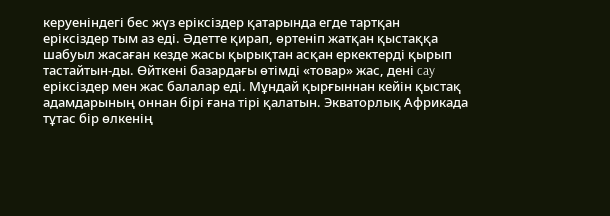керуеніндегі бес жүз еріксіздер қатарында егде тартқан
еріксіздер тым аз еді. Әдетте қирап, өртеніп жатқан қыстаққа
шабуыл жасаған кезде жасы қырықтан асқан еркектерді қырып
тастайтын-ды. Өйткені базардағы өтімді «товар» жас, дені cay
еріксіздер мен жас балалар еді. Мұндай қырғыннан кейін қыстақ
адамдарының оннан бірі ғана тірі қалатын. Экваторлық Африкада
тұтас бір өлкенің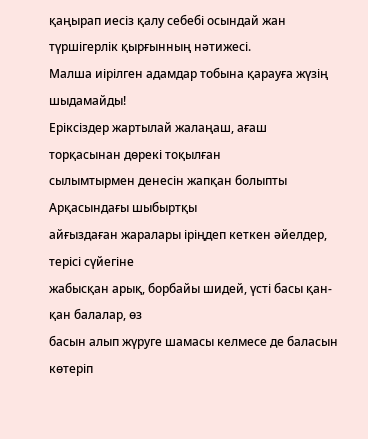қаңырап иесіз қалу себебі осындай жан
түршігерлік қырғынның нәтижесі.
Малша иірілген адамдар тобына қарауға жүзің шыдамайды!
Еріксіздер жартылай жалаңаш, ағаш торқасынан дөрекі тоқылған
сылымтырмен денесін жапқан болыпты Арқасындағы шыбыртқы
айғыздаған жаралары іріңдеп кеткен әйелдер, терісі сүйегіне
жабысқан арық, борбайы шидей, үсті басы қан-қан балалар, өз
басын алып жүруге шамасы келмесе де баласын көтеріп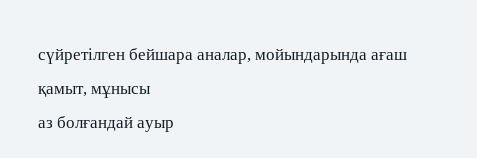сүйретілген бейшара аналар, мойындарында ағаш қамыт, мұнысы
аз болғандай ауыр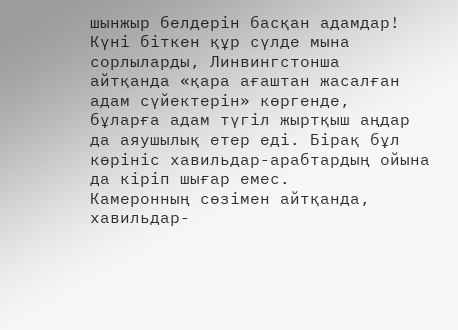шынжыр белдерін басқан адамдар!
Күні біткен құр сүлде мына сорлыларды, Линвингстонша
айтқанда «қара ағаштан жасалған адам сүйектерін» көргенде,
бұларға адам түгіл жыртқыш аңдар да аяушылық етер еді. Бірақ бұл
көрініс хавильдар-арабтардың ойына да кіріп шығар емес.
Камеронның сөзімен айтқанда, хавильдар-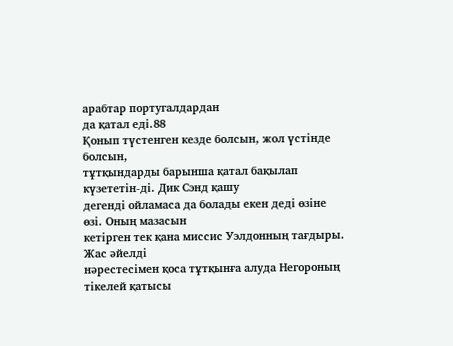арабтар португалдардан
да қатал еді.88
Қонып түстенген кезде болсын, жол үстінде болсын,
тұтқындарды барынша қатал бақылап күзететін-ді. Дик Сэнд қашу
дегенді ойламаса да болады екен деді өзіне өзі. Оның мазасын
кетірген тек қана миссис Уэлдонның тағдыры. Жас әйелді
нәрестесімен қоса тұтқынға алуда Негороның тікелей қатысы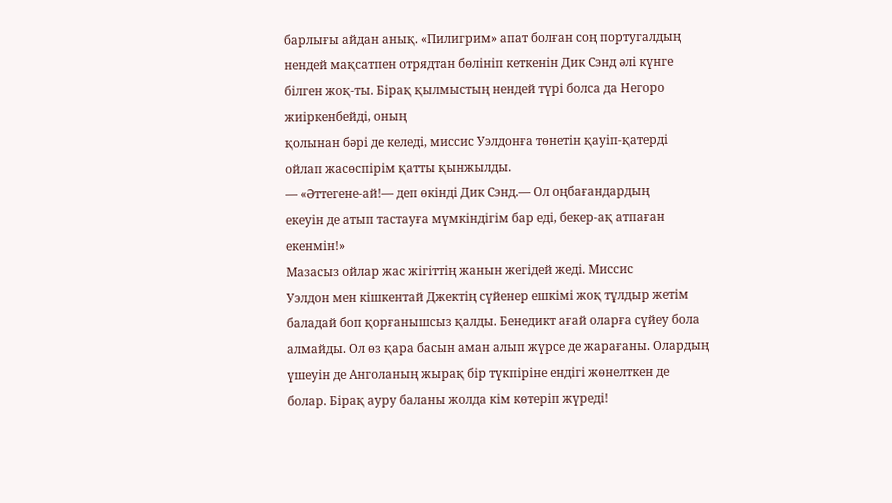барлығы айдан анық. «Пилигрим» апат болған соң португалдың
нендей мақсатпен отрядтан бөлініп кеткенін Дик Сэнд әлі күнге
білген жоқ-ты. Бірақ қылмыстың нендей түрі болса да Негоро
жиіркенбейді, оның
қолынан бәрі де келеді, миссис Уэлдонға төнетін қауіп-қатерді
ойлап жасөспірім қатты қынжылды.
— «Әттегене-ай!— деп өкінді Дик Сэнд.— Ол оңбағандардың
екеуін де атып тастауға мүмкіндігім бар еді, бекер-ақ атпаған
екенмін!»
Мазасыз ойлар жас жігіттің жанын жегідей жеді. Миссис
Уэлдон мен кішкентай Джектің сүйенер ешкімі жоқ тұлдыр жетім
баладай боп қорғанышсыз қалды. Бенедикт ағай оларға сүйеу бола
алмайды. Ол өз қара басын аман алып жүрсе де жарағаны. Олардың
үшеуін де Анголаның жырақ бір түкпіріне ендігі жөнелткен де
болар. Бірақ ауру баланы жолда кім көтеріп жүреді!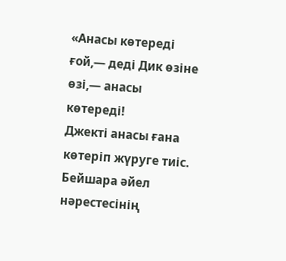«Анасы көтереді ғой,— деді Дик өзіне өзі,— анасы көтереді!
Джекті анасы ғана көтеріп жүруге тиіс. Бейшара әйел нәрестесінің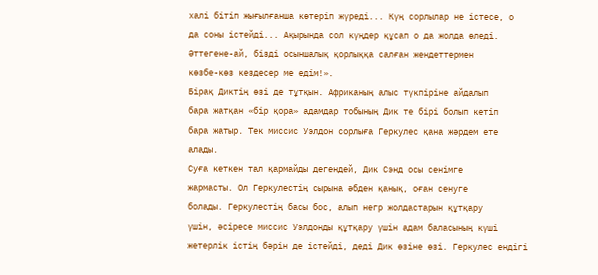халі бітіп жығылғанша көтеріп жүреді... Күң сорлылар не істесе, о
да соны істейді... Ақырында сол күңдер құсап о да жолда өледі.
Әттегене-ай, бізді осыншалық қорлыққа салған жендеттермен
көзбе-көз кездесер ме едім!».
Бірақ Диктің өзі де тұтқын. Африканың алыс түкпіріне айдалып
бара жатқан «бір қора» адамдар тобының Дик те біpi болып кетіп
бара жатыр. Тек миссис Уэлдон сорлыға Геркулес қана жәрдем ете
алады.
Суға кеткен тал қармайды дегендей, Дик Сэнд осы сенімге
жармасты. Ол Геркулестің сырына әбден қанық, оған сенуге
болады. Геркулестің басы бос, алып негр жолдастарын құтқару
үшін, әсіресе миссис Уэлдонды құтқару үшін адам баласының күші
жетерлік істің бәрін де істейді, деді Дик өзіне өзі. Геркулес ендігі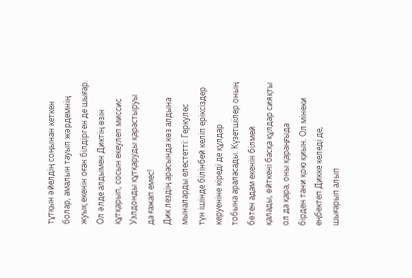тұтқын әйелдің соңынан кеткен болар, амалын тауып жәрдемнің
жуық екенін оған білдірген де шығар. Ол әлде алдымен Диктің өзін
құтқарып, сосын екеулеп миссис Уэлдонды құтқаруды қарастыруы
да ғажап емес!
Дик лездің арасында көз алдына мыналарды елестетті: Геркулес
түн ішінде білінбей келіп еріксіздер керуеніне кіреді де құлдар
тобына араласады. Күзетшілер оның бөтен адам екенін білмей
қалады, өйткені басқа құлдар сияқты ол да қара, оны қараңғыда
бірден тани қою қиын. Ол мінеки еңбектеп Дикке келеді де,
шығарып алып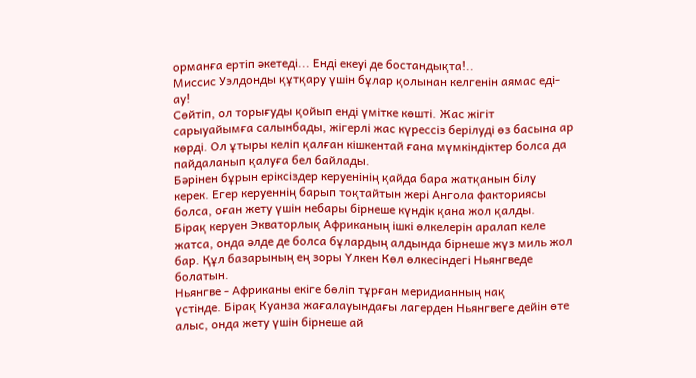орманға ертіп әкетеді... Енді екеуі де бостандықта!..
Миссис Уэлдонды құтқару үшін бұлар қолынан келгенін аямас еді-
ау!
Сөйтіп, ол торығуды қойып енді үмітке көшті. Жас жігіт
сарыуайымға салынбады, жігерлі жас күрессіз берілуді өз басына ар
көрді. Ол ұтыры келіп қалған кішкентай ғана мүмкіндіктер болса да
пайдаланып қалуға бел байлады.
Бәрінен бұрын еріксіздер керуенінің қайда бара жатқанын білу
керек. Егер керуеннің барып тоқтайтын жері Ангола факториясы
болса, оған жету үшін небары бірнеше күндік қана жол қалды.
Бірақ керуен Экваторлық Африканың ішкі өлкелерін аралап келе
жатса, онда әлде де болса бұлардың алдында бірнеше жүз миль жол
бар. Құл базарының ең зоры Үлкен Көл өлкесіндегі Ньянгведе
болатын.
Ньянгве - Африканы екіге бөліп тұрған меридианның нақ
үстінде. Бірақ Куанза жағалауындағы лагерден Ньянгвеге дейін өте
алыс, онда жету үшін бірнеше ай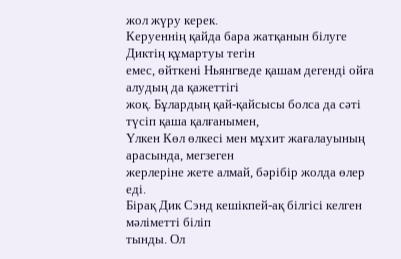жол жүру керек.
Керуеннің қайда бара жатқанын білуге Диктің құмартуы тегін
емес, өйткені Ньянгведе қашам дегенді ойға алудың да қажеттігі
жоқ. Бұлардың қай-қайсысы болса да сәті түсіп қаша қалғанымен,
Үлкен Көл өлкесі мен мұхит жағалауының арасында, мегзеген
жерлеріне жете алмай, бәрібір жолда өлер еді.
Бірақ Дик Сэнд кешікпей-ақ білгісі келген мәліметті біліп
тынды. Ол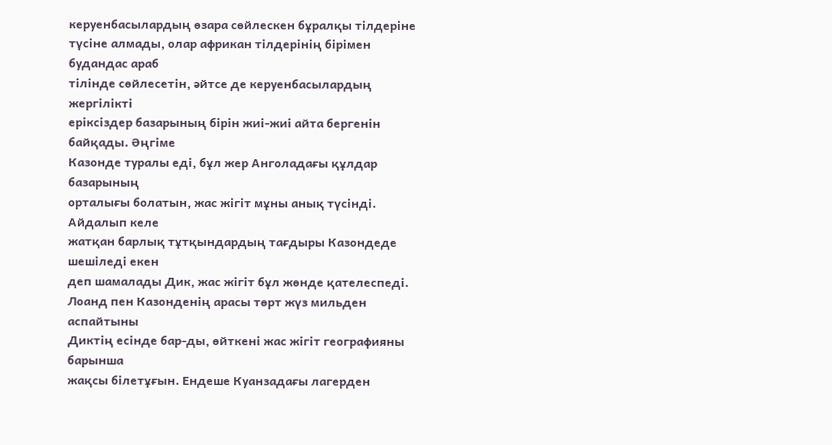керуенбасылардың өзара сөйлескен бұралқы тілдеріне
түсіне алмады, олар африкан тілдерінің бірімен будандас араб
тілінде сөйлесетін, әйтсе де керуенбасылардың жергілікті
еріксіздер базарының бірін жиі-жиі айта бергенін байқады. Әңгіме
Казонде туралы еді, бұл жер Анголадағы құлдар базарының
орталығы болатын, жас жігіт мұны анық түсінді. Айдалып келе
жатқан барлық тұтқындардың тағдыры Казондеде шешіледі екен
деп шамалады Дик, жас жігіт бұл жөнде қателеспеді.
Лоанд пен Казонденің арасы төрт жүз мильден аспайтыны
Диктің есінде бар-ды, өйткені жас жігіт географияны барынша
жақсы білетұғын. Ендеше Куанзадағы лагерден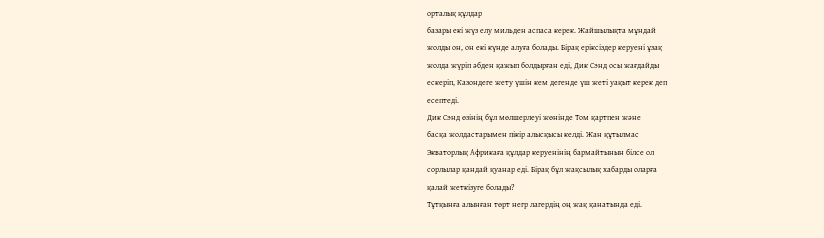орталық құлдар
базары екі жүз елу мильден аспаса керек. Жайшылықта мұндай
жолды он, он екі күнде алуға болады. Бірақ еріксіздер керуені ұзақ
жолда жүріп әбден қажып болдырған еді, Дик Сэнд осы жағдайды
ескеріп, Казондеге жету үшін кем дегенде үш жеті уақыт керек деп
есептеді.
Дик Сэнд өзінің бұл мөлшерлеуі жөнінде Том қартпен және
басқа жолдастарымен пікір алысқысы келді. Жан құтылмас
Экваторлық Африкаға құлдар керуенінің бармайтынын білсе ол
сорлылар қандай қуанар еді. Бірақ бұл жақсылық хабарды оларға
қалай жеткізуге болады?
Тұтқынға алынған төрт негр лагердің оң жақ қанатында еді.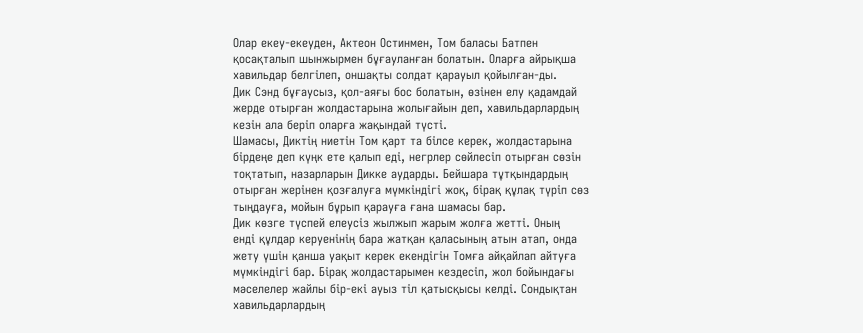Олар екеу-екеуден, Актеон Остинмен, Том баласы Батпен
қосақталып шынжырмен бұғауланған болатын. Оларға айрықша
хавильдар белгілеп, оншақты солдат қарауыл қойылған-ды.
Дик Сэнд бұғаусыз, қол-аяғы бос болатын, өзінен елу қадамдай
жерде отырған жолдастарына жолығайын деп, хавильдарлардың
кезін ала беріп оларға жақындай түсті.
Шамасы, Диктің ниетін Том қарт та білсе керек, жолдастарына
бірдеңе деп күңк ете қалып еді, негрлер сөйлесіп отырған сөзін
тоқтатып, назарларын Дикке аударды. Бейшара тұтқындардың
отырған жерінен қозғалуға мүмкіндігі жоқ, бірақ құлақ түріп сөз
тыңдауға, мойын бұрып қарауға ғана шамасы бар.
Дик көзге түспей елеусіз жылжып жарым жолға жетті. Оның
енді құлдар керуенінің бара жатқан қаласының атын атап, онда
жету үшін қанша уақыт керек екендігін Томға айқайлап айтуға
мүмкіндігі бар. Бірақ жолдастарымен кездесіп, жол бойындағы
мәселелер жайлы бір-екі ауыз тіл қатысқысы келді. Сондықтан
хавильдарлардың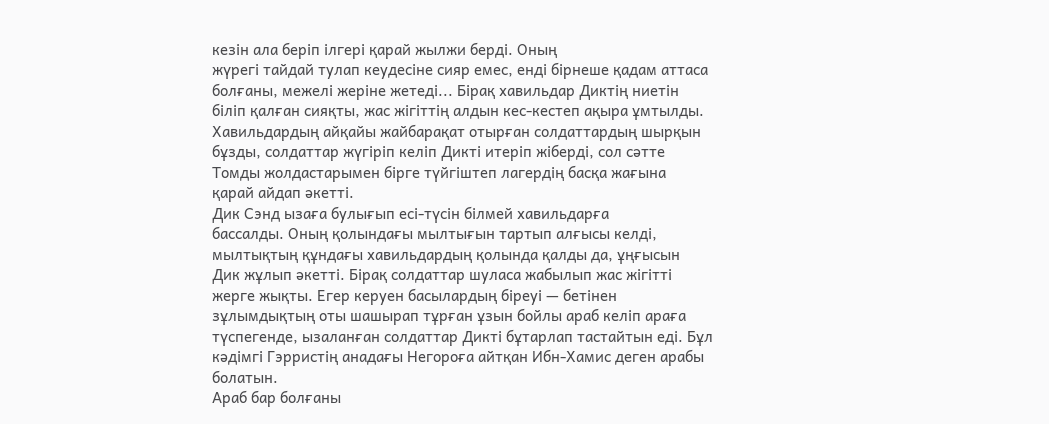кезін ала беріп ілгері қарай жылжи берді. Оның
жүрегі тайдай тулап кеудесіне сияр емес, енді бірнеше қадам аттаса
болғаны, межелі жеріне жетеді... Бірақ хавильдар Диктің ниетін
біліп қалған сияқты, жас жігіттің алдын кес-кестеп ақыра ұмтылды.
Хавильдардың айқайы жайбарақат отырған солдаттардың шырқын
бұзды, солдаттар жүгіріп келіп Дикті итеріп жіберді, сол сәтте
Томды жолдастарымен бірге түйгіштеп лагердің басқа жағына
қарай айдап әкетті.
Дик Сэнд ызаға булығып есі-түсін білмей хавильдарға
бассалды. Оның қолындағы мылтығын тартып алғысы келді,
мылтықтың құндағы хавильдардың қолында қалды да, ұңғысын
Дик жұлып әкетті. Бірақ солдаттар шуласа жабылып жас жігітті
жерге жықты. Егер керуен басылардың біреуі — бетінен
зұлымдықтың оты шашырап тұрған ұзын бойлы араб келіп араға
түспегенде, ызаланған солдаттар Дикті бұтарлап тастайтын еді. Бұл
кәдімгі Гэрристің анадағы Негороға айтқан Ибн-Хамис деген арабы
болатын.
Араб бар болғаны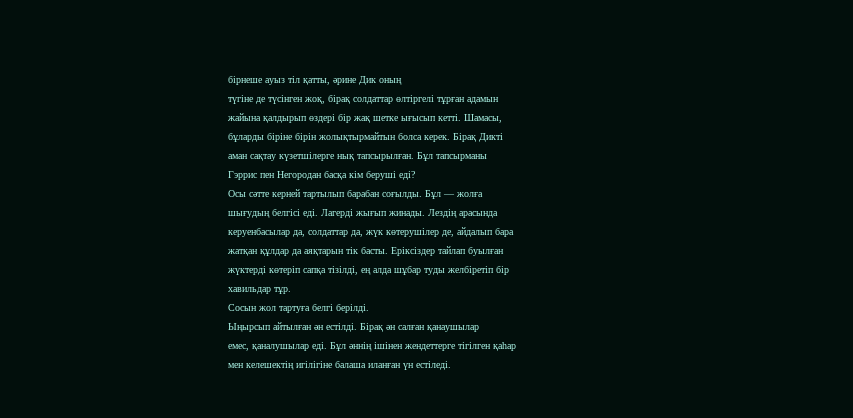бірнеше ауыз тіл қатты, әрине Дик оның
түгіне де түсінген жоқ, бірақ солдаттар өлтіргелі тұрған адамын
жайына қалдырып өздері бір жақ шетке ығысып кетті. Шамасы,
бұларды біріне бірін жолықтырмайтын болса керек. Бірақ Дикті
аман сақтау күзетшілерге нық тапсырылған. Бұл тапсырманы
Гэррис пен Негородан басқа кім беруші еді?
Осы сәтте керней тартылып барабан соғылды. Бұл — жолға
шығудың белгісі еді. Лагерді жығып жинады. Лездің арасында
керуенбасылар да, солдаттар да, жүк көтерушілер де, айдалып бара
жатқан құлдар да аяқтарын тік басты. Еріксіздер тайлап буылған
жүктерді көтеріп сапқа тізілді, ең алда шұбар туды желбіретіп бір
хавильдар тұр.
Сосын жол тартуға белгі берілді.
Ыңырсып айтылған ән естілді. Бірақ ән салған қанаушылар
емес, қаналушылар еді. Бұл әннің ішінен жендеттерге тігілген қаһар
мен келешектің игілігіне балаша иланған үн естіледі.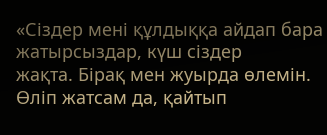«Сіздер мені құлдыққа айдап бара жатырсыздар, күш сіздер
жақта. Бірақ мен жуырда өлемін. Өліп жатсам да, қайтып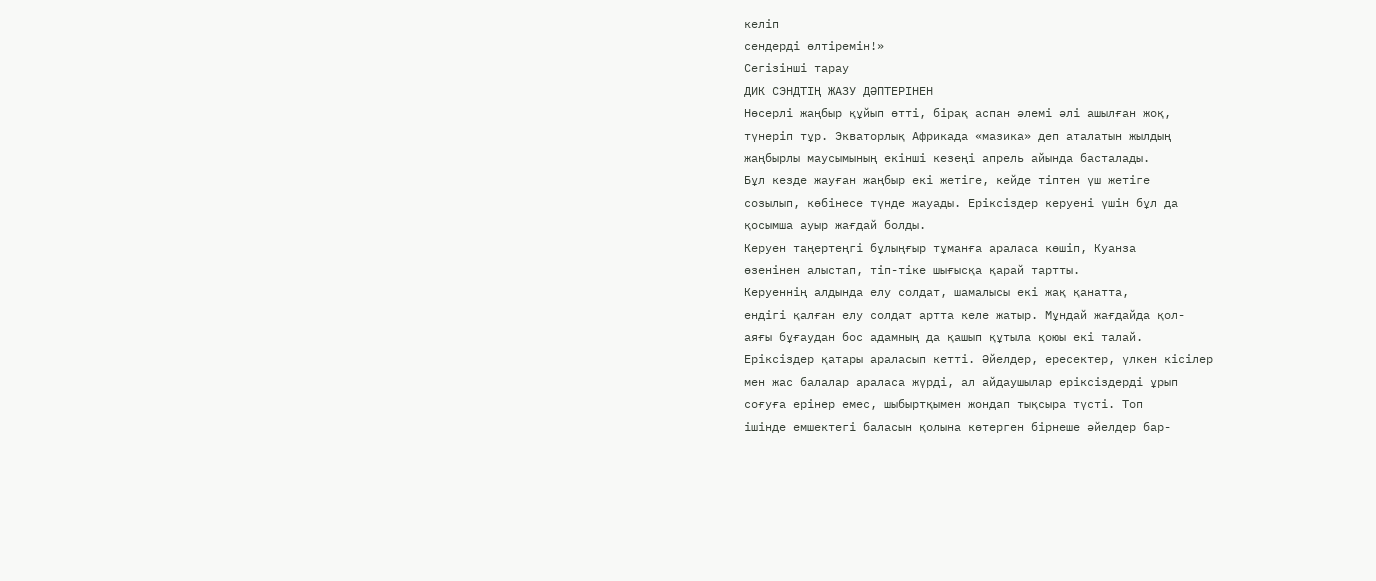келіп
сендерді өлтіремін!»
Сегізінші тарау
ДИК СЭНДТІҢ ЖАЗУ ДӘПТЕРІНЕН
Нөсерлі жаңбыр құйып өтті, бірақ аспан әлемі әлі ашылған жоқ,
түнеріп тұр. Экваторлық Африкада «мазика» деп аталатын жылдың
жаңбырлы маусымының екінші кезеңі апрель айында басталады.
Бұл кезде жауған жаңбыр екі жетіге, кейде тіптен үш жетіге
созылып, көбінесе түнде жауады. Еріксіздер керуені үшін бұл да
қосымша ауыр жағдай болды.
Керуен таңертеңгі бұлыңғыр тұманға араласа көшіп, Куанза
өзенінен алыстап, тіп-тіке шығысқа қарай тартты.
Керуеннің алдында елу солдат, шамалысы екі жақ қанатта,
ендігі қалған елу солдат артта келе жатыр. Мұндай жағдайда қол-
аяғы бұғаудан бос адамның да қашып құтыла қоюы екі талай.
Еріксіздер қатары араласып кетті. Әйелдер, ересектер, үлкен кісілер
мен жас балалар араласа жүрді, ал айдаушылар еріксіздерді ұрып
соғуға ерінер емес, шыбыртқымен жондап тықсыра түсті. Топ
ішінде емшектегі баласын қолына көтерген бірнеше әйелдер бар-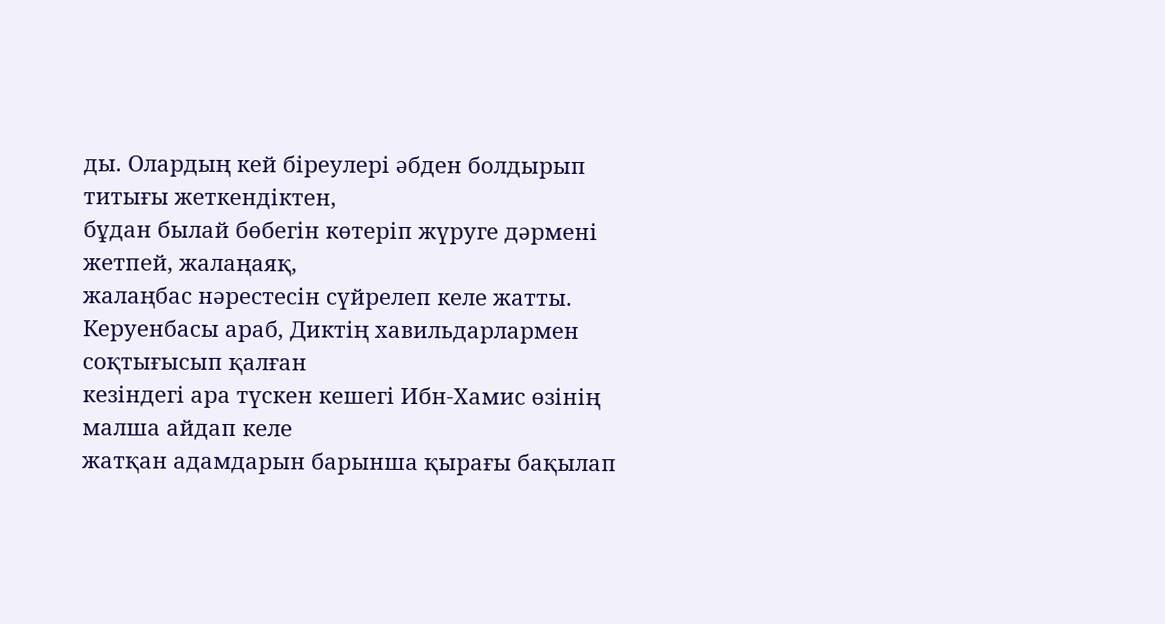ды. Олардың кей біреулері әбден болдырып титығы жеткендіктен,
бұдан былай бөбегін көтеріп жүруге дәрмені жетпей, жалаңаяқ,
жалаңбас нәрестесін сүйрелеп келе жатты.
Керуенбасы араб, Диктің хавильдарлармен соқтығысып қалған
кезіндегі ара түскен кешегі Ибн-Хамис өзінің малша айдап келе
жатқан адамдарын барынша қырағы бақылап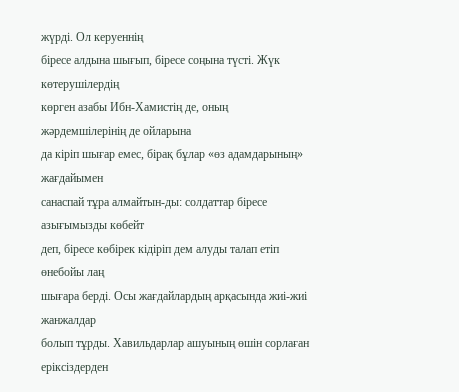жүрді. Ол керуеннің
біресе алдына шығып, біресе соңына түсті. Жүк көтерушілердің
көрген азабы Ибн-Хамистің де, оның жәрдемшілерінің де ойларына
да кіріп шығар емес, бірақ бұлар «өз адамдарының» жағдайымен
санаспай тұра алмайтын-ды: солдаттар біресе азығымызды көбейт
деп, біресе көбірек кідіріп дем алуды талап етіп өнебойы лаң
шығара берді. Осы жағдайлардың арқасында жиі-жиі жанжалдар
болып тұрды. Хавильдарлар ашуының өшін сорлаған еріксіздерден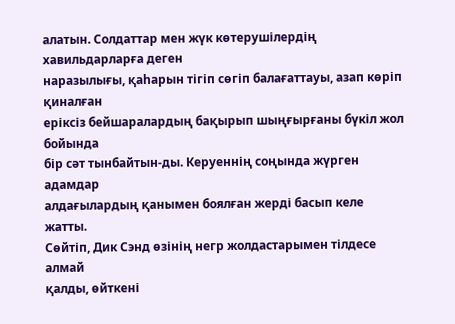алатын. Солдаттар мен жүк көтерушілердің хавильдарларға деген
наразылығы, қаһарын тігіп сөгіп балағаттауы, азап көріп қиналған
еріксіз бейшаралардың бақырып шыңғырғаны бүкіл жол бойында
бір сәт тынбайтын-ды. Керуеннің соңында жүрген адамдар
алдағылардың қанымен боялған жерді басып келе жатты.
Сөйтіп, Дик Сэнд өзінің негр жолдастарымен тілдесе алмай
қалды, өйткені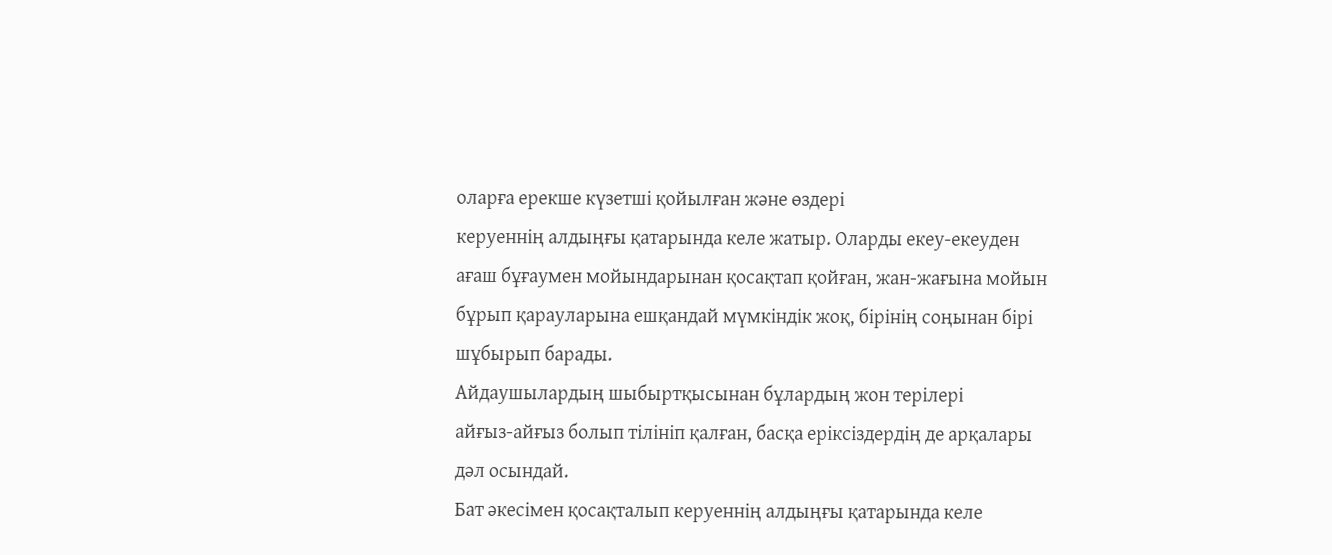оларға ерекше күзетші қойылған және өздері
керуеннің алдыңғы қатарында келе жатыр. Оларды екеу-екеуден
ағаш бұғаумен мойындарынан қосақтап қойған, жан-жағына мойын
бұрып қарауларына ешқандай мүмкіндік жоқ, бірінің соңынан бірі
шұбырып барады.
Айдаушылардың шыбыртқысынан бұлардың жон терілеpi
айғыз-айғыз болып тілініп қалған, басқа еріксіздердің де арқалары
дәл осындай.
Бат әкесімен қосақталып керуеннің алдыңғы қатарында келе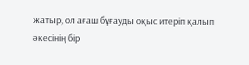жатыр, ол ағаш бұғауды оқыс итеріп қалып әкесінің бір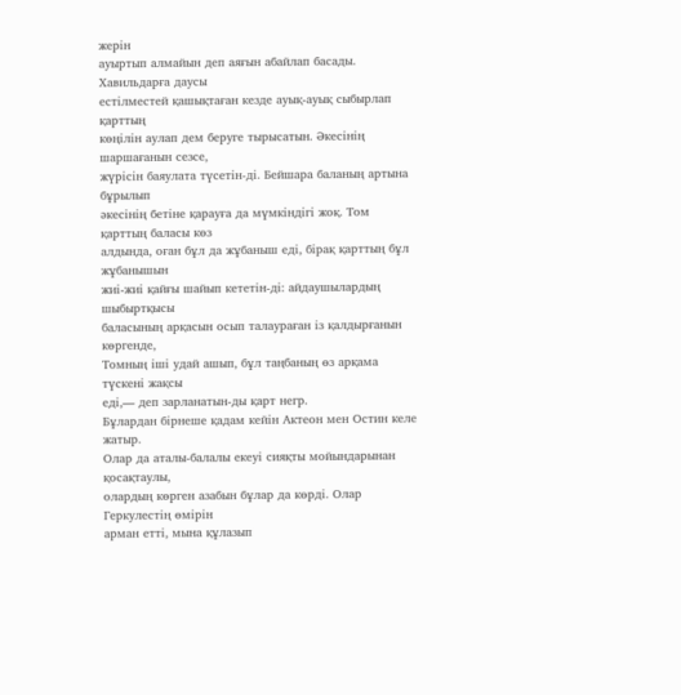жерін
ауыртып алмайын деп аяғын абайлап басады. Хавильдарға даусы
естілместей қашықтаған кезде ауық-ауық сыбырлап қарттың
көңілін аулап дем беруге тырысатын. Әкесінің шаршағанын сезсе,
жүрісін баяулата түсетін-ді. Бейшара баланың артына бұрылып
әкесінің бетіне қарауға да мүмкіндігі жоқ. Том қарттың баласы көз
алдында, оған бұл да жұбаныш еді, бірақ қарттың бұл жұбанышын
жиі-жиі қайғы шайып кететін-ді: айдаушылардың шыбыртқысы
баласының арқасын осып талаураған із қалдырғанын көргенде,
Томның іші удай ашып, бұл таңбаның өз арқама түскені жақсы
еді,— деп зарланатын-ды қарт негр.
Бұлардан бірнеше қадам кейін Актеон мен Остин келе жатыр.
Олар да аталы-балалы екеуі сияқты мойындарынан қосақтаулы,
олардың көрген азабын бұлар да көрді. Олар Геркулестің өмірін
арман етті, мына құлазып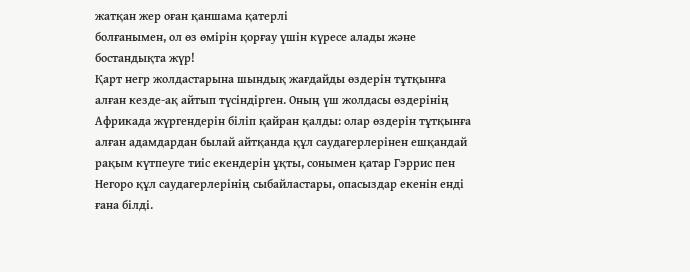жатқан жер оған қаншама қатерлі
болғанымен, ол өз өмірін қорғау үшін күресе алады және
бостандықта жүр!
Қарт негр жолдастарына шындық жағдайды өздерін тұтқынға
алған кезде-ақ айтып түсіндірген. Оның үш жолдасы өздерінің
Африкада жүргендерін біліп қайран қалды: олар өздерін тұтқынға
алған адамдардан былай айтқанда құл саудагерлерінен ешқандай
рақым күтпеуге тиіс екендерін ұқты, сонымен қатар Гэррис пен
Негоро құл саудагерлерінің сыбайластары, опасыздар екенін енді
ғана білді.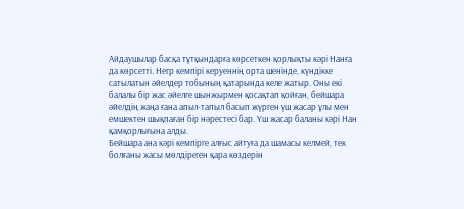Айдаушылар басқа тұтқындарға көрсеткен қорлықты кәрі Нанға
да көрсетті. Негр кемпірі керуеннің орта шенінде, күндікке
сатылатын әйелдер тобының қатарында келе жатыр. Оны екі
балалы бір жас әйелге шынжырмен қосақтап қойған, бейшара
әйелдің жаңа ғана апыл-тапыл басып жүрген үш жасар ұлы мен
емшектен шықпаған бір нәрестесі бар. Үш жасар баланы кәрі Нан
қамқорлығына алды.
Бейшара ана кәрі кемпірге алғыс айтуға да шамасы келмей, тек
болғаны жасы мөлдіреген қара көздерін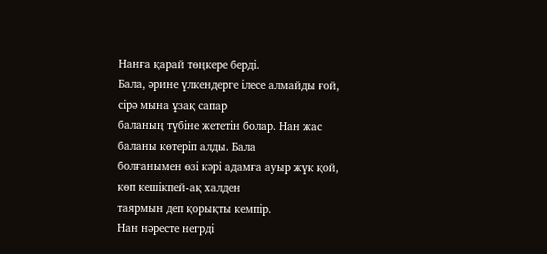Нанға қарай төңкере берді.
Бала, әрине үлкендерге ілесе алмайды ғой, сірә мына ұзақ сапар
баланың түбіне жететін болар. Нан жас баланы көтеріп алды. Бала
болғанымен өзі кәрі адамға ауыр жүк қой, көп кешікпей-ақ халден
таярмын деп қорықты кемпір.
Нан нәресте негрді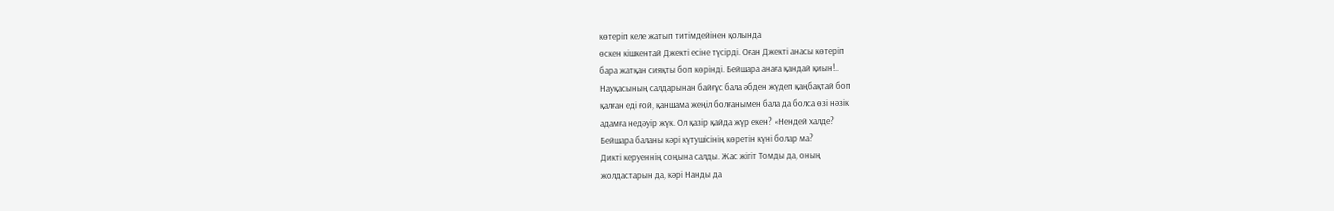көтеріп келе жатып титімдейінен қолында
өскен кішкентай Джекті есіне түсірді. Оған Джекті анасы көтеріп
бара жатқан сияқты боп көрінді. Бейшара анаға қандай қиын!..
Науқасының салдарынан байғұс бала әбден жүдеп қаңбақтай боп
қалған еді ғой, қаншама жеңіл болғанымен бала да болса өзі нәзік
адамға недәуір жүк. Ол қазір қайда жүр екен? «Нендей халде?
Бейшара баланы кәрі күтушісінің көретін күні болар ма?
Дикті керуеннің соңына салды. Жас жігіт Томды да, оның
жолдастарын да, кәрі Нанды да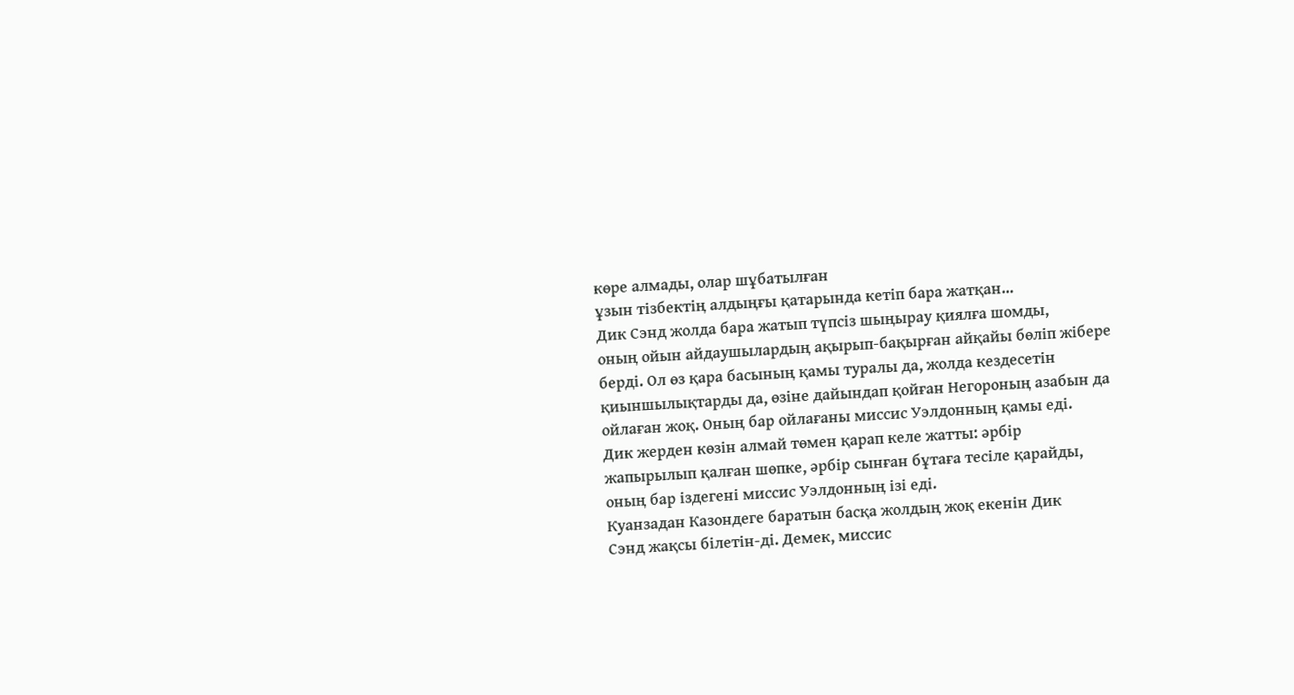көре алмады, олар шұбатылған
ұзын тізбектің алдыңғы қатарында кетіп бара жатқан...
Дик Сэнд жолда бара жатып түпсіз шыңырау қиялға шомды,
оның ойын айдаушылардың ақырып-бақырған айқайы бөліп жібере
берді. Ол өз қара басының қамы туралы да, жолда кездесетін
қиыншылықтарды да, өзіне дайындап қойған Негороның азабын да
ойлаған жоқ. Оның бар ойлағаны миссис Уэлдонның қамы еді.
Дик жерден көзін алмай төмен қарап келе жатты: әрбір
жапырылып қалған шөпке, әрбір сынған бұтаға тесіле қарайды,
оның бар іздегені миссис Уэлдонның ізі еді.
Куанзадан Казондеге баратын басқа жолдың жоқ екенін Дик
Сэнд жақсы білетін-ді. Демек, миссис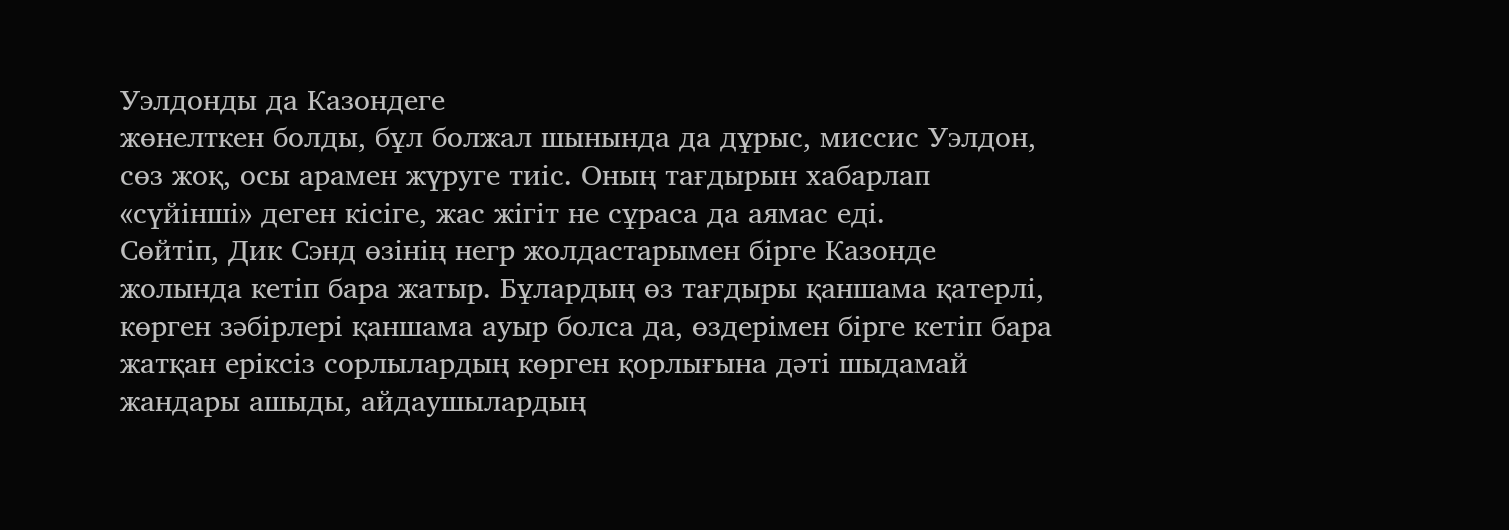Уэлдонды да Казондеге
жөнелткен болды, бұл болжал шынында да дұрыс, миссис Уэлдон,
сөз жоқ, осы арамен жүруге тиіс. Оның тағдырын хабарлап
«сүйінші» деген кісіге, жас жігіт не сұраса да аямас еді.
Сөйтіп, Дик Сэнд өзінің негр жолдастарымен бірге Казонде
жолында кетіп бара жатыр. Бұлардың өз тағдыры қаншама қатерлі,
көрген зәбірлері қаншама ауыр болса да, өздерімен бірге кетіп бара
жатқан еріксіз сорлылардың көрген қорлығына дәті шыдамай
жандары ашыды, айдаушылардың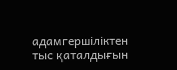адамгершіліктен тыс қаталдығын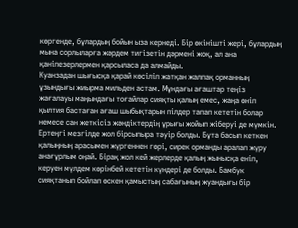көргенде, бұлардың бойын ыза кернеді. Бір өкінішті жері, бұлардың
мына сорлыларға жәрдем тигізетін дәрмені жоқ, ал ана
қаніпезерлермен қарсыласа да алмайды.
Куанзадан шығысқа қарай көсіліп жатқан жалпақ орманның
ұзындығы жиырма мильден астам. Мұндағы ағаштар теңіз
жағалауы маңындағы тоғайлар сияқты қалың емес, жаңа өніп
қылтия бастаған ағаш шыбықтарын пілдер тапап кететін болар
немесе сан жеткісіз жәндіктердің ұрығы жойып жіберуі де мүмкін.
Ертеңгі мезгілде жол бірсыпыра тәуір болды. Бұта басып кеткен
қалыңның арасымен жүргеннен гөрі, сирек орманды аралап жүру
анағұрлым оңай. Бірақ жол кей жерлерде қалың жынысқа еніп,
керуен мүлдем көрінбей кететін күндері де болды. Бамбук
сияқтанып бойлап өскен қамыстың сабағының жуандығы бір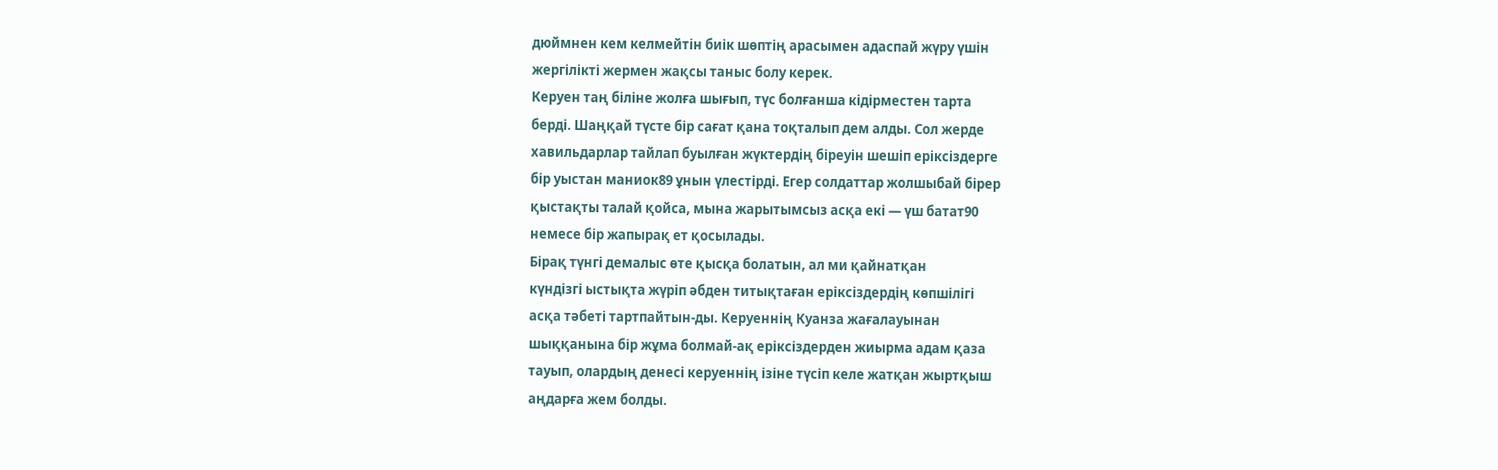дюймнен кем келмейтін биік шөптің арасымен адаспай жүру үшін
жергілікті жермен жақсы таныс болу керек.
Керуен таң біліне жолға шығып, түс болғанша кідірместен тарта
берді. Шаңқай түсте бір сағат қана тоқталып дем алды. Сол жерде
хавильдарлар тайлап буылған жүктердің біреуін шешіп еріксіздерге
бір уыстан маниок89 ұнын үлестірді. Егер солдаттар жолшыбай бірер
қыстақты талай қойса, мына жарытымсыз асқа екі — үш батат90
немесе бір жапырақ ет қосылады.
Бірақ түнгі демалыс өте қысқа болатын, ал ми қайнатқан
күндізгі ыстықта жүріп әбден титықтаған еріксіздердің көпшілігі
асқа тәбеті тартпайтын-ды. Керуеннің Куанза жағалауынан
шыққанына бір жұма болмай-ақ еріксіздерден жиырма адам қаза
тауып, олардың денесі керуеннің ізіне түсіп келе жатқан жыртқыш
аңдарға жем болды.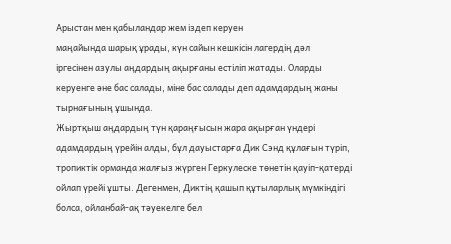Арыстан мен қабыландар жем іздеп керуен
маңайында шарық ұрады, күн сайын кешкісін лагердің дәл
іргесінен азулы аңдардың ақырғаны естіліп жатады. Оларды
керуенге әне бас салады, міне бас салады деп адамдардың жаны
тырнағының ұшында.
Жыртқыш аңдардың түн қараңғысын жара ақырған үндері
адамдардың үрейін алды, бұл дауыстарға Дик Сэнд құлағын түріп,
тропиктік орманда жалғыз жүрген Геркулеске төнетін қауіп-қатерді
ойлап үрейі ұшты. Дегенмен, Диктің қашып құтыларлық мүмкіндігі
болса, ойланбай-ақ тәуекелге бел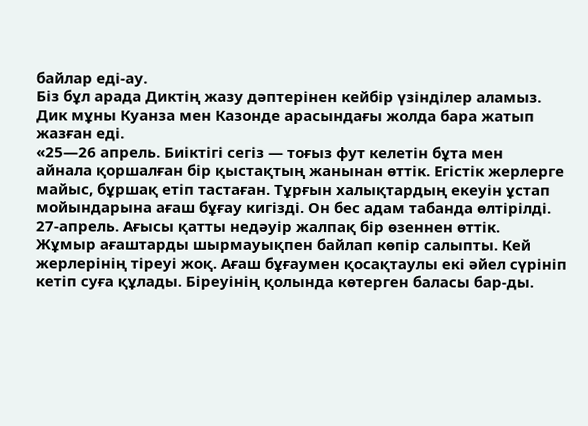байлар еді-ау.
Біз бұл арада Диктің жазу дәптерінен кейбір үзінділер аламыз.
Дик мұны Куанза мен Казонде арасындағы жолда бара жатып
жазған еді.
«25—26 апрель. Биіктігі сегіз — тоғыз фут келетін бұта мен
айнала қоршалған бір қыстақтың жанынан өттік. Eгістік жерлерге
майыс, бұршақ етіп тастаған. Тұрғын халықтардың екеуін ұстап
мойындарына ағаш бұғау кигізді. Он бес адам табанда өлтірілді.
27-апрель. Ағысы қатты недәуір жалпақ бір өзеннен өттік.
Жұмыр ағаштарды шырмауықпен байлап көпір салыпты. Кей
жерлерінің тіреуі жоқ. Ағаш бұғаумен қосақтаулы екі әйел сүрініп
кетіп суға құлады. Біреуінің қолында көтерген баласы бар-ды.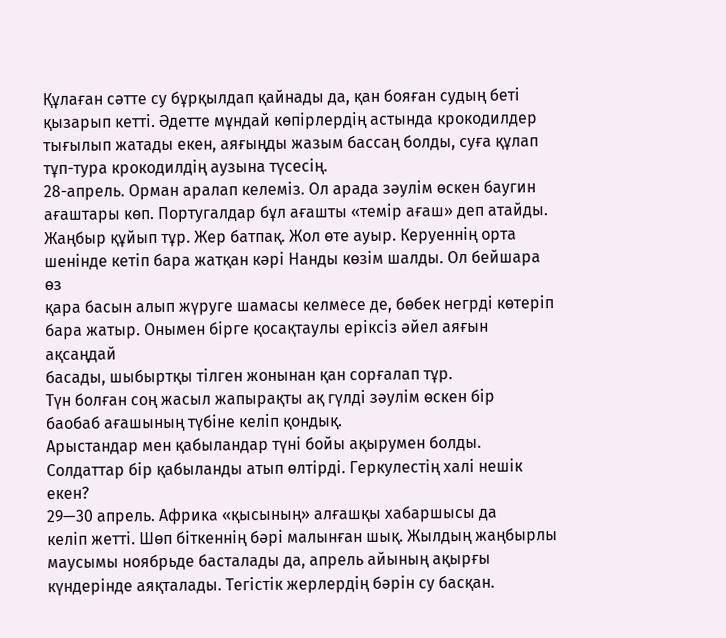Құлаған сәтте су бұрқылдап қайнады да, қан бояған судың беті
қызарып кетті. Әдетте мұндай көпірлердің астында крокодилдер
тығылып жатады екен, аяғыңды жазым бассаң болды, суға құлап
тұп-тура крокодилдің аузына түсесің.
28-апрель. Орман аралап келеміз. Ол арада зәулім өскен баугин
ағаштары көп. Португалдар бұл ағашты «темір ағаш» деп атайды.
Жаңбыр құйып тұр. Жер батпақ. Жол өте ауыр. Керуеннің орта
шенінде кетіп бара жатқан кәрі Нанды көзім шалды. Ол бейшара өз
қара басын алып жүруге шамасы келмесе де, бөбек негрді көтеріп
бара жатыр. Онымен бірге қосақтаулы еріксіз әйел аяғын ақсаңдай
басады, шыбыртқы тілген жонынан қан сорғалап тұр.
Түн болған соң жасыл жапырақты ақ гүлді зәулім өскен бір
баобаб ағашының түбіне келіп қондық.
Арыстандар мен қабыландар түні бойы ақырумен болды.
Солдаттар бір қабыланды атып өлтірді. Геркулестің халі нешік
екен?
29—30 апрель. Африка «қысының» алғашқы хабаршысы да
келіп жетті. Шөп біткеннің бәрі малынған шық. Жылдың жаңбырлы
маусымы ноябрьде басталады да, апрель айының ақырғы
күндерінде аяқталады. Тегістік жерлердің бәрін су басқан.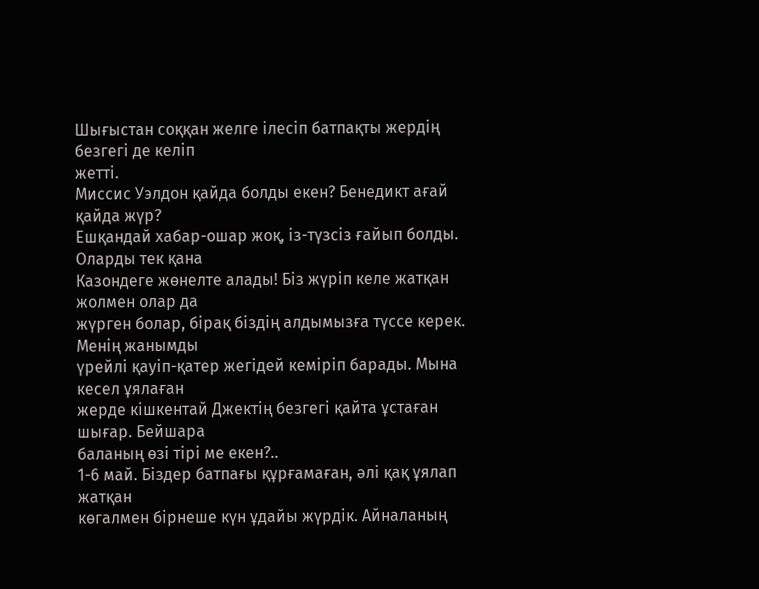Шығыстан соққан желге ілесіп батпақты жердің безгегі де келіп
жетті.
Миссис Уэлдон қайда болды екен? Бенедикт ағай қайда жүр?
Ешқандай хабар-ошар жоқ, із-түзсіз ғайып болды. Оларды тек қана
Казондеге жөнелте алады! Біз жүріп келе жатқан жолмен олар да
жүрген болар, бірақ біздің алдымызға түссе керек. Менің жанымды
үрейлі қауіп-қатер жегідей кеміріп барады. Мына кесел ұялаған
жерде кішкентай Джектің безгегі қайта ұстаған шығар. Бейшара
баланың өзі тірі ме екен?..
1-6 май. Біздер батпағы құрғамаған, әлі қақ ұялап жатқан
көгалмен бірнеше күн ұдайы жүрдік. Айналаның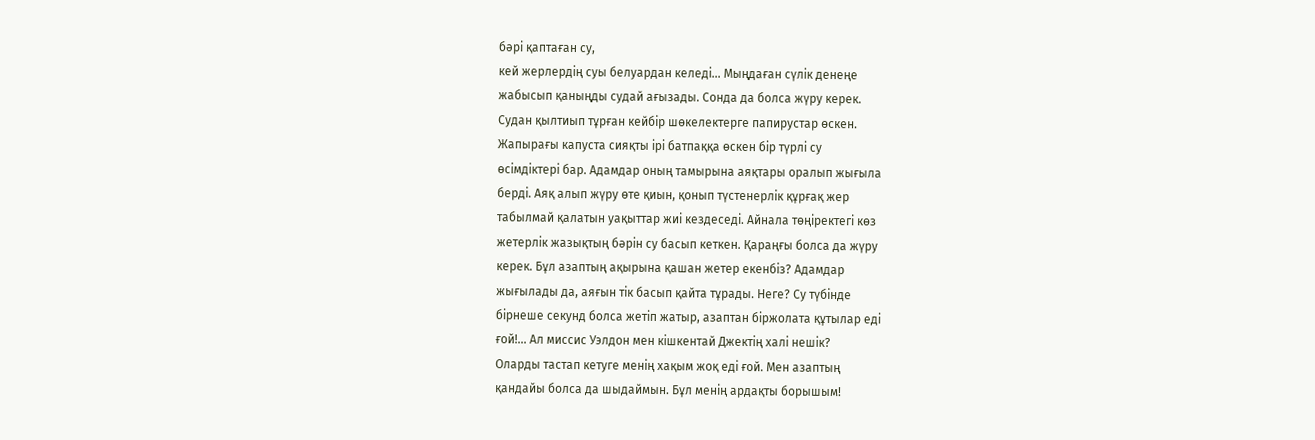бәрі қаптаған су,
кей жерлердің суы белуардан келеді... Мыңдаған сүлік денеңе
жабысып қаныңды судай ағызады. Сонда да болса жүру керек.
Судан қылтиып тұрған кейбір шөкелектерге папирустар өскен.
Жапырағы капуста сияқты ірі батпаққа өскен бір түрлі су
өсімдіктері бар. Адамдар оның тамырына аяқтары оралып жығыла
берді. Аяқ алып жүру өте қиын, қонып түстенерлік құрғақ жер
табылмай қалатын уақыттар жиі кездеседі. Айнала төңіректегі көз
жетерлік жазықтың бәрін су басып кеткен. Қараңғы болса да жүру
керек. Бұл азаптың ақырына қашан жетер екенбіз? Адамдар
жығылады да, аяғын тік басып қайта тұрады. Heге? Су түбінде
бірнеше секунд болса жетіп жатыр, азаптан біржолата құтылар еді
ғой!... Ал миссис Уэлдон мен кішкентай Джектің халі нешік?
Оларды тастап кетуге менің хақым жоқ еді ғой. Мен азаптың
қандайы болса да шыдаймын. Бұл менің ардақты борышым!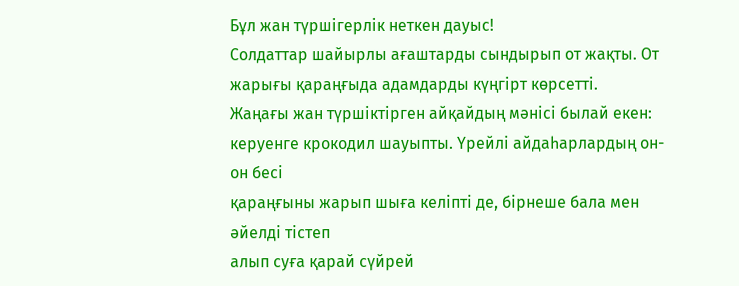Бұл жан түршігерлік неткен дауыс!
Солдаттар шайырлы ағаштарды сындырып от жақты. От
жарығы қараңғыда адамдарды күңгірт көрсетті.
Жаңағы жан түршіктірген айқайдың мәнісі былай екен:
керуенге крокодил шауыпты. Үрейлі айдаһарлардың он-он бесі
қараңғыны жарып шыға келіпті де, бірнеше бала мен әйелді тістеп
алып суға қарай сүйрей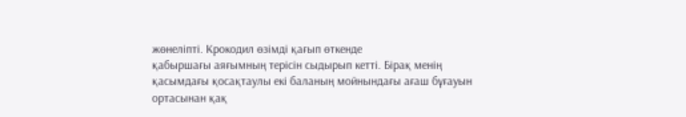жөнеліпті. Крокодил өзімді қағып өткенде
қабыршағы аяғымның терісін сыдырып кетті. Бірақ менің
қасымдағы қосақтаулы екі баланың мойнындағы ағаш бұғауын
ортасынан қақ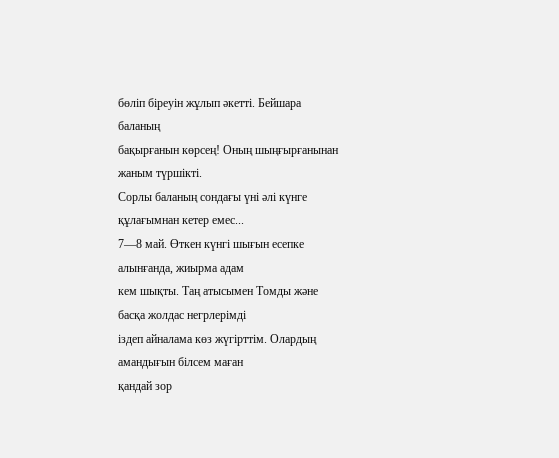бөліп біреуін жұлып әкетті. Бейшара баланың
бақырғанын көрсең! Оның шыңғырғанынан жаным түршікті.
Сорлы баланың сондағы үні әлі күнге құлағымнан кетер емес...
7—8 май. Өткен күнгі шығын есепке алынғанда, жиырма адам
кем шықты. Таң атысымен Томды және басқа жолдас негрлерімді
іздеп айналама көз жүгірттім. Олардың амандығын білсем маған
қандай зop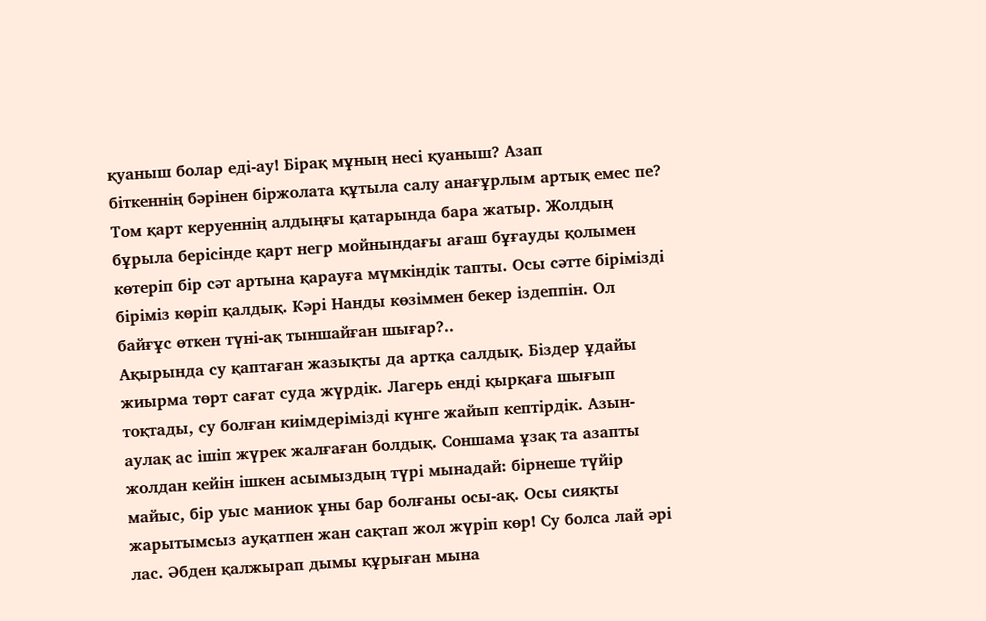қуаныш болар еді-ау! Бірақ мұның несі қуаныш? Азап
біткеннің бәрінен біржолата құтыла салу анағұрлым артық емес пе?
Том қарт керуеннің алдыңғы қатарында бара жатыр. Жолдың
бұрыла берісінде қарт негр мойнындағы ағаш бұғауды қолымен
көтеріп бір сәт артына қарауға мүмкіндік тапты. Осы сәтте бірімізді
біріміз көріп қалдық. Кәрі Нанды көзіммен бекер іздеппін. Ол
байғұс өткен түні-ақ тыншайған шығар?..
Ақырында су қаптаған жазықты да артқа салдық. Біздер ұдайы
жиырма төрт сағат суда жүрдік. Лагерь енді қырқаға шығып
тоқтады, су болған киімдерімізді күнге жайып кептірдік. Азын-
аулақ ас ішіп жүрек жалғаған болдық. Соншама ұзақ та азапты
жолдан кейін ішкен асымыздың түрі мынадай: бірнеше түйір
майыс, бір уыс маниок ұны бар болғаны осы-ақ. Осы сияқты
жарытымсыз ауқатпен жан сақтап жол жүріп көр! Су болса лай әрі
лас. Әбден қалжырап дымы құрыған мына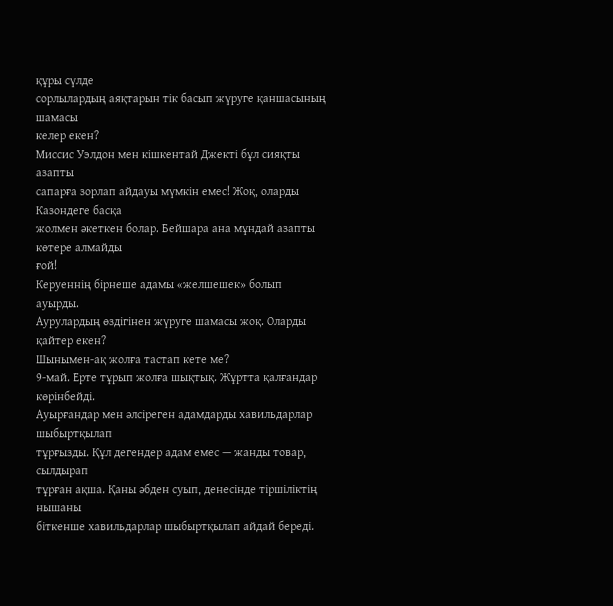құры сүлде
сорлылардың аяқтарын тік басып жүруге қаншасының шамасы
келер екен?
Миссис Уэлдон мен кішкентай Джекті бұл сияқты азапты
сапарға зорлап айдауы мүмкін емес! Жоқ, оларды Казондеге басқа
жолмен әкеткен болар. Бейшара ана мұндай азапты көтере алмайды
ғой!
Керуеннің бірнеше адамы «желшешек» болып ауырды.
Аурулардың өздігінен жүруге шамасы жоқ. Оларды қайтер екен?
Шынымен-ақ жолға тастап кете ме?
9-май. Ерте тұрып жолға шықтық. Жұртта қалғандар көрінбейді.
Ауырғандар мен әлсіреген адамдарды хавильдарлар шыбыртқылап
тұрғызды. Құл дегендер адам емес — жанды товар, сылдырап
тұрған ақша. Қаны әбден суып, денесінде тіршіліктің нышаны
біткенше хавильдарлар шыбыртқылап айдай береді.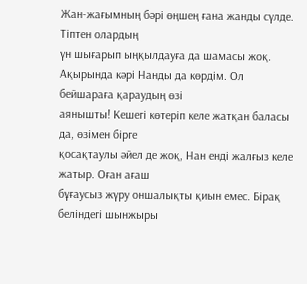Жан-жағымның бәрі өңшең ғана жанды сүлде. Тіптен олардың
үн шығарып ыңқылдауға да шамасы жоқ.
Ақырында кәрі Нанды да көрдім. Ол бейшараға қараудың өзі
аянышты! Кешегі көтеріп келе жатқан баласы да, өзімен бірге
қосақтаулы әйел де жоқ, Нан енді жалғыз келе жатыр. Оған ағаш
бұғаусыз жүру оншалықты қиын емес. Бірақ беліндегі шынжыры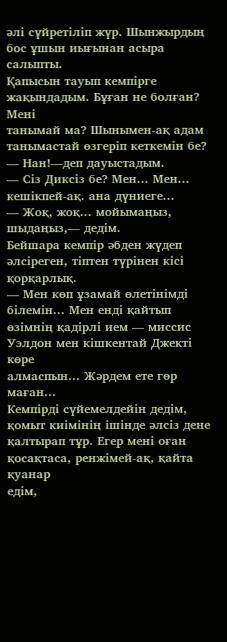әлі сүйретіліп жүр. Шынжырдың бос ұшын иығынан асыра
салыпты.
Қапысын тауып кемпірге жақындадым. Бұған не болған? Мені
танымай ма? Шынымен-ақ адам танымастай өзгеріп кеткемін бе?
— Нан!—деп дауыстадым.
— Сіз Диксіз бе? Мен... Мен... кешікпей-ақ. ана дүниеге...
— Жоқ, жоқ... мойымаңыз, шыдаңыз,— дедім.
Бейшара кемпір әбден жүдеп әлсіреген, тіптен түрінен кісі
қорқарлық.
— Мен көп ұзамай өлетінімді білемін... Мен енді қайтып
өзімнің қадірлі ием — миссис Уэлдон мен кішкентай Джекті көре
алмаспын... Жәрдем ете гөр маған...
Кемпірді сүйемелдейін дедім, қомыт киімінің ішінде әлсіз дене
қалтырап тұр. Егер мені оған қосақтаса, ренжімей-ақ, қайта қуанар
едім,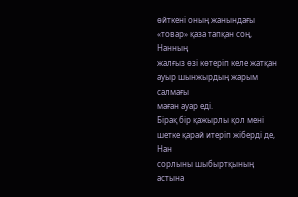өйткені оның жанындағы «товар» қаза тапқан соң, Нанның
жалғыз өзі көтеріп келе жатқан ауыр шынжырдың жарым салмағы
маған ауар еді.
Бірақ бір қажырлы қол мені шетке қарай итеріп жіберді де, Нан
сорлыны шыбыртқының астына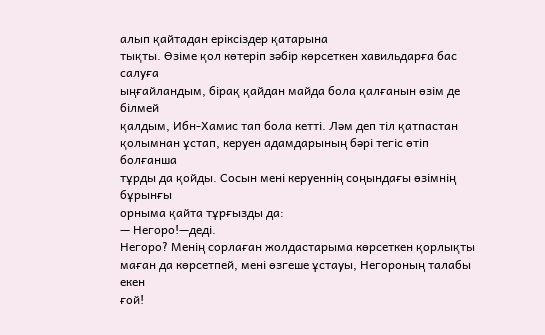алып қайтадан еріксіздер қатарына
тықты. Өзіме қол көтеріп зәбір көрсеткен хавильдарға бас салуға
ыңғайландым, бірақ қайдан майда бола қалғанын өзім де білмей
қалдым, Ибн-Хамис тап бола кетті. Ләм деп тіл қатпастан
қолымнан ұстап, керуен адамдарының бәрі тегіс өтіп болғанша
тұрды да қойды. Сосын мені керуеннің соңындағы өзімнің бұрынғы
орныма қайта тұрғызды да:
— Негоро!—деді.
Негоро? Менің сорлаған жолдастарыма көрсеткен қорлықты
маған да көрсетпей, мені өзгеше ұстауы, Негороның талабы екен
ғой!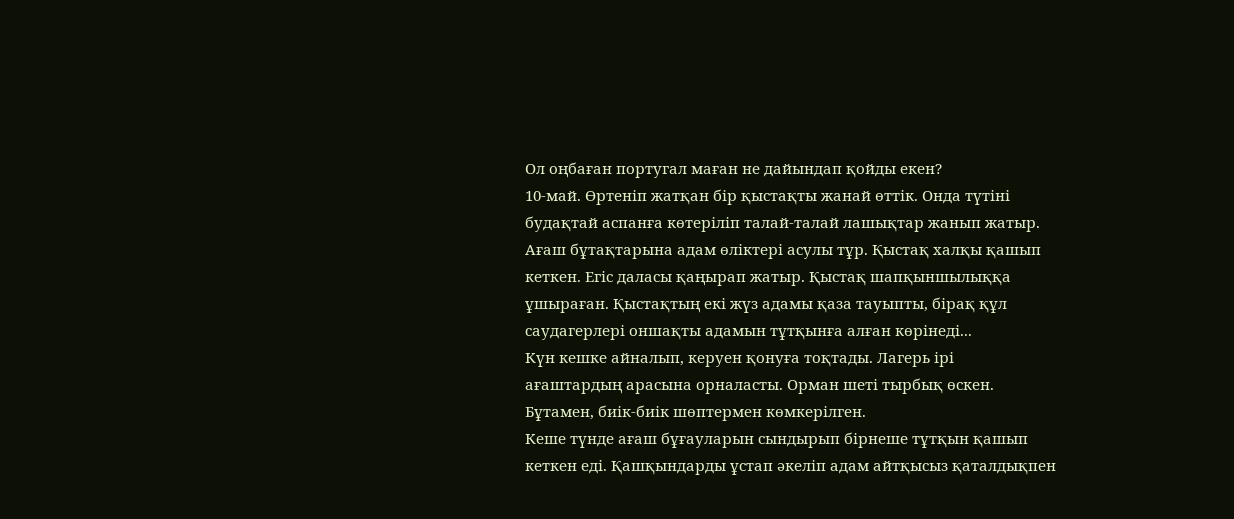Ол оңбаған португал маған не дайындап қойды екен?
10-май. Өртеніп жатқан бір қыстақты жанай өттік. Онда түтіні
будақтай аспанға көтеріліп талай-талай лашықтар жанып жатыр.
Ағаш бұтақтарына адам өліктері асулы тұр. Қыстақ халқы қашып
кеткен. Eгіс даласы қаңырап жатыр. Қыстақ шапқыншылыққа
ұшыраған. Қыстақтың екі жүз адамы қаза тауыпты, бірақ құл
саудагерлері оншақты адамын тұтқынға алған көрінеді...
Күн кешке айналып, керуен қонуға тоқтады. Лагерь ірі
ағаштардың арасына орналасты. Орман шеті тырбық өскен.
Бұтамен, биік-биік шөптермен көмкерілген.
Кеше түнде ағаш бұғауларын сындырып бірнеше тұтқын қашып
кеткен еді. Қашқындарды ұстап әкеліп адам айтқысыз қаталдықпен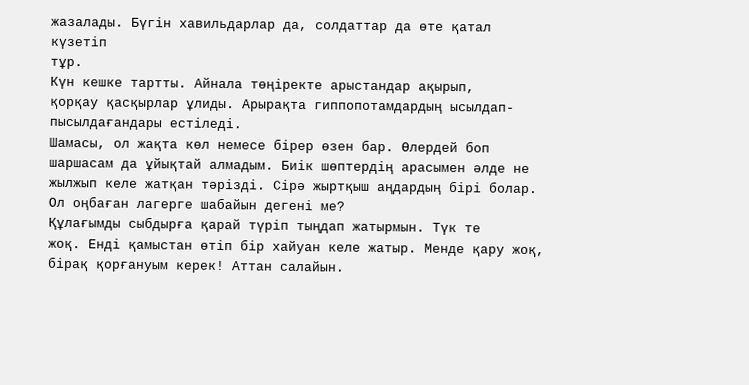жазалады. Бүгін хавильдарлар да, солдаттар да өте қатал күзетіп
тұр.
Күн кешке тартты. Айнала төңіректе арыстандар ақырып,
қорқау қасқырлар ұлиды. Арырақта гиппопотамдардың ысылдап-
пысылдағандары естіледі.
Шамасы, ол жақта көл немесе бірер өзен бар. Өлердей боп
шаршасам да ұйықтай алмадым. Биік шөптердің арасымен әлде не
жылжып келе жатқан тәрізді. Сірә жыртқыш аңдардың бірі болар.
Ол оңбаған лагерге шабайын дегені ме?
Құлағымды сыбдырға қарай түріп тыңдап жатырмын. Түк те
жоқ. Енді қамыстан өтіп бір хайуан келе жатыр. Менде қару жоқ,
бірақ қорғануым керек! Аттан салайын.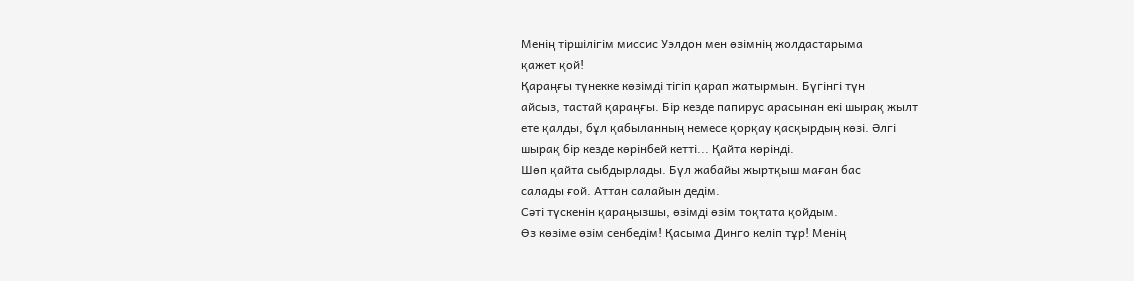Менің тіршілігім миссис Уэлдон мен өзімнің жолдастарыма
қажет қой!
Қараңғы түнекке көзімді тігіп қарап жатырмын. Бүгінгі түн
айсыз, тастай қараңғы. Бір кезде папирус арасынан екі шырақ жылт
ете қалды, бұл қабыланның немесе қорқау қасқырдың көзі. Әлгі
шырақ бір кезде көрінбей кетті... Қайта көрінді.
Шөп қайта сыбдырлады. Бүл жабайы жыртқыш маған бас
салады ғой. Аттан салайын дедім.
Сәті түскенін қараңызшы, өзімді өзім тоқтата қойдым.
Өз көзіме өзім сенбедім! Қасыма Динго келіп тұр! Meнің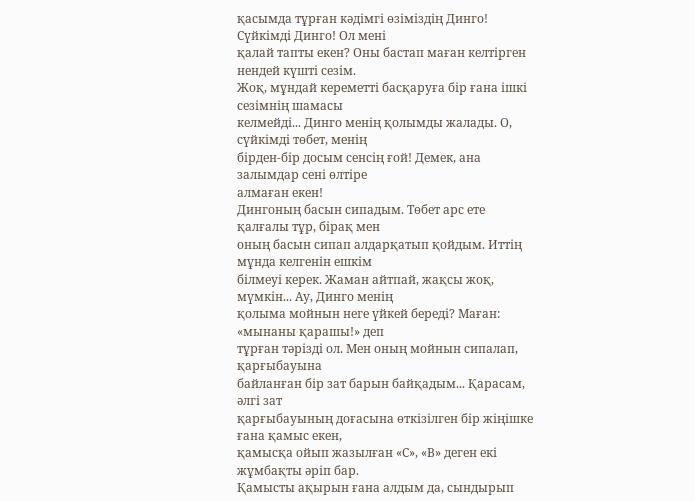қасымда тұрған кәдімгі өзіміздің Динго! Сүйкімді Динго! Ол мені
қалай тапты екен? Оны бастап маған келтірген нендей күшті сезім.
Жоқ, мұндай кереметті басқаруға бір ғана ішкі сезімнің шамасы
келмейді... Динго менің қолымды жалады. О, сүйкімді төбет, менің
бірден-бір досым сенсің ғой! Демек, ана залымдар сені өлтіре
алмаған екен!
Дингоның басын сипадым. Төбет арс ете қалғалы тұр, бірақ мен
оның басын сипап алдарқатып қойдым. Иттің мұнда келгенін ешкім
білмеуі керек. Жаман айтпай, жақсы жоқ, мүмкін... Ау, Динго менің
қолыма мойнын неге үйкей береді? Маған: «мынаны қарашы!» деп
тұрған тәрізді ол. Мен оның мойнын сипалап, қарғыбауына
байланған бір зат барын байқадым... Қарасам, әлгі зат
қарғыбауының доғасына өткізілген бір жіңішке ғана қамыс екен,
қамысқа ойып жазылған «С», «В» деген екі жұмбақты әріп бар.
Қамысты ақырын ғана алдым да, сындырып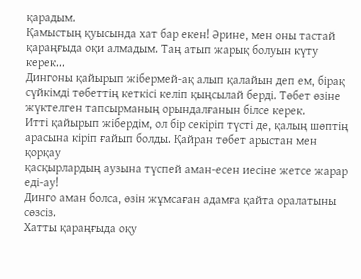қарадым.
Қамыстың қуысында хат бар екен! Әрине, мен оны тастай
қараңғыда оқи алмадым. Таң атып жарық болуын күту керек...
Дингоны қайырып жібермей-ақ алып қалайын деп ем, бірақ
сүйкімді төбеттің кеткісі келіп қыңсылай берді. Төбет өзіне
жүктелген тапсырманың орындалғанын білсе керек.
Итті қайырып жібердім, ол бір секіріп түсті де, қалың шөптің
арасына кіріп ғайып болды. Қайран төбет арыстан мен қорқау
қасқырлардың аузына түспей аман-есен иесіне жетсе жарар еді-ау!
Динго аман болса, өзін жұмсаған адамға қайта оралатыны
сөзсіз.
Хатты қараңғыда оқу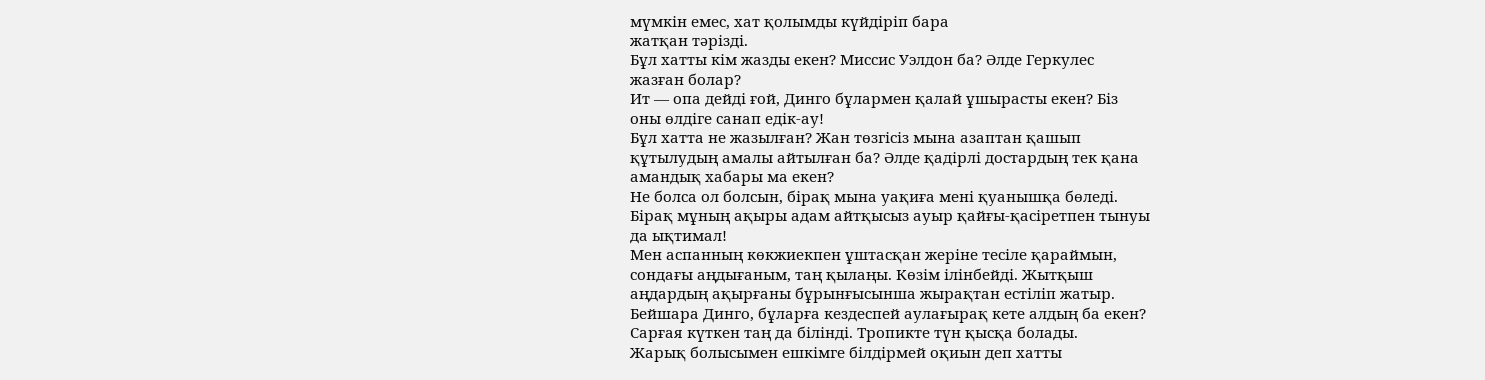мүмкін емес, хат қолымды күйдіріп бара
жатқан тәрізді.
Бұл хатты кім жазды екен? Миссис Уэлдон ба? Әлде Геркулес
жазған болар?
Ит — опа дейді ғой, Динго бұлармен қалай ұшырасты екен? Біз
оны өлдіге санап едік-ау!
Бұл хатта не жазылған? Жан төзгісіз мына азаптан қашып
құтылудың амалы айтылған ба? Әлде қадірлі достардың тек қана
амандық хабары ма екен?
Не болса ол болсын, бірақ мына уақиға мені қуанышқа бөледі.
Бірақ мұның ақыры адам айтқысыз ауыр қайғы-қасіретпен тынуы
да ықтимал!
Мен аспанның көкжиекпен ұштасқан жеріне тесіле қараймын,
сондағы аңдығаным, таң қылаңы. Көзім ілінбейді. Жытқыш
аңдардың ақырғаны бұрынғысынша жырақтан естіліп жатыр.
Бейшара Динго, бұларға кездеспей аулағырақ кете алдың ба екен?
Сарғая күткен таң да білінді. Тропикте түн қысқа болады.
Жарық болысымен ешкімге білдірмей оқиын деп хатты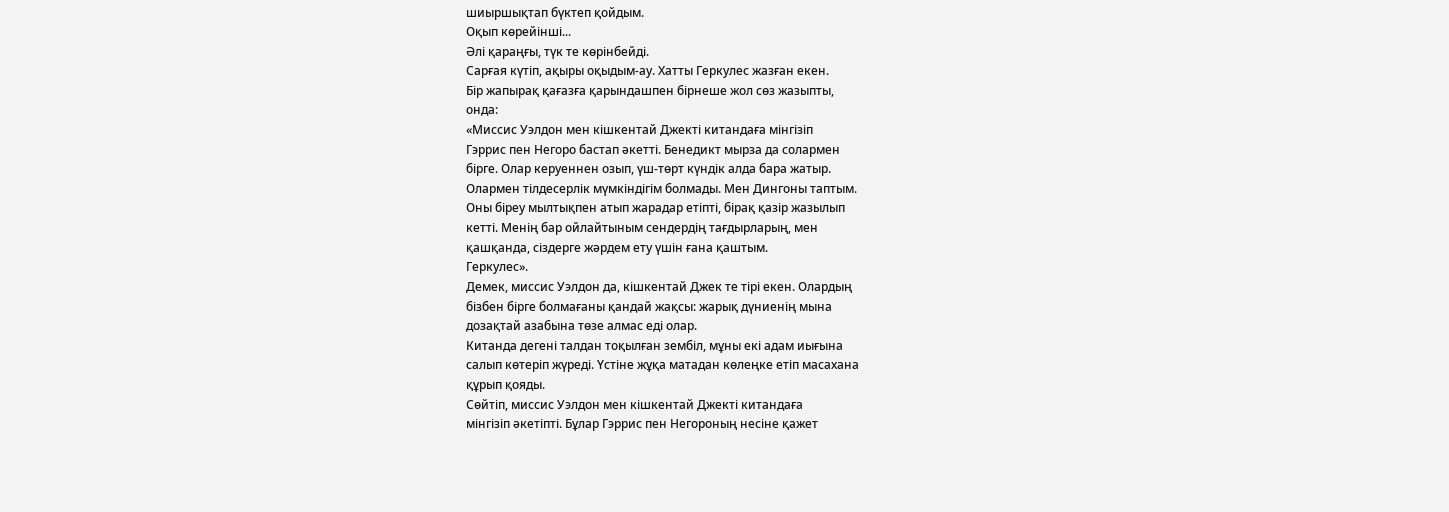шиыршықтап бүктеп қойдым.
Оқып көрейінші...
Әлі қараңғы, түк те көрінбейді.
Сарғая күтіп, ақыры оқыдым-ау. Хатты Геркулес жазған екен.
Бір жапырақ қағазға қарындашпен бірнеше жол сөз жазыпты,
онда:
«Миссис Уэлдон мен кішкентай Джекті китандаға мінгізіп
Гэррис пен Негоро бастап әкетті. Бенедикт мырза да солармен
бірге. Олар керуеннен озып, үш-төрт күндік алда бара жатыр.
Олармен тілдесерлік мүмкіндігім болмады. Мен Дингоны таптым.
Оны біреу мылтықпен атып жарадар етіпті, бірақ қазір жазылып
кетті. Менің бар ойлайтыным сендердің тағдырларың, мен
қашқанда, сіздерге жәрдем ету үшін ғана қаштым.
Геркулес».
Демек, миссис Уэлдон да, кішкентай Джек те тірі екен. Олардың
бізбен бірге болмағаны қандай жақсы: жарық дүниенің мына
дозақтай азабына төзе алмас еді олар.
Китанда дегені талдан тоқылған зембіл, мұны екі адам иығына
салып көтеріп жүреді. Үстіне жұқа матадан көлеңке етіп масахана
құрып қояды.
Сөйтіп, миссис Уэлдон мен кішкентай Джекті китандаға
мінгізіп әкетіпті. Бұлар Гэррис пен Негороның несіне қажет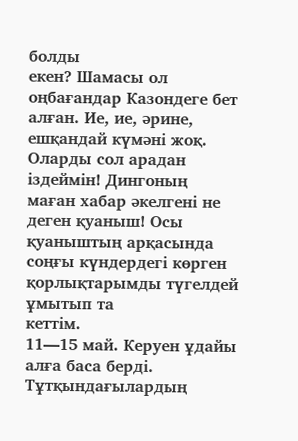болды
екен? Шамасы ол оңбағандар Казондеге бет алған. Ие, ие, әрине,
ешқандай күмәні жоқ. Оларды сол арадан іздеймін! Дингоның
маған хабар әкелгені не деген қуаныш! Осы қуаныштың арқасында
соңғы күндердегі көрген қорлықтарымды түгелдей ұмытып та
кеттім.
11—15 май. Керуен ұдайы алға баса берді. Тұтқындағылардың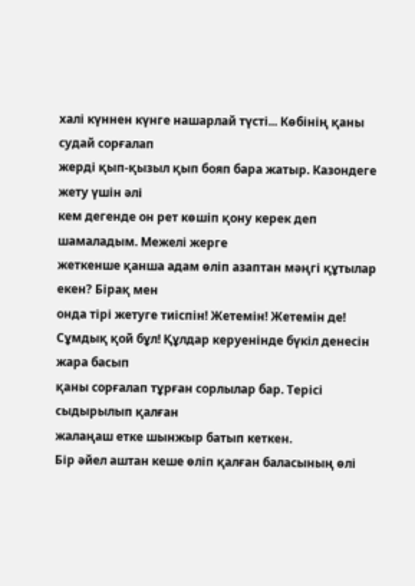халі күннен күнге нашарлай түсті... Көбінің қаны судай сорғалап
жерді қып-қызыл қып бояп бара жатыр. Казондеге жету үшін әлі
кем дегенде он рет көшіп қону керек деп шамаладым. Межелі жерге
жеткенше қанша адам өліп азаптан мәңгі құтылар екен? Бірақ мен
онда тірі жетуге тиіспін! Жетемін! Жетемін де!
Сұмдық қой бұл! Құлдар керуенінде бүкіл денесін жара басып
қаны сорғалап тұрған сорлылар бар. Терісі сыдырылып қалған
жалаңаш етке шынжыр батып кеткен.
Бір әйел аштан кеше өліп қалған баласының өлі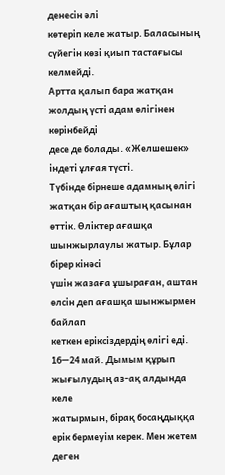денесін әлі
көтеріп келе жатыр. Баласының сүйегін көзі қиып тастағысы
келмейді.
Артта қалып бара жатқан жолдың үсті адам өлігінен көрінбейді
десе де болады. «Желшешек» індеті ұлғая түсті.
Түбінде бірнеше адамның өлігі жатқан бір ағаштың қасынан
өттік. Өліктер ағашқа шынжырлаулы жатыр. Бұлар бірер кінәсі
үшін жазаға ұшыраған, аштан өлсін деп ағашқа шынжырмен байлап
кеткен еріксіздердің өлігі еді.
16—24 май. Дымым құрып жығылудың аз-ақ алдында келе
жатырмын, бірақ босаңдыққа ерік бермеуім керек. Мен жетем деген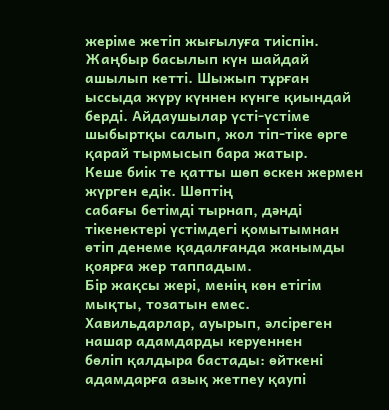жеріме жетіп жығылуға тиіспін. Жаңбыр басылып күн шайдай
ашылып кетті. Шыжып тұрған ыссыда жүру күннен күнге қиындай
берді. Айдаушылар үсті-үстіме шыбыртқы салып, жол тіп-тіке өрге
қарай тырмысып бара жатыр.
Кеше биік те қатты шөп өскен жермен жүрген едік. Шөптің
сабағы бетімді тырнап, дәнді тікенектері үстімдегі қомытымнан
өтіп денеме қадалғанда жанымды қоярға жер таппадым.
Бір жақсы жері, менің көн етігім мықты, тозатын емес.
Хавильдарлар, ауырып, әлсіреген нашар адамдарды керуеннен
бөліп қалдыра бастады: өйткені адамдарға азық жетпеу қаупі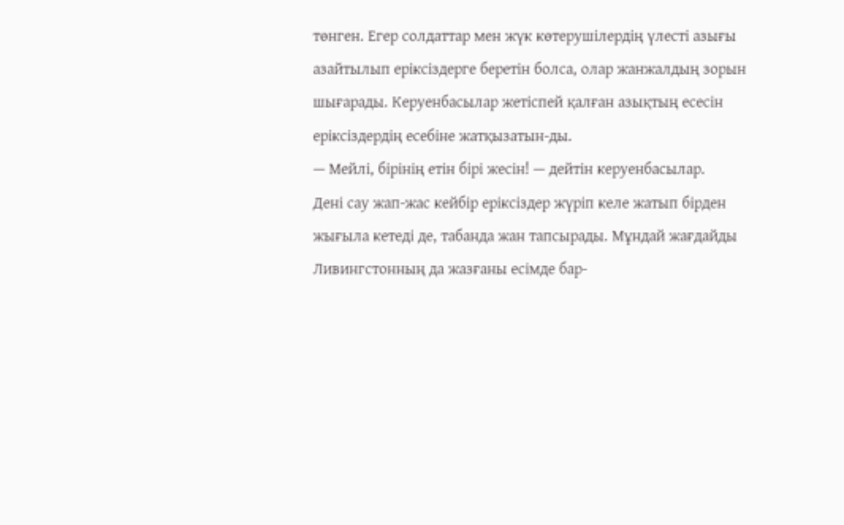төнген. Егер солдаттар мен жүк көтерушілердің үлесті азығы
азайтылып еріксіздерге беретін болса, олар жанжалдың зорын
шығарады. Керуенбасылар жетіспей қалған азықтың есесін
еріксіздердің есебіне жатқызатын-ды.
— Мейлі, бірінің етін бірі жесін! — дейтін керуенбасылар.
Дені сау жап-жас кейбір еріксіздер жүріп келе жатып бірден
жығыла кетеді де, табанда жан тапсырады. Мұндай жағдайды
Ливингстонның да жазғаны есімде бар-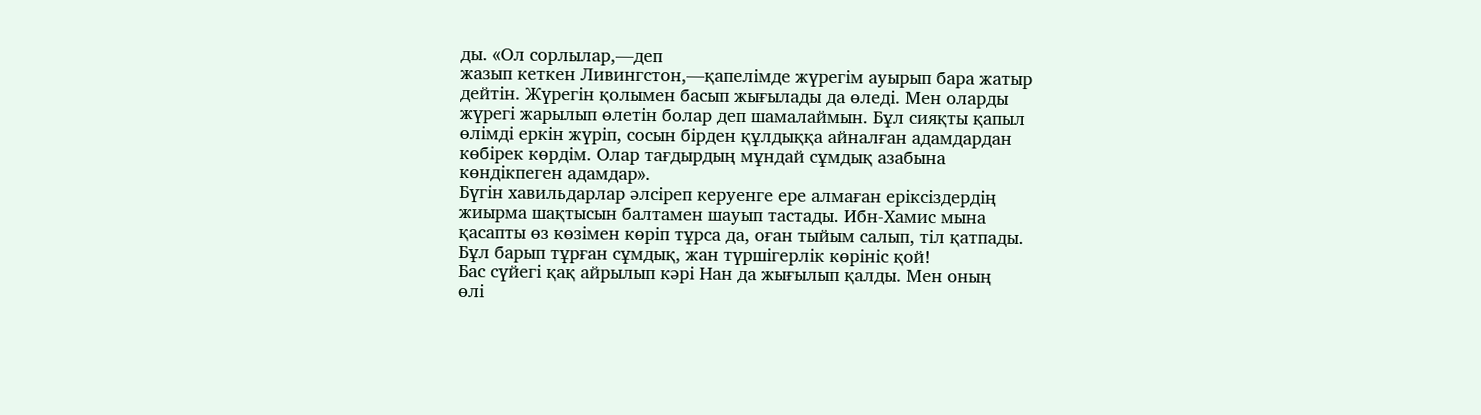ды. «Ол сорлылар,—деп
жазып кеткен Ливингстон,—қапелімде жүрегім ауырып бара жатыр
дейтін. Жүрегін қолымен басып жығылады да өледі. Мен оларды
жүрегі жарылып өлетін болар деп шамалаймын. Бұл сияқты қапыл
өлімді еркін жүріп, сосын бірден құлдыққа айналған адамдардан
көбірек көрдім. Олар тағдырдың мұндай сұмдық азабына
көндікпеген адамдар».
Бүгін хавильдарлар әлсіреп керуенге ере алмаған еріксіздердің
жиырма шақтысын балтамен шауып тастады. Ибн-Хамис мына
қасапты өз көзімен көріп тұрса да, оған тыйым салып, тіл қатпады.
Бұл барып тұрған сұмдық, жан түршігерлік көрініс қой!
Бас сүйегі қақ айрылып кәрі Нан да жығылып қалды. Мен оның
өлі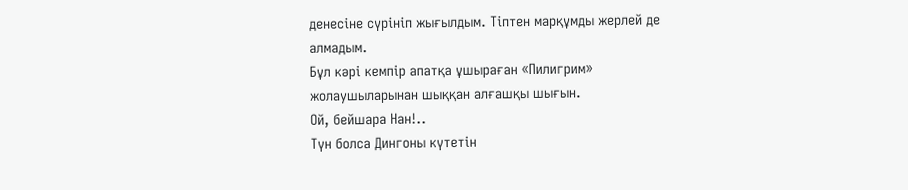денесіне сүрініп жығылдым. Тіптен марқұмды жерлей де
алмадым.
Бұл кәрі кемпір апатқа ұшыраған «Пилигрим»
жолаушыларынан шыққан алғашқы шығын.
Ой, бейшара Нан!..
Түн болса Дингоны күтетін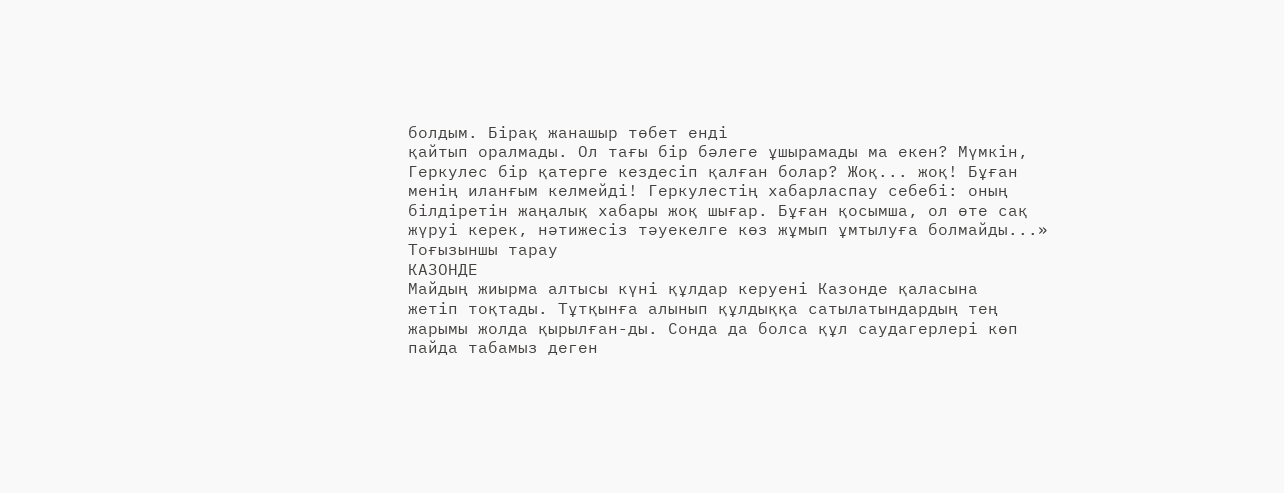болдым. Бірақ жанашыр төбет енді
қайтып оралмады. Ол тағы бір бәлеге ұшырамады ма екен? Мүмкін,
Геркулес бір қатерге кездесіп қалған болар? Жоқ... жоқ! Бұған
менің иланғым келмейді! Геркулестің хабарласпау себебі: оның
білдіретін жаңалық хабары жоқ шығар. Бұған қосымша, ол өте сақ
жүруі керек, нәтижесіз тәуекелге көз жұмып ұмтылуға болмайды...»
Тоғызыншы тарау
КАЗОНДЕ
Майдың жиырма алтысы күні құлдар керуені Казонде қаласына
жетіп тоқтады. Тұтқынға алынып құлдыққа сатылатындардың тең
жарымы жолда қырылған-ды. Сонда да болса құл саудагерлері көп
пайда табамыз деген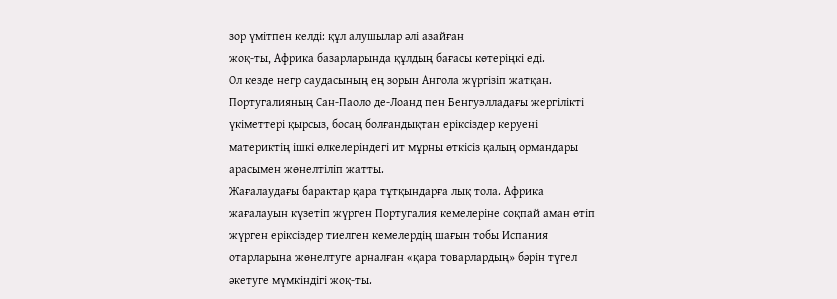зор үмітпен келді: құл алушылар әлі азайған
жоқ-ты, Африка базарларында құлдың бағасы көтеріңкі еді.
Ол кезде негр саудасының ең зорын Ангола жүргізіп жатқан.
Португалияның Сан-Паоло де-Лоанд пен Бенгуэлладағы жергілікті
үкіметтері қырсыз, босаң болғандықтан еріксіздер керуені
материктің ішкі өлкелеріндегі ит мұрны өткісіз қалың ормандары
арасымен жөнелтіліп жатты.
Жағалаудағы барактар қара тұтқындарға лық тола. Африка
жағалауын күзетіп жүрген Португалия кемелеріне соқпай аман өтіп
жүрген еріксіздер тиелген кемелердің шағын тобы Испания
отарларына жөнелтуге арналған «қара товарлардың» бәрін түгел
әкетуге мүмкіндігі жоқ-ты.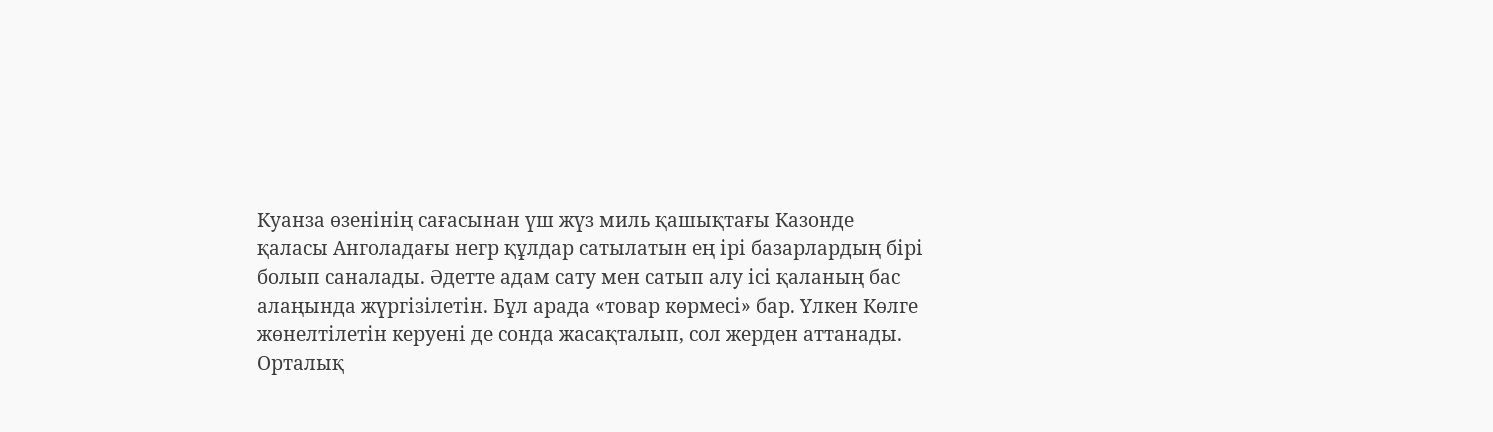Куанза өзенінің сағасынан үш жүз миль қашықтағы Казонде
қаласы Анголадағы негр құлдар сатылатын ең ірі базарлардың бірі
болып саналады. Әдетте адам сату мен сатып алу ісі қаланың бас
алаңында жүргізілетін. Бұл арада «товар көрмесі» бар. Үлкен Көлге
жөнелтілетін керуені де сонда жасақталып, сол жерден аттанады.
Орталық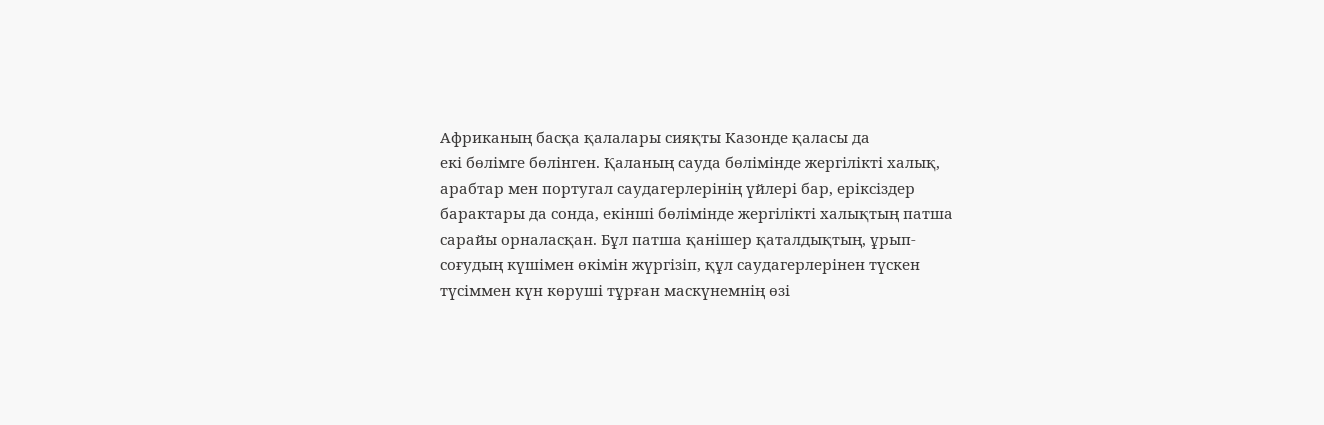Африканың басқа қалалары сияқты Казонде қаласы да
екі бөлімге бөлінген. Қаланың сауда бөлімінде жергілікті халық,
арабтар мен португал саудагерлерінің үйлері бар, еріксіздер
барактары да сонда, екінші бөлімінде жергілікті халықтың патша
сарайы орналасқан. Бұл патша қанішер қаталдықтың, ұрып-
соғудың күшімен өкімін жүргізіп, құл саудагерлерінен түскен
түсіммен күн көруші тұрған маскүнемнің өзі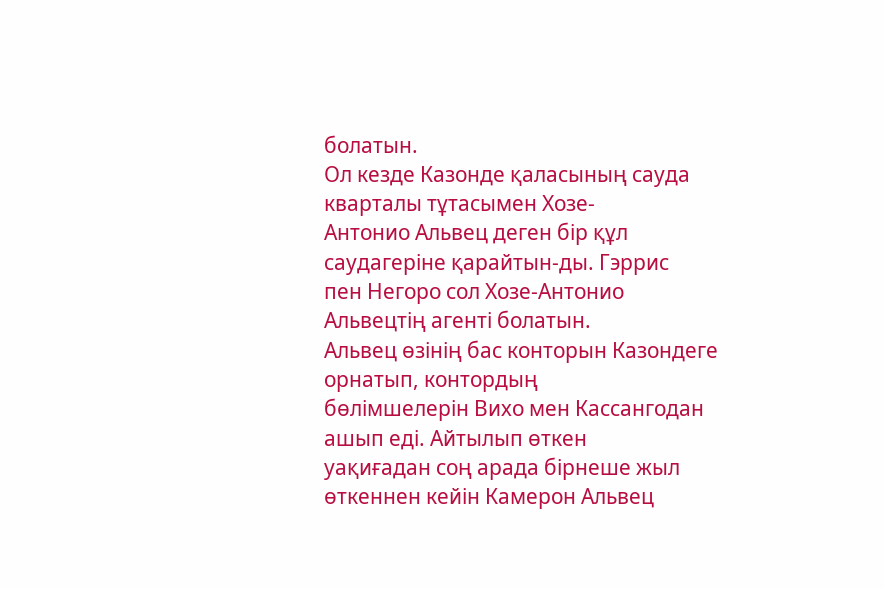болатын.
Ол кезде Казонде қаласының сауда кварталы тұтасымен Хозе-
Антонио Альвец деген бір құл саудагеріне қарайтын-ды. Гэррис
пен Негоро сол Хозе-Антонио Альвецтің агенті болатын.
Альвец өзінің бас конторын Казондеге орнатып, контордың
бөлімшелерін Вихо мен Кассангодан ашып еді. Айтылып өткен
уақиғадан соң арада бірнеше жыл өткеннен кейін Камерон Альвец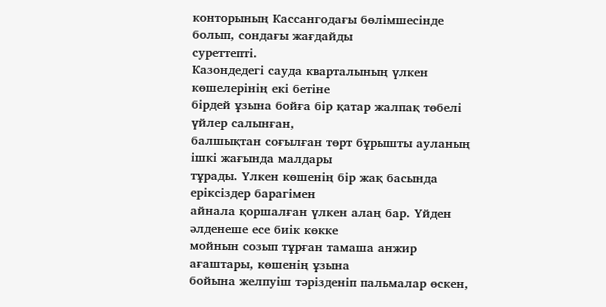конторының Кассангодағы бөлімшесінде болып, сондағы жағдайды
суреттепті.
Казондедегі сауда кварталының үлкен көшелерінің екі бетіне
бірдей ұзына бойға бір қатар жалпақ төбелі үйлер салынған,
балшықтан соғылған төрт бұрышты ауланың ішкі жағында малдары
тұрады. Үлкен көшенің бір жақ басында еріксіздер барагімен
айнала қоршалған үлкен алаң бар. Үйден әлденеше есе биік көкке
мойнын созып тұрған тамаша анжир ағаштары, көшенің ұзына
бойына желпуіш тәрізденіп пальмалар өскен,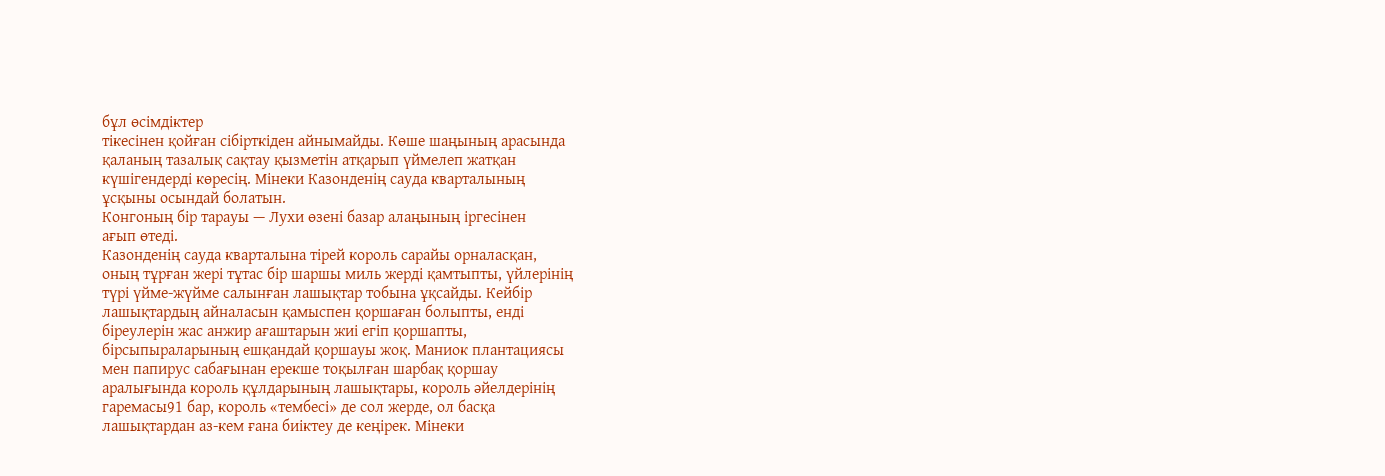бұл өсімдіктер
тікесінен қойған сібірткіден айнымайды. Көше шаңының арасында
қаланың тазалық сақтау қызметін атқарып үймелеп жатқан
күшігендерді көресің. Мінеки Казонденің сауда кварталының
ұсқыны осындай болатын.
Конгоның бір тарауы — Лухи өзені базар алаңының іргесінен
ағып өтеді.
Казонденің сауда кварталына тірей король сарайы орналасқан,
оның тұрған жері тұтас бір шаршы миль жерді қамтыпты, үйлерінің
түрі үйме-жүйме салынған лашықтар тобына ұқсайды. Кейбір
лашықтардың айналасын қамыспен қоршаған болыпты, енді
біреулерін жас анжир ағаштарын жиі егіп қоршапты,
бірсыпыраларының ешқандай қоршауы жоқ. Маниок плантациясы
мен папирус сабағынан ерекше тоқылған шарбақ қоршау
аралығында король құлдарының лашықтары, король әйелдерінің
гаремасы91 бар, король «тембесі» де сол жерде, ол басқа
лашықтардан аз-кем ғана биіктеу де кеңірек. Мінеки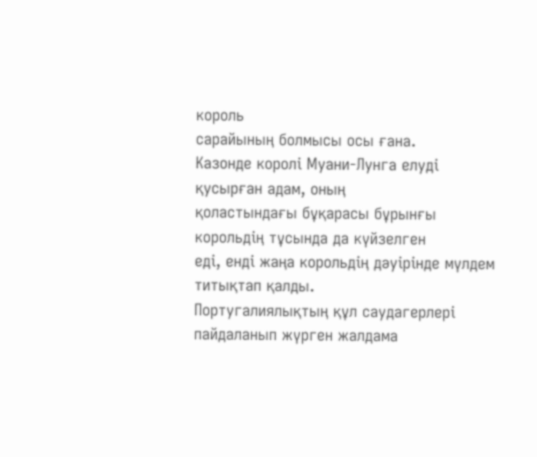король
сарайының болмысы осы ғана.
Казонде королі Муани-Лунга елуді қусырған адам, оның
қоластындағы бұқарасы бұрынғы корольдің тұсында да күйзелген
еді, енді жаңа корольдің дәуірінде мүлдем титықтап қалды.
Португалиялықтың құл саудагерлері пайдаланып жүрген жалдама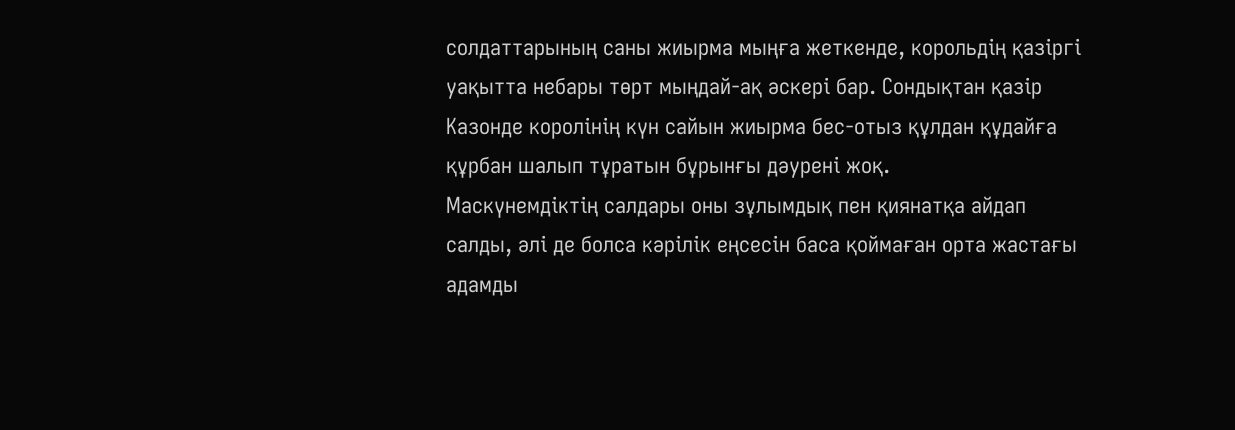солдаттарының саны жиырма мыңға жеткенде, корольдің қазіргі
уақытта небары төрт мыңдай-ақ әскері бар. Сондықтан қазір
Казонде королінің күн сайын жиырма бес-отыз құлдан құдайға
құрбан шалып тұратын бұрынғы дәурені жоқ.
Маскүнемдіктің салдары оны зұлымдық пен қиянатқа айдап
салды, әлі де болса кәрілік еңсесін баса қоймаған орта жастағы
адамды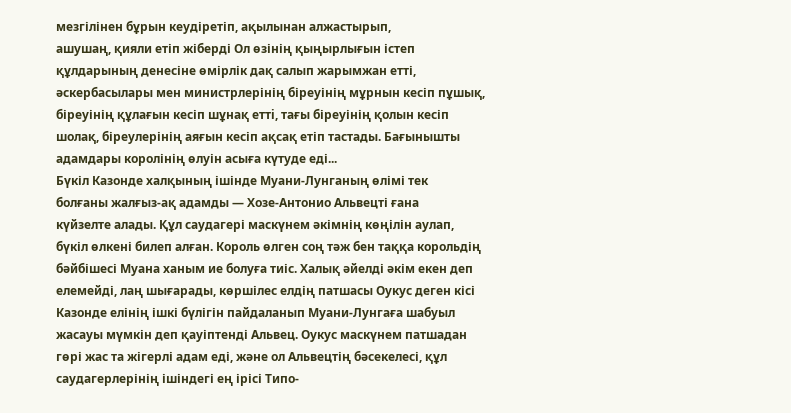мезгілінен бұрын кеудіретіп, ақылынан алжастырып,
ашушаң, қияли етіп жіберді Ол өзінің қыңырлығын істеп
құлдарының денесіне өмірлік дақ салып жарымжан етті,
әскербасылары мен министрлерінің біреуінің мұрнын кесіп пұшық,
біреуінің құлағын кесіп шұнақ еттi, тағы біреуінің қолын кесіп
шолақ, біреулерінің аяғын кесіп ақсақ етіп тастады. Бағынышты
адамдары королінің өлуін асыға күтуде еді...
Бүкіл Казонде халқының ішінде Муани-Лунганың өлімі тек
болғаны жалғыз-ақ адамды — Хозе-Антонио Альвецті ғана
күйзелте алады. Құл саудагері маскүнем әкімнің көңілін аулап,
бүкіл өлкені билеп алған. Король өлген соң тәж бен таққа корольдің
бәйбішесі Муана ханым ие болуға тиіс. Халық әйелді әкім екен деп
елемейді, лаң шығарады, көршілес елдің патшасы Оукус деген кісі
Казонде елінің ішкі бүлігін пайдаланып Муани-Лунгаға шабуыл
жасауы мүмкін деп қауіптенді Альвец. Оукус маскүнем патшадан
гөрі жас та жігерлі адам еді, және ол Альвецтің бәсекелесі, құл
саудагерлерінің ішіндегі ең ірісі Типо-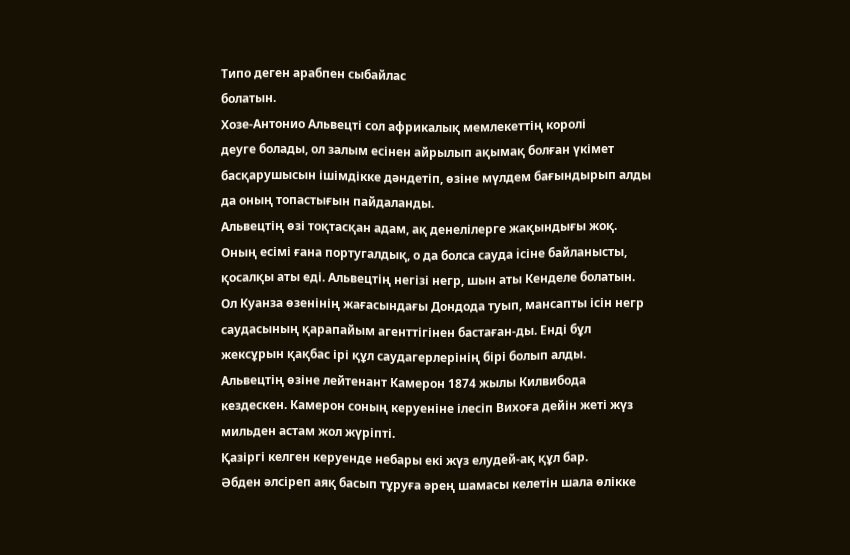Типо деген арабпен сыбайлас
болатын.
Хозе-Антонио Альвецті сол африкалық мемлекеттің королі
деуге болады, ол залым есінен айрылып ақымақ болған үкімет
басқарушысын ішімдікке дәндетіп, өзіне мүлдем бағындырып алды
да оның топастығын пайдаланды.
Альвецтің өзі тоқтасқан адам, ақ денелілерге жақындығы жоқ.
Оның есімі ғана португалдық, о да болса сауда iсіне байланысты,
қосалқы аты еді. Альвецтің негізі негр, шын аты Кенделе болатын.
Ол Куанза өзенінің жағасындағы Дондода туып, мансапты ісін негр
саудасының қарапайым агенттігінен бастаған-ды. Енді бұл
жексұрын қақбас ірі құл саудагерлерінің бірі болып алды.
Альвецтің өзіне лейтенант Камерон 1874 жылы Килвибода
кездескен. Камерон соның керуеніне ілесіп Вихоға дейін жеті жүз
мильден астам жол жүріпті.
Қазіргі келген керуенде небары екі жүз елудей-ақ құл бар.
Әбден әлсіреп аяқ басып тұруға әрең шамасы келетін шала өлікке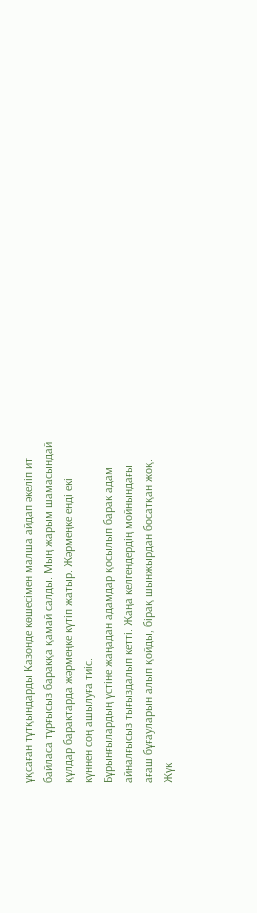ұқсаған тұтқындарды Казонде көшесімен малша айдап әкеліп ит
байласа тұрғысыз баракқа қамай салды. Мың жарым шамасындай
құлдар барактарда жәрмеңке күтіп жатыр. Жәрмеңке енді екі
күннен соң ашылуға тиіс.
Бұрынғылардың үстіне жаңадан адамдар қосылып барак адам
айналғысыз тығыздалып кетті. Жаңа келгендердің мойнындағы
ағаш бұғауларын алып қойды, бірақ шынжырдан босатқан жоқ.
Жүк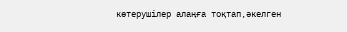көтерушілер алаңға тоқтап,әкелген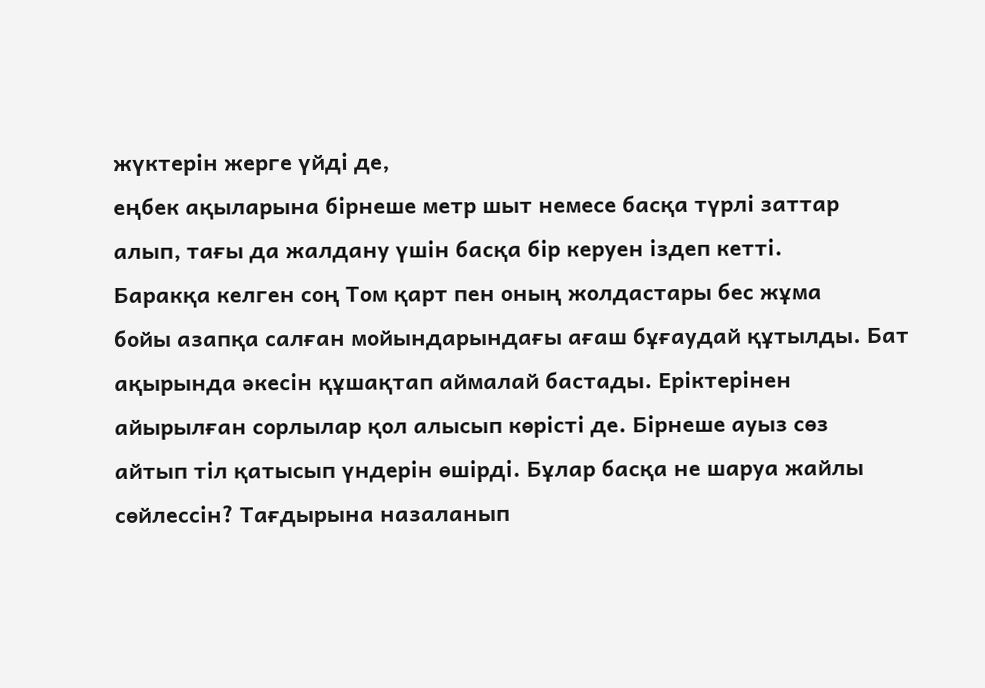жүктерін жерге үйді де,
еңбек ақыларына бірнеше метр шыт немесе басқа түрлі заттар
алып, тағы да жалдану үшін басқа бір керуен іздеп кетті.
Баракқа келген соң Том қарт пен оның жолдастары бес жұма
бойы азапқа салған мойындарындағы ағаш бұғаудай құтылды. Бат
ақырында әкесін құшақтап аймалай бастады. Еріктерінен
айырылған сорлылар қол алысып көрісті де. Бірнеше ауыз сөз
айтып тіл қатысып үндерін өшірді. Бұлар басқа не шаруа жайлы
сөйлессін? Тағдырына назаланып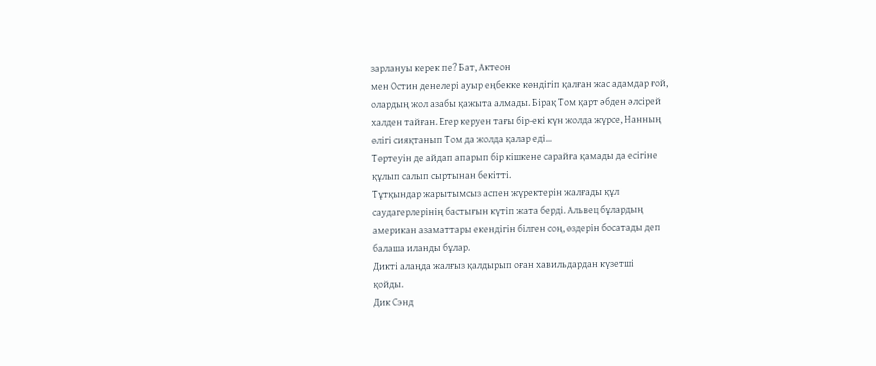зарлануы керек пе? Бат, Актеон
мен Остин денелері ауыр еңбекке көндігіп қалған жас адамдар ғой,
олардың жол азабы қажыта алмады. Бірақ Том қарт әбден әлсірей
халден тайған. Егер керуен тағы бір-екі күн жолда жүрсе, Нанның
өлігі сияқтанып Том да жолда қалар еді...
Төртеуін де айдап апарып бір кішкене сарайға қамады да есігіне
құлып салып сыртынан бекітті.
Тұтқындар жарытымсыз аспен жүректерін жалғады құл
саудагерлерінің бастығын күтіп жата берді. Альвец бұлардың
американ азаматтары екендігін білген соң, өздерін босатады деп
балаша иланды бұлар.
Дикті алаңда жалғыз қалдырып оған хавильдардан күзетші
қойды.
Дик Сэнд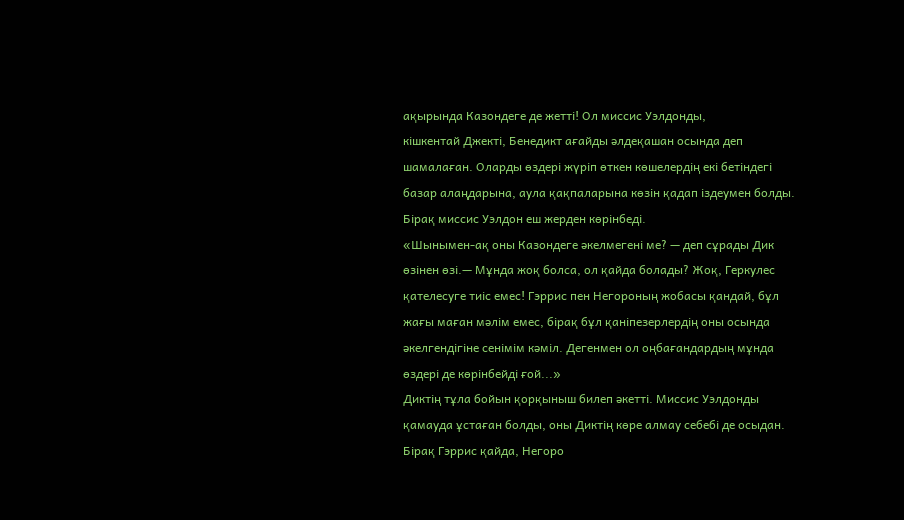ақырында Казондеге де жетті! Ол миссис Уэлдонды,
кішкентай Джекті, Бенедикт ағайды әлдеқашан осында деп
шамалаған. Оларды өздері жүріп өткен көшелердің екі бетіндегі
базар алаңдарына, аула қақпаларына көзін қадап іздеумен болды.
Бірақ миссис Уэлдон еш жерден көрінбеді.
«Шынымен-ақ оны Казондеге әкелмегені ме? — деп сұрады Дик
өзінен өзі.— Мұнда жоқ болса, ол қайда болады? Жоқ, Геркулес
қателесуге тиіс емес! Гэррис пен Негороның жобасы қандай, бұл
жағы маған мәлім емес, бірақ бұл қаніпезерлердің оны осында
әкелгендігіне сенімім кәміл. Дегенмен ол оңбағандардың мұнда
өздері де көрінбейді ғой...»
Диктің тұла бойын қорқыныш билеп әкетті. Миссис Уэлдонды
қамауда ұстаған болды, оны Диктің көре алмау себебі де осыдан.
Бірақ Гэррис қайда, Негоро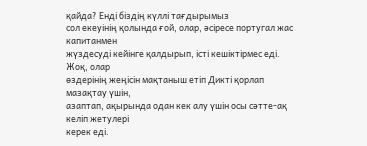қайда? Енді біздің күллі тағдырымыз
сол екеуінің қолында ғой, олар, әсіресе португал жас капитанмен
жүздесуді кейінге қалдырып, істі кешіктірмес еді. Жоқ, олар
өздерінің жеңісін мақтаныш етіп Дикті қорлап мазақтау үшін,
азаптап, ақырында одан кек алу үшін осы сәтте-ақ келіп жетулері
керек еді.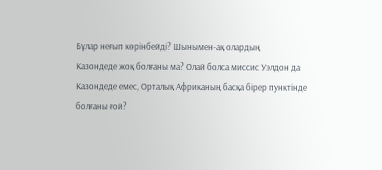Бұлар неғып көрінбейді? Шынымен-ақ олардың
Казондеде жоқ болғаны ма? Олай болса миссис Уэлдон да
Казондеде емес, Орталық Африканың басқа бірер пунктінде
болғаны ғой?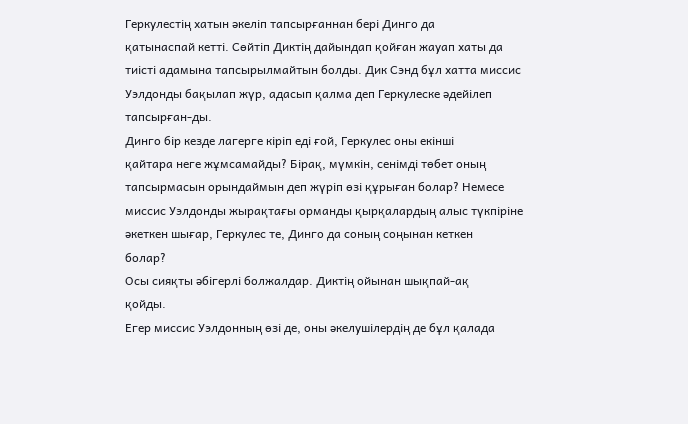Геркулестің хатын әкеліп тапсырғаннан бері Динго да
қатынаспай кетті. Сөйтіп Диктің дайындап қойған жауап хаты да
тиісті адамына тапсырылмайтын болды. Дик Сэнд бұл хатта миссис
Уэлдонды бақылап жүр, адасып қалма деп Геркулеске әдейілеп
тапсырған-ды.
Динго бір кезде лагерге кіріп еді ғой, Геркулес оны екінші
қайтара неге жұмсамайды? Бірақ, мүмкін, сенімді төбет оның
тапсырмасын орындаймын деп жүріп өзі құрыған болар? Немесе
миссис Уэлдонды жырақтағы орманды қырқалардың алыс түкпіріне
әкеткен шығар, Геркулес те, Динго да соның соңынан кеткен
болар?
Осы сияқты әбігерлі болжалдар. Диктің ойынан шықпай-ақ
қойды.
Егер миссис Уэлдонның өзі де, оны әкелушілердің де бұл қалада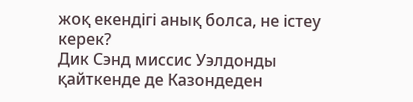жоқ екендігі анық болса, не істеу керек?
Дик Сэнд миссис Уэлдонды қайткенде де Казондеден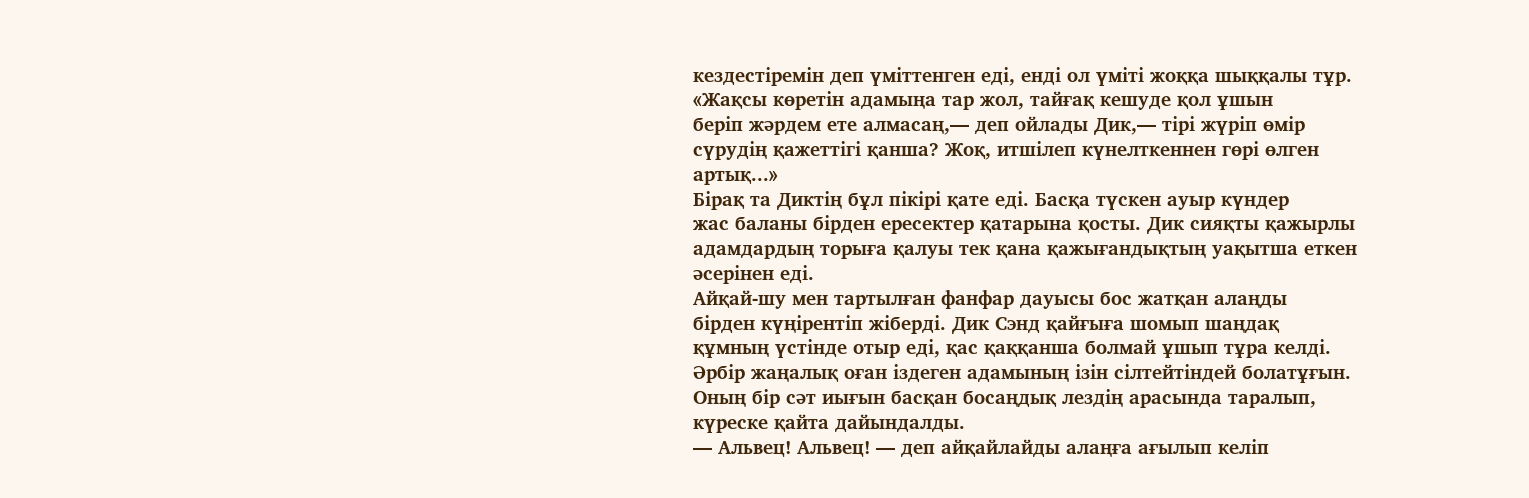кездестіремін деп үміттенген еді, енді ол үміті жоққа шыққалы тұр.
«Жақсы көретін адамыңа тар жол, тайғақ кешуде қол ұшын
беріп жәрдем ете алмасаң,— деп ойлады Дик,— тірі жүріп өмір
сүрудің қажеттігі қанша? Жоқ, итшілеп күнелткеннен гөрі өлген
артық...»
Бірақ та Диктің бұл пікірі қате еді. Басқа түскен ауыр күндер
жас баланы бірден ересектер қатарына қосты. Дик сияқты қажырлы
адамдардың торыға қалуы тек қана қажығандықтың уақытша еткен
әсерінен еді.
Айқай-шу мен тартылған фанфар дауысы бос жатқан алаңды
бірден күңірентіп жіберді. Дик Сэнд қайғыға шомып шаңдақ
құмның үстінде отыр еді, қас қаққанша болмай ұшып тұра келді.
Әрбір жаңалық оған іздеген адамының ізін сілтейтіндей болатұғын.
Оның бір сәт иығын басқан босаңдық лездің арасында таралып,
күреске қайта дайындалды.
— Альвец! Альвец! — деп айқайлайды алаңға ағылып келіп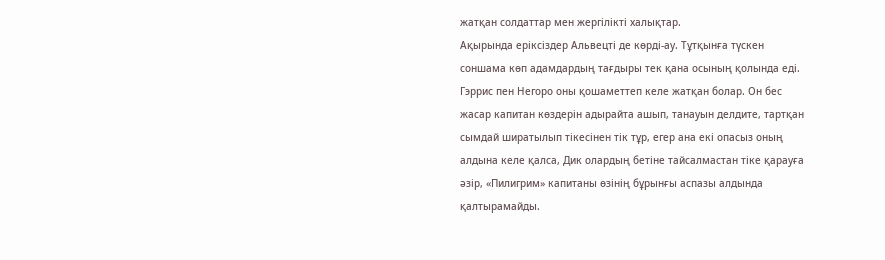жатқан солдаттар мен жергілікті халықтар.
Ақырында еріксіздер Альвецті де көрді-ау. Тұтқынға түскен
соншама көп адамдардың тағдыры тек қана осының қолында еді.
Гэррис пен Негоро оны қошаметтеп келе жатқан болар. Он бес
жасар капитан көздерін адырайта ашып, танауын делдите, тартқан
сымдай ширатылып тікесінен тік тұр, егер ана екі опасыз оның
алдына келе қалса, Дик олардың бетіне тайсалмастан тіке қарауға
әзір, «Пилигрим» капитаны өзінің бұрынғы аспазы алдында
қалтырамайды.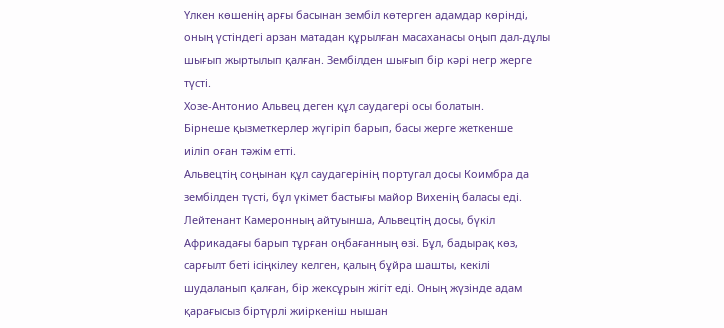Үлкен көшенің арғы басынан зембіл көтерген адамдар көрінді,
оның үстіндегі арзан матадан құрылған масаханасы оңып дал-дұлы
шығып жыртылып қалған. Зембілден шығып бір кәрі негр жерге
түсті.
Хозе-Антонио Альвец деген құл саудагері осы болатын.
Бірнеше қызметкерлер жүгіріп барып, басы жерге жеткенше
иіліп оған тәжім етті.
Альвецтің соңынан құл саудагерінің португал досы Коимбра да
зембілден түсті, бұл үкімет бастығы майор Вихенің баласы еді.
Лейтенант Камеронның айтуынша, Альвецтің досы, бүкіл
Африкадағы барып тұрған оңбағанның өзі. Бұл, бадырақ көз,
сарғылт беті ісіңкілеу келген, қалың бұйра шашты, кекілі
шудаланып қалған, бір жексұрын жігіт еді. Оның жүзінде адам
қарағысыз біртүрлі жиіркеніш нышан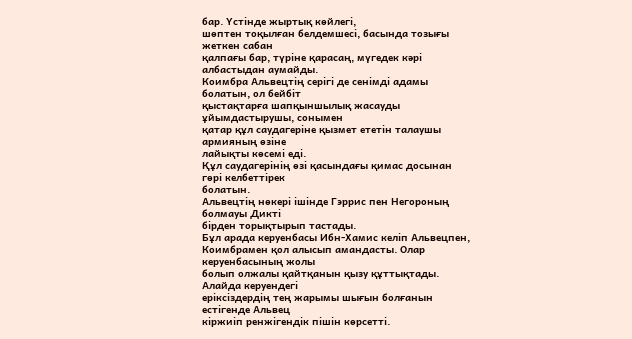бар. Үстінде жыртық көйлегі,
шөптен тоқылған белдемшесі, басында тозығы жеткен сабан
қалпағы бар, түріне қарасаң, мүгедек кәрі албастыдан аумайды.
Коимбра Альвецтің серігі де сенімді адамы болатын, ол бейбіт
қыстақтарға шапқыншылық жасауды ұйымдастырушы, сонымен
қатар құл саудагеріне қызмет ететін талаушы армияның өзіне
лайықты көсемі еді.
Құл саудагерінің өзі қасындағы қимас досынан гөрі келбеттірек
болатын.
Альвецтің нөкері ішінде Гэррис пен Негороның болмауы Дикті
бірден торықтырып тастады.
Бұл арада керуенбасы Ибн-Хамис келіп Альвецпен,
Коимбрамен қол алысып амандасты. Олар керуенбасының жолы
болып олжалы қайтқанын қызу құттықтады. Алайда керуендегі
еріксіздердің тең жарымы шығын болғанын естігенде Альвец
кіржиіп ренжігендік пішін көрсетті.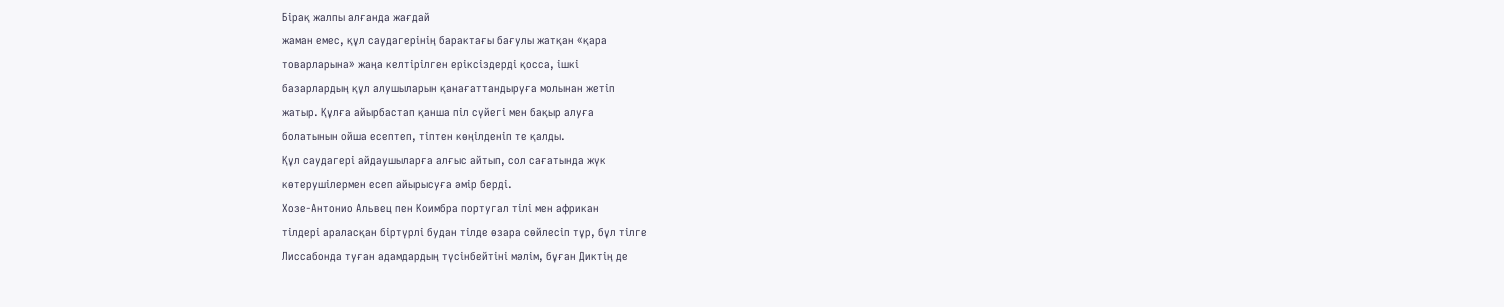Бірақ жалпы алғанда жағдай
жаман емес, құл саудагерінің барактағы бағулы жатқан «қара
товарларына» жаңа келтірілген еріксіздерді қосса, ішкі
базарлардың құл алушыларын қанағаттандыруға молынан жетіп
жатыр. Құлға айырбастап қанша піл сүйегі мен бақыр алуға
болатынын ойша есептеп, тіптен көңілденіп те қалды.
Құл саудагері айдаушыларға алғыс айтып, сол сағатында жүк
көтерушілермен есеп айырысуға әмір берді.
Хозе-Антонио Альвец пен Коимбра португал тілі мен африкан
тілдері араласқан біртүрлі будан тілде өзара сөйлесіп тұр, бұл тілге
Лиссабонда туған адамдардың түсінбейтіні мәлім, бұған Диктің де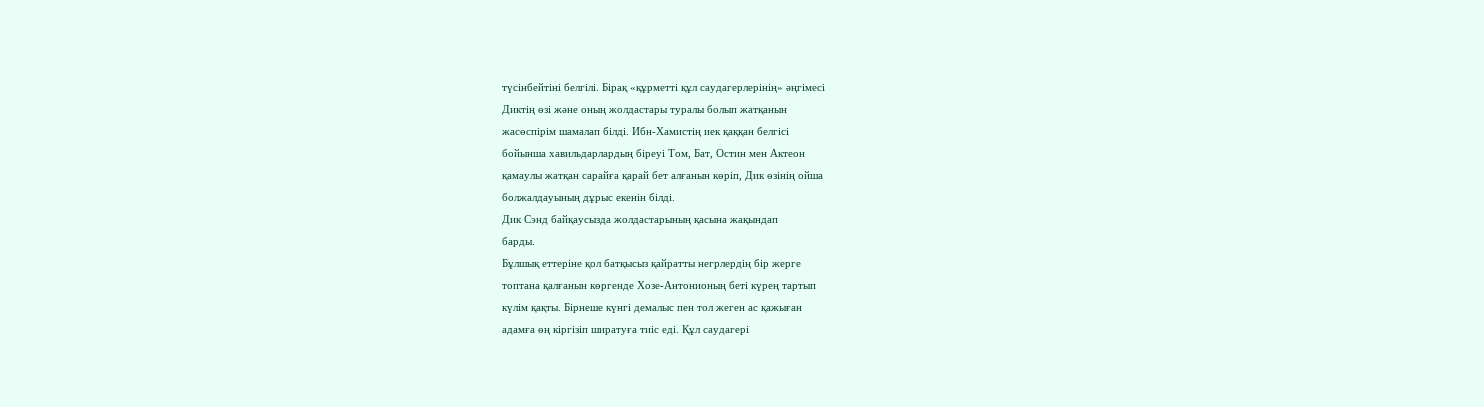түсінбейтіні белгілі. Бірақ «құрметті құл саудагерлерінің» әңгімесі
Диктің өзі және оның жолдастары туралы болып жатқанын
жасөспірім шамалап білді. Ибн-Хамистің иек қаққан белгісі
бойынша хавильдарлардың біреуі Том, Бат, Остин мен Актеон
қамаулы жатқан сарайға қарай бет алғанын көріп, Дик өзінің ойша
болжалдауының дұрыс екенін білді.
Дик Сэнд байқаусызда жолдастарының қасына жақындап
барды.
Бұлшық еттеріне қол батқысыз қайратты негрлердің бір жерге
топтана қалғанын көргенде Хозе-Антонионың беті күрең тартып
күлім қақты. Бірнеше күнгі демалыс пен тол жеген ас қажыған
адамға өң кіргізіп ширатуға тиіс еді. Құл саудагері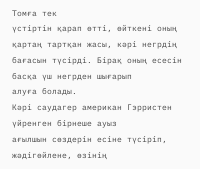Томға тек
үстіртін қарап өтті, өйткені оның қартаң тартқан жасы, кәрі негрдің
бағасын түсірді. Бірақ оның есесін басқа үш негрден шығарып
алуға болады.
Кәрі саудагер американ Гэрристен үйренген бірнеше ауыз
ағылшын сөздерін есіне түсіріп, жәдігөйлене, өзінің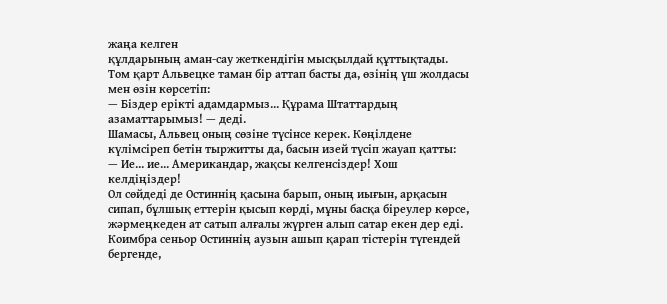жаңа келген
құлдарының аман-сау жеткендігін мысқылдай құттықтады.
Том қарт Альвецке таман бір аттап басты да, өзінің үш жолдасы
мен өзін көрсетіп:
— Біздер ерікті адамдармыз... Құрама Штаттардың
азаматтарымыз! — деді.
Шамасы, Альвец оның сөзіне түсінсе керек. Көңілдене
күлімсіреп бетін тыржитты да, басын изей түсіп жауап қатты:
— Ие... ие... Американдар, жақсы келгенсіздер! Хош
келдіңіздер!
Ол сөйдеді де Остиннің қасына барып, оның иығын, арқасын
сипап, бұлшық еттерін қысып көрді, мұны басқа біреулер көрсе,
жәрмеңкеден ат сатып алғалы жүрген алып сатар екен дер еді.
Коимбра сеньор Остиннің аузын ашып қарап тістерін түгендей
бергенде,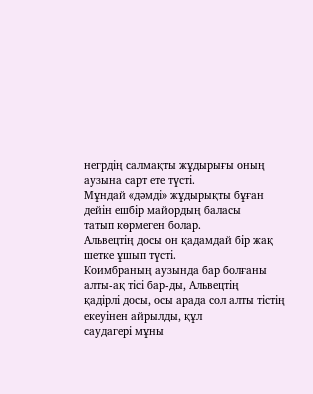негрдің салмақты жұдырығы оның аузына сарт ете түсті.
Мұндай «дәмді» жұдырықты бұған дейін ешбір майордың баласы
татып көрмеген болар.
Альвецтің досы он қадамдай бір жақ шетке ұшып түсті.
Коимбраның аузында бар болғаны алты-ақ тісі бар-ды, Альвецтің
қадірлі досы, осы арада сол алты тістің екеуінен айрылды, құл
саудагері мұны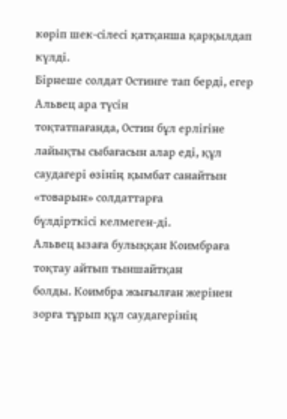көріп шек-сілесі қатқанша қарқылдап күлді.
Бірнеше солдат Остинге тап берді, егер Альвец ара түсін
тоқтатпағанда, Остин бұл ерлігіне лайықты сыбағасын алар еді, құл
саудагері өзінің қымбат санайтын «товарын» солдаттарға
бүлдірткісі келмеген-ді.
Альвец ызаға булыққан Коимбраға тоқтау айтып тыншайтқан
болды. Коимбра жығылған жерінен зорға тұрып құл саудагерінің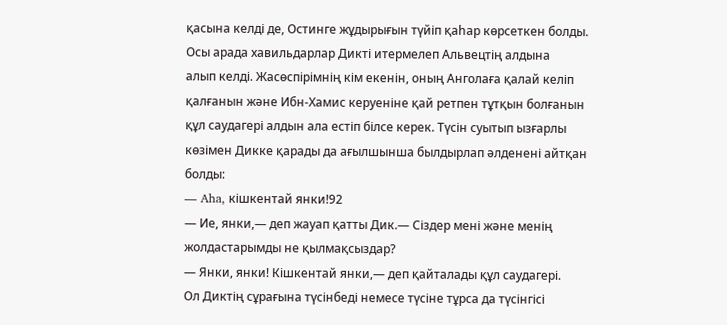қасына келді де, Остинге жұдырығын түйіп қаһар көрсеткен болды.
Осы арада хавильдарлар Дикті итермелеп Альвецтің алдына
алып келді. Жасөспірімнің кім екенін, оның Анголаға қалай келіп
қалғанын және Ибн-Хамис керуеніне қай ретпен тұтқын болғанын
құл саудагері алдын ала естіп білсе керек. Түсін суытып ызғарлы
көзімен Дикке қарады да ағылшынша былдырлап әлденені айтқан
болды:
— Aha, кішкентай янки!92
— Ие, янки,— деп жауап қатты Дик.— Сіздер мені және менің
жолдастарымды не қылмақсыздар?
— Янки, янки! Кішкентай янки,— деп қайталады құл саудагері.
Ол Диктің сұрағына түсінбеді немесе түсіне тұрса да түсінгісі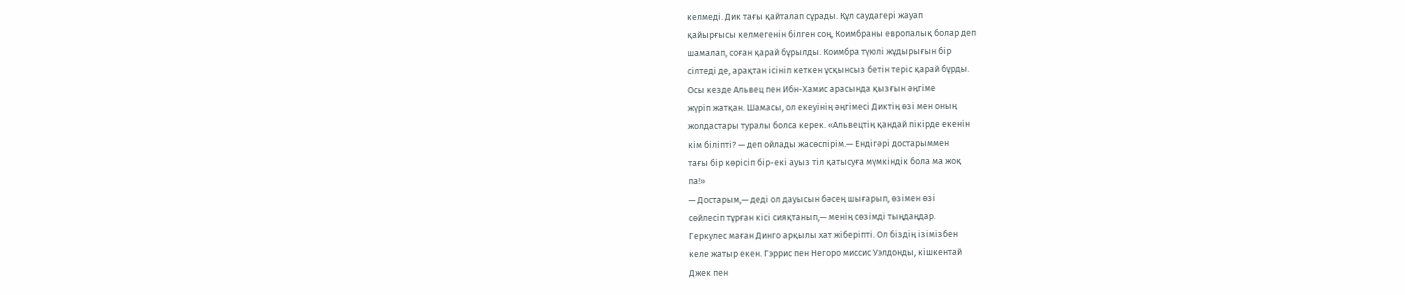келмеді. Дик тағы қайталап сұрады. Құл саудагері жауап
қайырғысы келмегенін білген соң, Коимбраны европалық болар деп
шамалап, соған қарай бұрылды. Коимбра түюлі жұдырығын бір
сілтеді де, арақтан ісініп кеткен ұсқынсыз бетін теріс қарай бұрды.
Осы кезде Альвец пен Ибн-Хамис арасында қызғын әңгіме
жүріп жатқан. Шамасы, ол екеуінің әңгімесі Диктің өзі мен оның
жолдастары туралы болса керек. «Альвецтің қандай пікірде екенін
кім біліпті? — деп ойлады жасөспірім.— Ендігәрі достарыммен
тағы бір көрісіп бір-екі ауыз тіл қатысуға мүмкіндік бола ма жоқ
па!»
— Достарым,— деді ол дауысын бәсең шығарып, өзімен өзі
сөйлесіп тұрған кісі сияқтанып,— менің сөзімді тыңдаңдар.
Геркулес маған Динго арқылы хат жіберіпті. Ол біздің ізімізбен
келе жатыр екен. Гэррис пен Негоро миссис Уэлдонды, кішкентай
Джек пен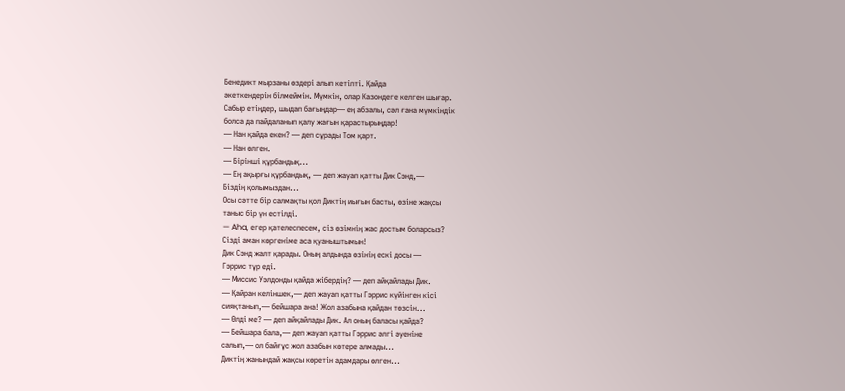Бенедикт мырзаны өздері алып кетіпті. Қайда
әкеткендерін білмеймін. Мүмкін, олар Казондеге келген шығар.
Сабыр етіңдер, шыдап бағыңдар— ең абзалы, сәл ғана мүмкіндік
болса да пайдаланып қалу жағын қарастырыңдар!
— Нан қайда екен? — деп сұрады Том қарт.
— Нан өлген.
— Бірінші құрбандық...
— Ең ақырғы құрбандық, — деп жауап қатты Дик Сэнд,—
Біздің қолымыздан...
Осы сәтте бір салмақты қол Диктің иығын басты, өзіне жақсы
таныс бір үн естілді.
— Aha, егер қателеспесем, сіз өзімнің жас достым боларсыз?
Сізді аман көргеніме аса қуаныштымын!
Дик Сэнд жалт қарады. Оның алдында өзінің ескі досы —
Гэррис тұр еді.
— Миссис Уэлдонды қайда жібердің? — деп айқайлады Дик.
— Қайран келіншек,— деп жауап қатты Гэррис күйінген кісі
сияқтанып,— бейшара ана! Жол азабына қайдан төзсін...
— Өлді ме? — деп айқайлады Дик. Ал оның баласы қайда?
— Бейшара бала,— деп жауап қатты Гэррис әлгі әуеніне
салып,— ол байғұс жол азабын көтере алмады...
Диктің жанындай жақсы көретін адамдары өлген...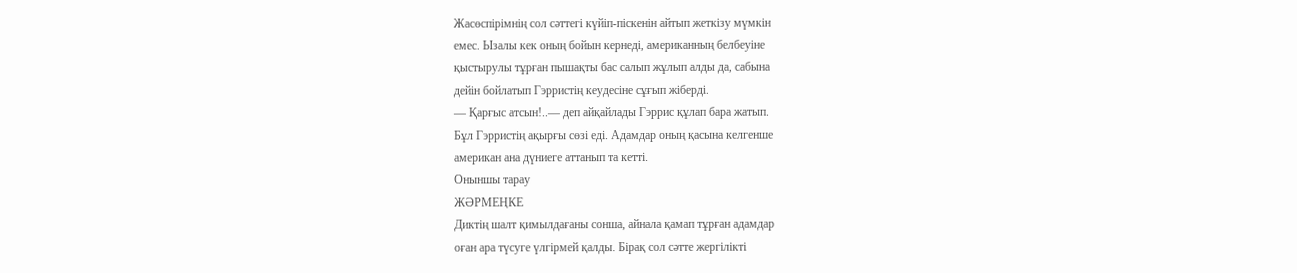Жасөспірімнің сол сәттегі күйіп-піскенін айтып жеткізу мүмкін
емес. Ызалы кек оның бойын кернеді, американның белбеуіне
қыстырулы тұрған пышақты бас салып жұлып алды да, сабына
дейін бойлатып Гэрристің кеудесіне сұғып жіберді.
— Қарғыс атсын!..— деп айқайлады Гэррис құлап бара жатып.
Бұл Гэрристің ақырғы сөзі еді. Адамдар оның қасына келгенше
американ ана дүниеге аттанып та кетті.
Оныншы тарау
ЖӘРМЕҢКЕ
Диктің шалт қимылдағаны сонша, айнала қамап тұрған адамдар
оған ара түсуге үлгірмей қалды. Бірақ сол сәтте жергілікті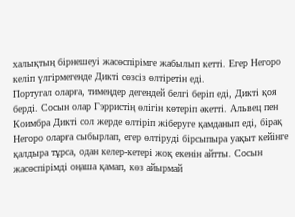халықтың бірнешеуі жасөспірімге жабылып кетті. Егер Негоро
келіп үлгірмегенде Дикті сөзсіз өлтіретін еді.
Португал оларға, тимеңдер дегендей белгі беріп еді, Дикті қоя
берді. Сосын олар Гэрристің өлігін көтеріп әкетті. Альвец пен
Коимбра Дикті сол жерде өлтіріп жіберуге қамданып еді, бірақ
Негоро оларға сыбырлап, егер өлтіруді бірсыпыра уақыт кейінге
қалдыра тұрса, одан келер-кетері жоқ екенін айтты. Сосын
жасөспірімді оңаша қамап, көз айырмай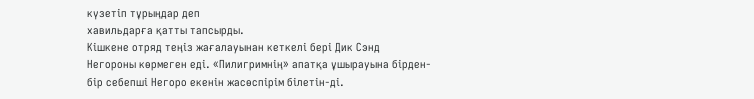күзетіп тұрыңдар деп
хавильдарға қатты тапсырды.
Кішкене отряд теңіз жағалауынан кеткелі бері Дик Сэнд
Негороны көрмеген еді. «Пилигримнің» апатқа ұшырауына бірден-
бір себепші Негоро екенін жасөспірім білетін-ді.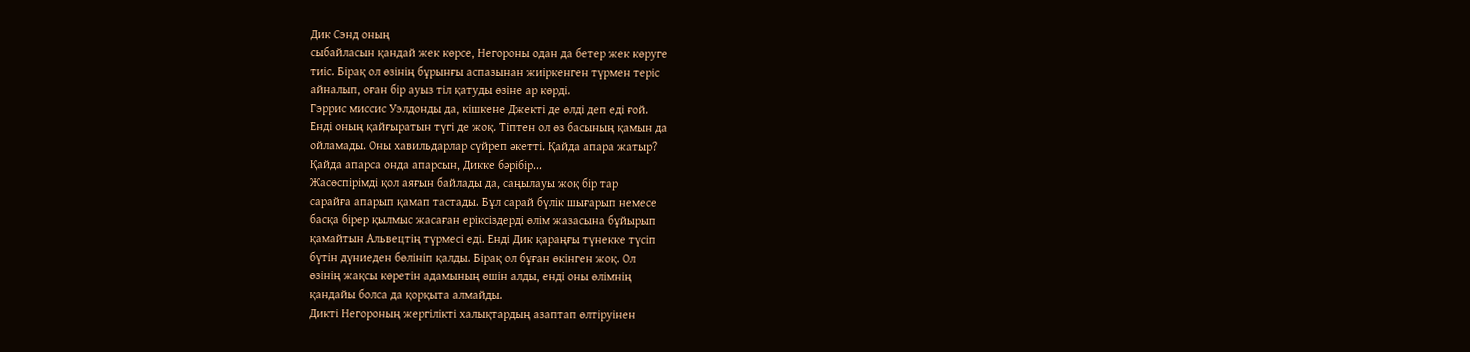Дик Сэнд оның
сыбайласын қандай жек көрсе, Негороны одан да бетер жек көруге
тиіс. Бірақ ол өзінің бұрынғы аспазынан жиіркенген түрмен теріс
айналып, оған бір ауыз тіл қатуды өзіне ар көрді.
Гэррис миссис Уэлдонды да, кішкене Джекті де өлді деп еді ғой.
Енді оның қайғыратын түгі де жоқ. Тіптен ол өз басының қамын да
ойламады. Оны хавильдарлар сүйреп әкетті. Қайда апара жатыр?
Қайда апарса онда апарсын, Дикке бәрібір...
Жасөспірімді қол аяғын байлады да, саңылауы жоқ бір тар
сарайға апарып қамап тастады. Бұл сарай бүлік шығарып немесе
басқа бірер қылмыс жасаған еріксіздерді өлім жазасына бұйырып
қамайтын Альвецтің түрмесі еді. Енді Дик қараңғы түнекке түсіп
бүтін дүниеден бөлініп қалды. Бірақ ол бұған өкінген жоқ. Ол
өзінің жақсы көретін адамының өшін алды, енді оны өлімнің
қандайы болса да қорқыта алмайды.
Дикті Негороның жергілікті халықтардың азаптап өлтіруінен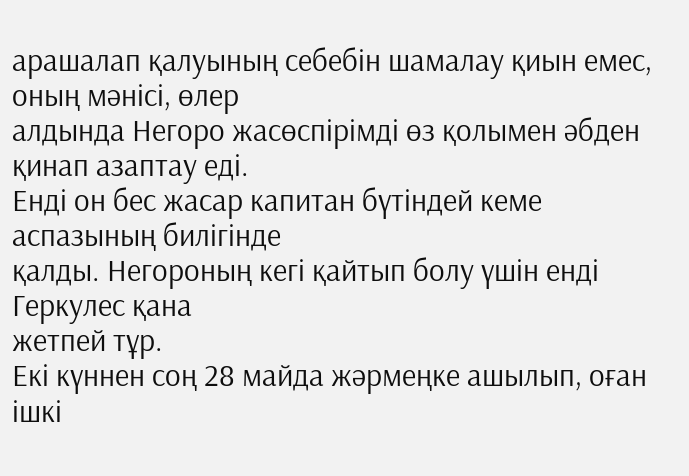арашалап қалуының себебін шамалау қиын емес, оның мәнісі, өлер
алдында Негоро жасөспірімді өз қолымен әбден қинап азаптау еді.
Енді он бес жасар капитан бүтіндей кеме аспазының билігінде
қалды. Негороның кегі қайтып болу үшін енді Геркулес қана
жетпей тұр.
Екі күннен соң 28 майда жәрмеңке ашылып, оған ішкі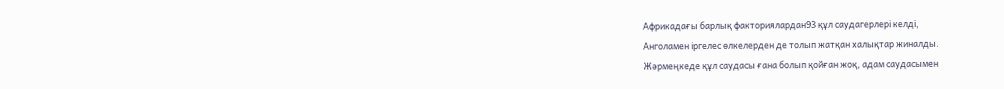Африкадағы барлық факториялардан93 құл саудагерлері келді,
Анголамен іргелес өлкелерден де толып жатқан халықтар жиналды.
Жәрмеңкеде құл саудасы ғана болып қойған жоқ, адам саудасымен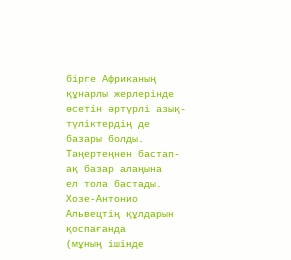бірге Африканың құнарлы жерлерінде өсетін әртүрлі азық-
түліктердің де базары болды. Таңертеңнен бастап-ақ базар алаңына
ел тола бастады. Хозе-Антонио Альвецтің құлдарын қоспағанда
(мұның ішінде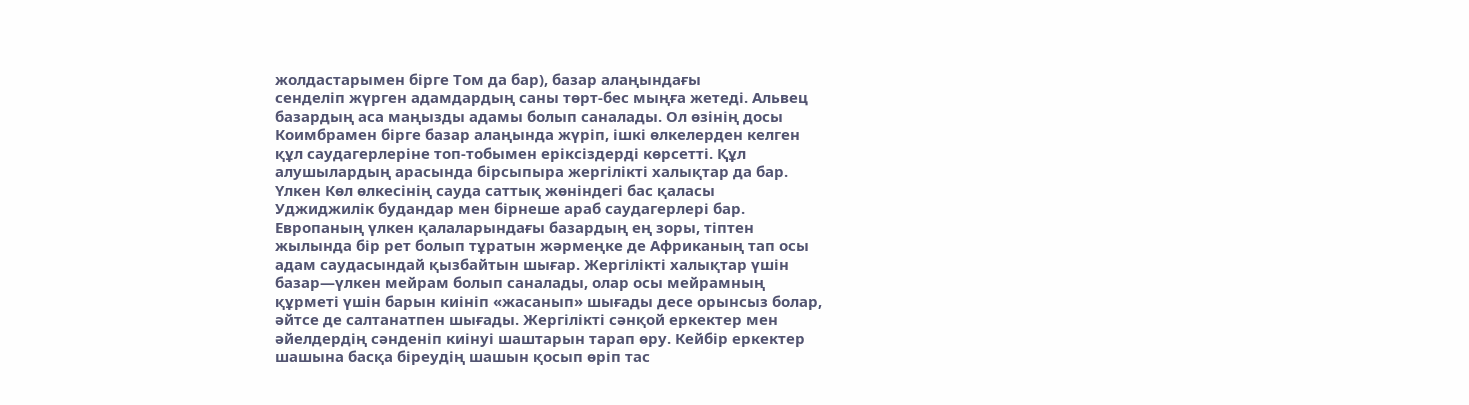жолдастарымен бірге Том да бар), базар алаңындағы
сенделіп жүрген адамдардың саны төрт-бес мыңға жетеді. Альвец
базардың аса маңызды адамы болып саналады. Ол өзінің досы
Коимбрамен бірге базар алаңында жүріп, ішкі өлкелерден келген
құл саудагерлеріне топ-тобымен еріксіздерді көрсетті. Құл
алушылардың арасында бірсыпыра жергілікті халықтар да бар.
Үлкен Көл өлкесінің сауда саттық жөніндегі бас қаласы
Уджиджилік будандар мен бірнеше араб саудагерлері бар.
Европаның үлкен қалаларындағы базардың ең зоры, тіптен
жылында бір рет болып тұратын жәрмеңке де Африканың тап осы
адам саудасындай қызбайтын шығар. Жергілікті халықтар үшін
базар—үлкен мейрам болып саналады, олар осы мейрамның
құрметі үшін барын киініп «жасанып» шығады десе орынсыз болар,
әйтсе де салтанатпен шығады. Жергілікті сәнқой еркектер мен
әйелдердің сәнденіп киінуі шаштарын тарап өру. Кейбір еркектер
шашына басқа біреудің шашын қосып өріп тас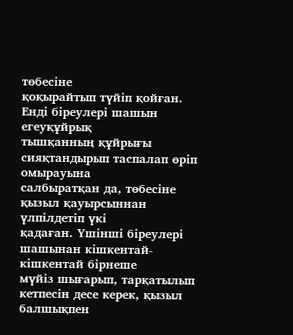төбесіне
қоқырайтып түйіп қойған. Енді біреулері шашын егеуқұйрық
тышқанның құйрығы сияқтандырып таспалап өріп омырауына
салбыратқан да, төбесіне қызыл қауырсыннан үлпілдетіп үкі
қадаған. Үшінші біреулері шашынан кішкентай-кішкентай бірнеше
мүйіз шығарып, тарқатылып кетпесін десе керек, қызыл балшықпен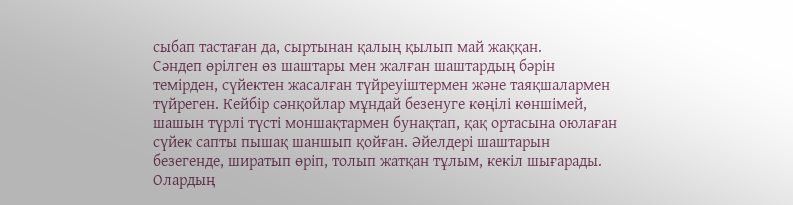сыбап тастаған да, сыртынан қалың қылып май жаққан.
Сәндеп өрілген өз шаштары мен жалған шаштардың бәрін
темірден, сүйектен жасалған түйреуіштермен және таяқшалармен
түйреген. Кейбір сәнқойлар мұндай безенуге көңілі көншімей,
шашын түрлі түсті моншақтармен бунақтап, қақ ортасына оюлаған
сүйек сапты пышақ шаншып қойған. Әйелдері шаштарын
безегенде, ширатып өріп, толып жатқан тұлым, кекіл шығарады.
Олардың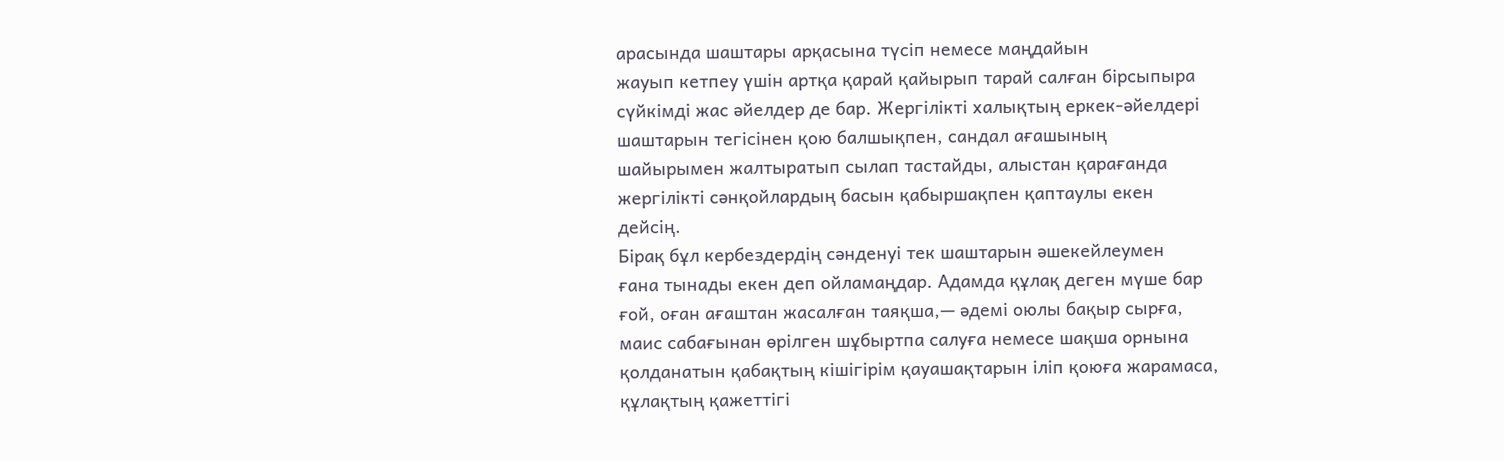арасында шаштары арқасына түсіп немесе маңдайын
жауып кетпеу үшін артқа қарай қайырып тарай салған бірсыпыра
сүйкімді жас әйелдер де бар. Жергілікті халықтың еркек-әйелдері
шаштарын тегісінен қою балшықпен, сандал ағашының
шайырымен жалтыратып сылап тастайды, алыстан қарағанда
жергілікті сәнқойлардың басын қабыршақпен қаптаулы екен
дейсің.
Бірақ бұл кербездердің сәнденуі тек шаштарын әшекейлеумен
ғана тынады екен деп ойламаңдар. Адамда құлақ деген мүше бар
ғой, оған ағаштан жасалған таяқша,— әдемі оюлы бақыр сырға,
маис сабағынан өрілген шұбыртпа салуға немесе шақша орнына
қолданатын қабақтың кішігірім қауашақтарын іліп қоюға жарамаса,
құлақтың қажеттігі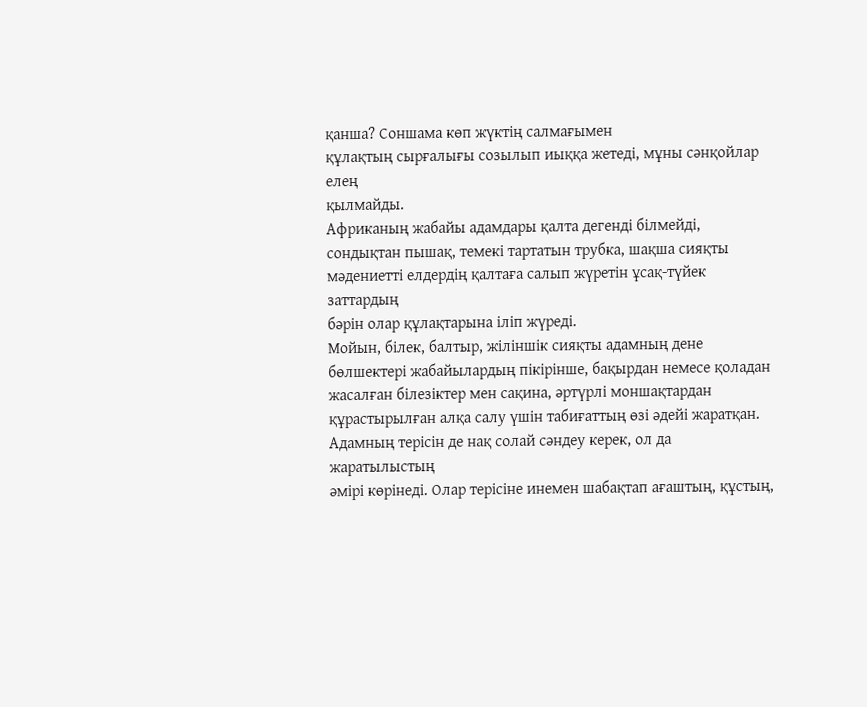қанша? Соншама көп жүктің салмағымен
құлақтың сырғалығы созылып иыққа жетеді, мұны сәнқойлар елең
қылмайды.
Африканың жабайы адамдары қалта дегенді білмейді,
сондықтан пышақ, темекі тартатын трубка, шақша сияқты
мәдениетті елдердің қалтаға салып жүретін ұсақ-түйек заттардың
бәрін олар құлақтарына іліп жүреді.
Мойын, білек, балтыр, жіліншік сияқты адамның дене
бөлшектері жабайылардың пікірінше, бақырдан немесе қоладан
жасалған білезіктер мен сақина, әртүрлі моншақтардан
құрастырылған алқа салу үшін табиғаттың өзі әдейі жаратқан.
Адамның терісін де нақ солай сәндеу керек, ол да жаратылыстың
әмірі көрінеді. Олар терісіне инемен шабақтап ағаштың, құстың,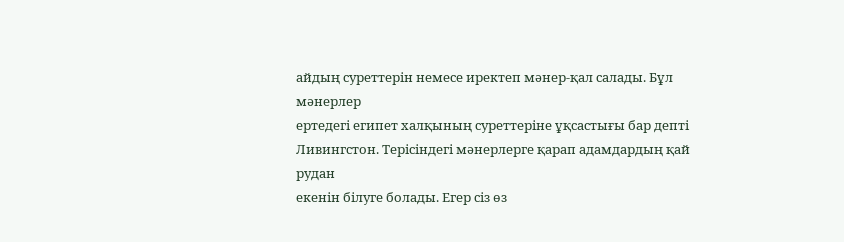айдың суреттерін немесе иректеп мәнер-қал салады. Бұл мәнерлер
ертедегі египет халқының суреттеріне ұқсастығы бар депті
Ливингстон. Терісіндегі мәнерлерге қарап адамдардың қай рудан
екенін білуге болады. Егер сіз өз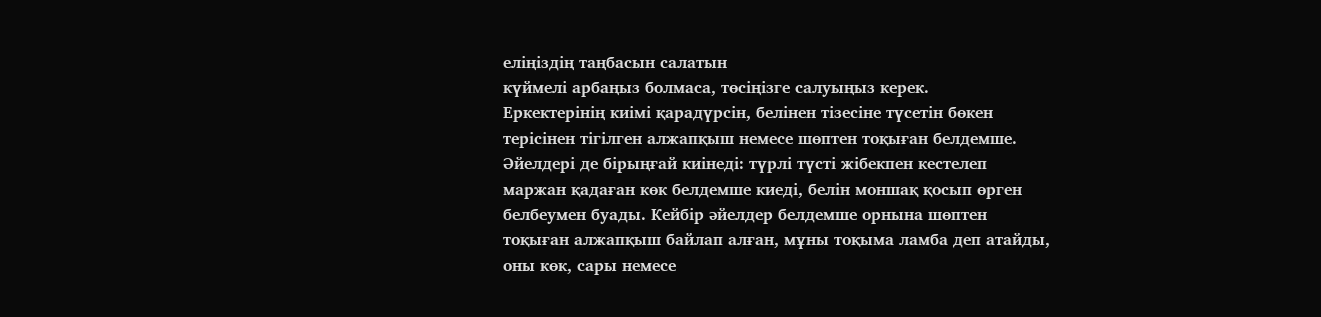еліңіздің таңбасын салатын
күймелі арбаңыз болмаса, төсіңізге салуыңыз керек.
Еркектерінің киімі қарадүрсін, белінен тізесіне түсетін бөкен
терісінен тігілген алжапқыш немесе шөптен тоқыған белдемше.
Әйелдері де бірыңғай киінеді: түрлі түсті жібекпен кестелеп
маржан қадаған көк белдемше киеді, белін моншақ қосып өрген
белбеумен буады. Кейбір әйелдер белдемше орнына шөптен
тоқыған алжапқыш байлап алған, мұны тоқыма ламба деп атайды,
оны көк, сары немесе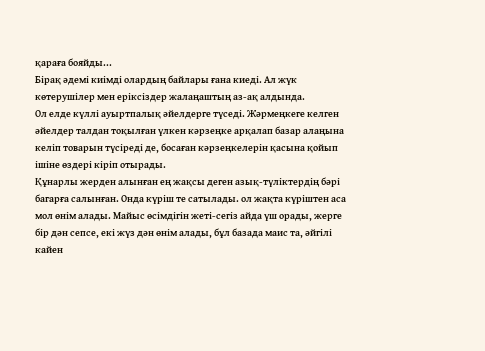қараға бояйды...
Бірақ әдемі киімді олардың байлары ғана киеді. Ал жүк
көтерушілер мен еріксіздер жалаңаштың аз-ақ алдында.
Ол елде күллі ауыртпалық әйелдерге түседі. Жәрмеңкеге келген
әйелдер талдан тоқылған үлкен кәрзеңке арқалап базар алаңына
келіп товарын түсіреді де, босаған кәрзеңкелерін қасына қойып
ішіне өздері кіріп отырады.
Құнарлы жерден алынған ең жақсы деген азық-түліктердің бәрі
багарға салынған. Онда күріш те сатылады. ол жақта күріштен аса
мол өнім алады. Майыс өсімдігін жеті-сегіз айда үш орады, жерге
бір дән сепсе, екі жүз дән өнім алады, бұл базада маис та, әйгілі
кайен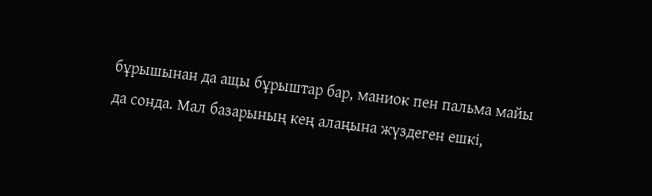бұрышынан да ащы бұрыштар бар, маниок пен пальма майы
да сонда. Mал базарының кең алаңына жүздеген ешкі,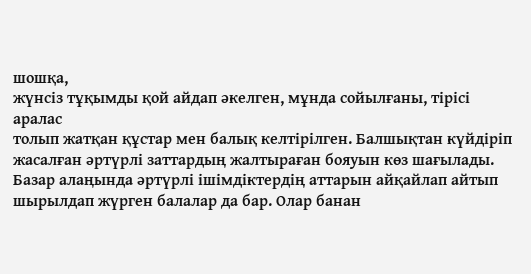шошқа,
жүнсіз тұқымды қой айдап әкелген, мұнда сойылғаны, тірісі аралас
толып жатқан құстар мен балық келтірілген. Балшықтан күйдіріп
жасалған әртүрлі заттардың жалтыраған бояуын көз шағылады.
Базар алаңында әртүрлі ішімдіктердің аттарын айқайлап айтып
шырылдап жүрген балалар да бар. Олар банан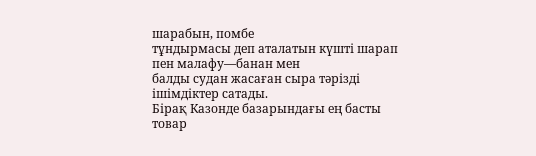шарабын, помбе
тұндырмасы деп аталатын күшті шарап пен малафу—банан мен
балды судан жасаған сыра тәрізді ішімдіктер сатады.
Бірақ Казонде базарындағы ең басты товар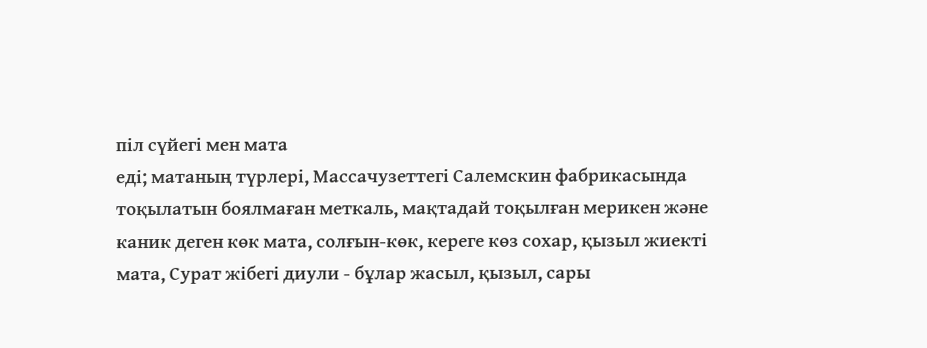піл сүйегі мен мата
еді; матаның түрлері, Массачузеттегі Салемскин фабрикасында
тоқылатын боялмаған меткаль, мақтадай тоқылған мерикен және
каник деген көк мата, солғын-көк, кереге көз сохар, қызыл жиекті
мата, Сурат жібегі диули - бұлар жасыл, қызыл, сары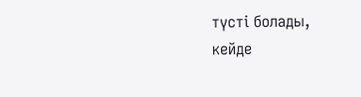түсті болады,
кейде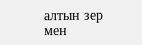алтын зер мен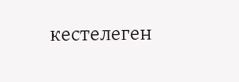кестелеген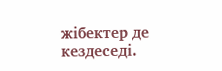жібектер де кездеседі.